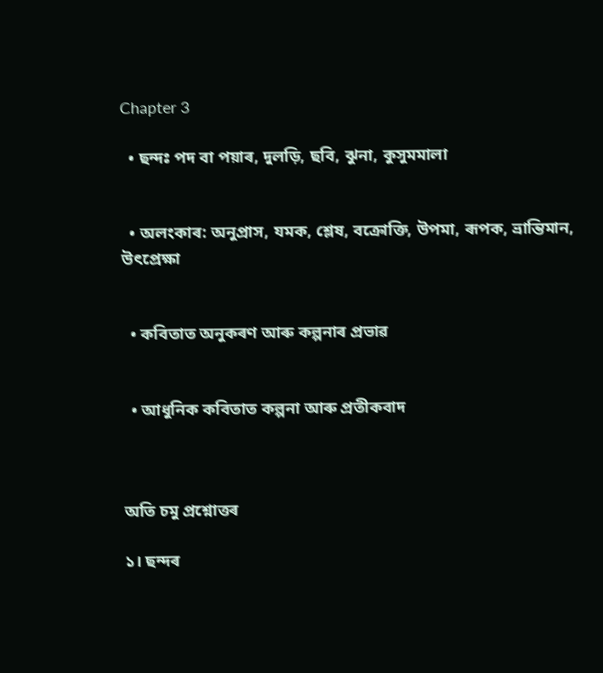Chapter 3

  • ছন্দঃ পদ বা পয়াৰ, দুলড়ি, ছবি, ঝুনা, কুসুমমালা


  • অলংকাৰ: অনুপ্রাস, যমক, শ্লেষ, বক্রোক্তি, উপমা, ৰূপক, ভ্রান্তিমান, উৎপ্রেক্ষা


  • কবিতাত অনুকৰণ আৰু কল্পনাৰ প্ৰভাৱ


  • আধুনিক কবিতাত কল্পনা আৰু প্ৰতীকবাদ



অতি চমু প্রশ্নোত্তৰ

১। ছন্দৰ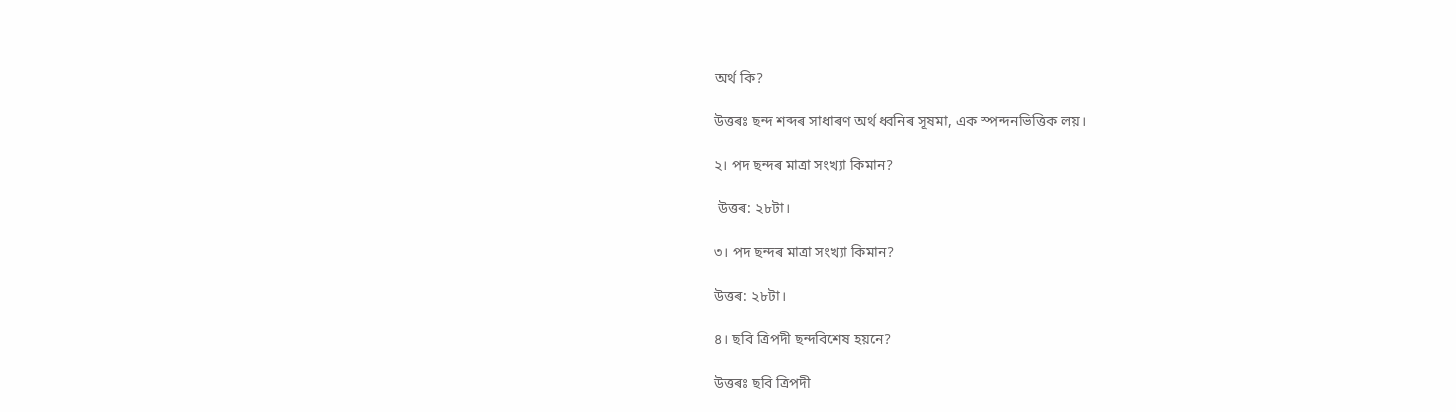অৰ্থ কি?

উত্তৰঃ ছন্দ শব্দৰ সাধাৰণ অর্থ ধ্বনিৰ সূষমা, এক স্পন্দনভিত্তিক লয়।

২। পদ ছন্দৰ মাত্রা সংখ্যা কিমান?

 উত্তৰ: ২৮টা।

৩। পদ ছন্দৰ মাত্রা সংখ্যা কিমান?

উত্তৰ: ২৮টা।

৪। ছবি ত্রিপদী ছন্দবিশেষ হয়নে?

উত্তৰঃ ছবি ত্রিপদী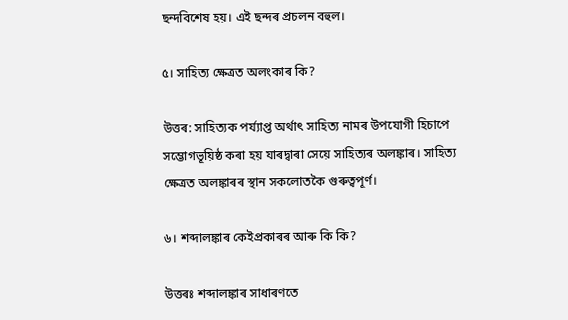ছন্দবিশেষ হয়। এই ছন্দৰ প্ৰচলন বহুল।

৫। সাহিত্য ক্ষেত্রত অলংকাৰ কি?

উত্তৰ: সাহিত্যক পৰ্য্যাপ্ত অর্থাৎ সাহিত্য নামৰ উপযোগী হিচাপে সম্ভোগভূয়িষ্ঠ কৰা হয় যাৰদ্বাৰা সেয়ে সাহিত্যৰ অলঙ্কাৰ। সাহিত্য ক্ষেত্ৰত অলঙ্কাৰৰ স্থান সকলোতকৈ গুৰুত্বপূর্ণ।

৬। শব্দালঙ্কাৰ কেইপ্ৰকাৰৰ আৰু কি কি?

উত্তৰঃ শব্দালঙ্কাৰ সাধাৰণতে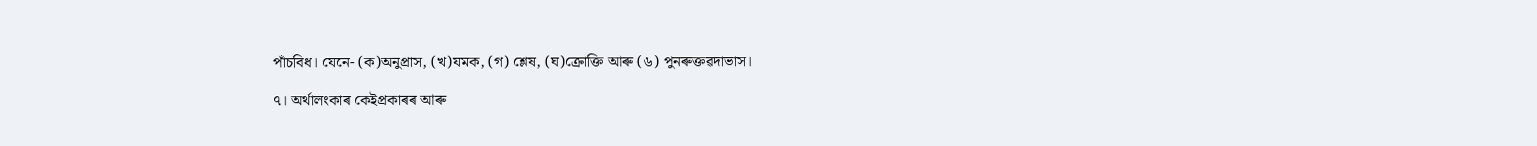পাঁচবিধ। যেনে- (ক)অনুপ্রাস, (খ)যমক, (গ) শ্লেষ, (ঘ)ক্রোক্তি আৰু (৬) পুনৰুক্তৱদাভাস।

৭। অর্থালংকাৰ কেইপ্ৰকাৰৰ আৰু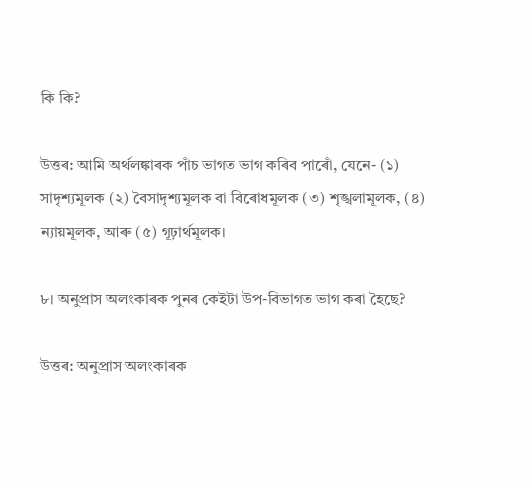কি কি?

উত্তৰ: আমি অৰ্থলঙ্কাৰক পাঁচ ভাগত ভাগ কৰিব পাৰোঁ, যেনে- (১) সাদৃশ্যমূলক (২) বৈসাদৃশ্যমূলক বা বিৰোধমূলক (৩) শৃঙ্খলামূলক, (৪) ন্যায়মূলক, আৰু (৫) গূঢ়ার্থমূলক।

৮। অনুপ্রাস অলংকাৰক পুনৰ কেইটা উপ-বিভাগত ভাগ কৰা হৈছে?

উত্তৰ: অনুপ্রাস অলংকাৰক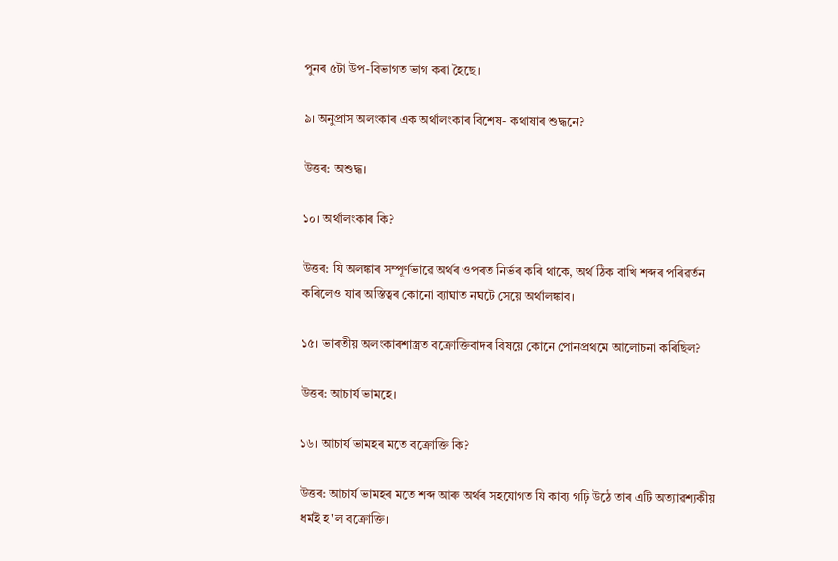পুনৰ ৫টা উপ-বিভাগত ভাগ কৰা হৈছে।

৯। অনুপ্রাস অলংকাৰ এক অর্থালংকাৰ বিশেষ- কথাষাৰ শুদ্ধনে?

উত্তৰ: অশুদ্ধ।

১০। অর্থালংকাৰ কি?

উত্তৰ: যি অলঙ্কাৰ সম্পূৰ্ণভাৱে অৰ্থৰ ওপৰত নিৰ্ভৰ কৰি থাকে, অৰ্থ ঠিক বাখি শব্দৰ পৰিৱৰ্তন কৰিলেও যাৰ অস্তিত্বৰ কোনো ব্যাঘাত নঘটে সেয়ে অর্থালঙ্কাব।

১৫। ভাৰতীয় অলংকাৰশাস্ত্ৰত বক্রোক্তিবাদৰ বিষয়ে কোনে পোনপ্রথমে আলোচনা কৰিছিল?

উত্তৰ: আচার্য ভামহে।

১৬। আচার্য ভামহৰ মতে বক্রোক্তি কি?

উত্তৰ: আচাৰ্য ভামহৰ মতে শব্দ আৰু অৰ্থৰ সহযোগত যি কাব্য গঢ়ি উঠে তাৰ এটি অত্যাৱশ্যকীয় ধর্মই হ'ল বক্রোক্তি।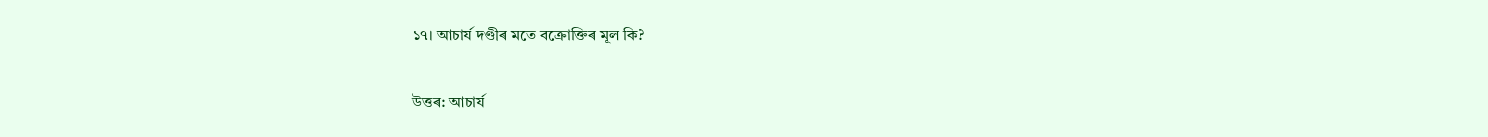১৭। আচাৰ্য দণ্ডীৰ মতে বক্রোক্তিৰ মূল কি?

উত্তৰ: আচাৰ্য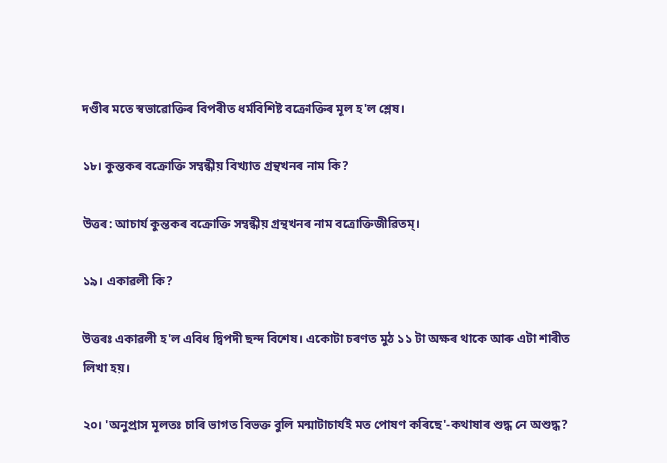দণ্ডীৰ মতে স্বভাৱোক্তিৰ বিপৰীত ধৰ্মবিশিষ্ট বক্রোক্তিৰ মূল হ'ল শ্লেষ।

১৮। কুন্তকৰ বক্রোক্তি সম্বন্ধীয় বিখ্যাত গ্ৰন্থখনৰ নাম কি?

উত্তৰ: আচাৰ্য কুন্তকৰ বক্রোক্তি সম্বন্ধীয় গ্ৰন্থখনৰ নাম বত্ৰোক্তিজীৱিতম্।

১৯। একাৱলী কি?

উত্তৰঃ একাৱলী হ'ল এবিধ দ্বিপদী ছন্দ বিশেষ। একোটা চৰণত মুঠ ১১ টা অক্ষৰ থাকে আৰু এটা শাৰীত লিখা হয়।

২০। 'অনুপ্রাস মূলতঃ চাৰি ভাগত বিভক্ত বুলি মন্মাটাচাৰ্যই মত পোষণ কৰিছে'-কথাষাৰ শুদ্ধ নে অশুদ্ধ?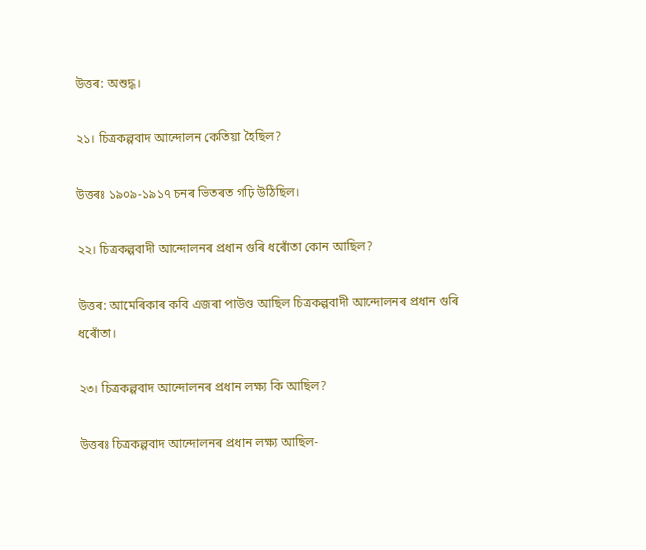উত্তৰ: অশুদ্ধ।

২১। চিত্রকল্পবাদ আন্দোলন কেতিয়া হৈছিল?

উত্তৰঃ ১৯০৯-১৯১৭ চনৰ ভিতৰত গঢ়ি উঠিছিল।

২২। চিত্রকল্পবাদী আন্দোলনৰ প্ৰধান গুৰি ধৰোঁতা কোন আছিল?

উত্তৰ: আমেৰিকাৰ কবি এজৰা পাউণ্ড আছিল চিত্রকল্পবাদী আন্দোলনৰ প্ৰধান গুৰি ধৰোঁতা।

২৩। চিত্রকল্পবাদ আন্দোলনৰ প্ৰধান লক্ষ্য কি আছিল?

উত্তৰঃ চিত্ৰকল্পবাদ আন্দোলনৰ প্ৰধান লক্ষ্য আছিল-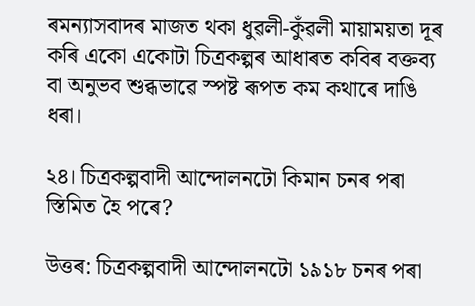ৰমন্যাসবাদৰ মাজত থকা ধুৱলী-কুঁৱলী মায়াময়তা দূৰ কৰি একো একোটা চিত্ৰকল্পৰ আধাৰত কবিৰ বক্তব্য বা অনুভব শুব্ধভাৱে স্পষ্ট ৰূপত কম কথাৰে দাঙি ধৰা।

২৪। চিত্রকল্পবাদী আন্দোলনটো কিমান চনৰ পৰা স্তিমিত হৈ পৰে?

উত্তৰ: চিত্ৰকল্পবাদী আন্দোলনটো ১৯১৮ চনৰ পৰা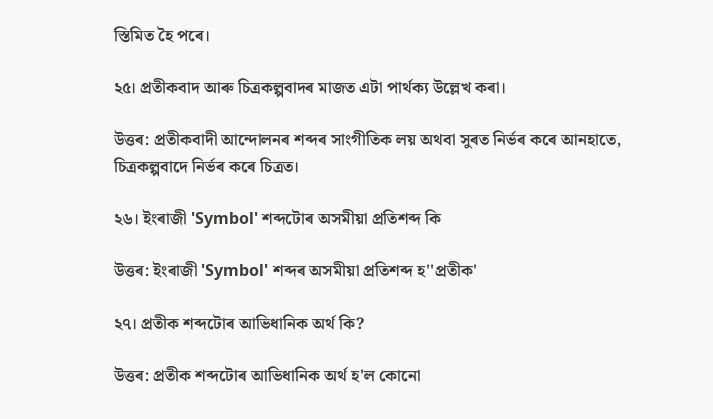স্তিমিত হৈ পৰে।

২৫। প্রতীকবাদ আৰু চিত্ৰকল্পবাদৰ মাজত এটা পার্থক্য উল্লেখ কৰা।

উত্তৰ: প্রতীকবাদী আন্দোলনৰ শব্দৰ সাংগীতিক লয় অথবা সুৰত নিৰ্ভৰ কৰে আনহাতে, চিত্রকল্পবাদে নিৰ্ভৰ কৰে চিত্ৰত।

২৬। ইংৰাজী 'Symbol' শব্দটোৰ অসমীয়া প্রতিশব্দ কি

উত্তৰ: ইংৰাজী 'Symbol' শব্দৰ অসমীয়া প্রতিশব্দ হ''প্রতীক'

২৭। প্রতীক শব্দটোৰ আভিধানিক অর্থ কি?

উত্তৰ: প্রতীক শব্দটোৰ আভিধানিক অর্থ হ'ল কোনো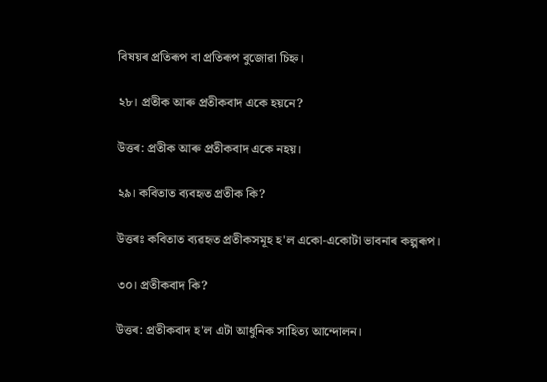বিষয়ৰ প্ৰতিৰূপ বা প্রতিৰূপ বুজোৱা চিহ্ন।

২৮। প্রতীক আৰু প্রতীকবাদ একে হয়নে?

উত্তৰ: প্রতীক আৰু প্রতীকবাদ একে নহয়।

২৯। কবিতাত ব্যবহৃত প্রতীক কি?

উত্তৰঃ কবিতাত ব্যৱহৃত প্রতীকসমূহ হ'ল একো-একোটা ভাবনাৰ কল্পৰূপ।

৩০। প্রতীকবাদ কি?

উত্তৰ: প্রতীকবাদ হ'ল এটা আধুনিক সাহিত্য আন্দোলন।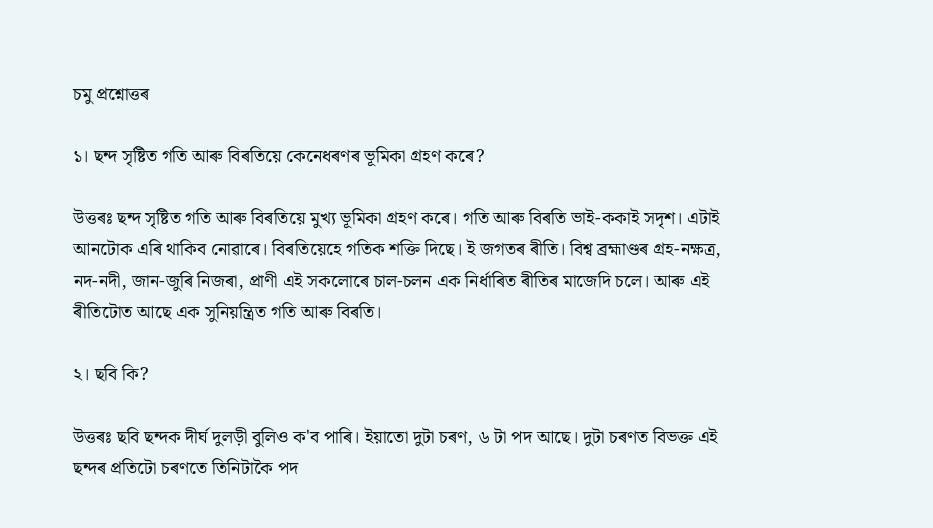চমু প্রশ্নোত্তৰ

১। ছন্দ সৃষ্টিত গতি আৰু বিৰতিয়ে কেনেধৰণৰ ভূমিকা গ্ৰহণ কৰে?

উত্তৰঃ ছন্দ সৃষ্টিত গতি আৰু বিৰতিয়ে মুখ্য ভূমিকা গ্রহণ কৰে। গতি আৰু বিৰতি ভাই-ককাই সদৃশ। এটাই আনটোক এৰি থাকিব নোৱাৰে। বিৰতিয়েহে গতিক শক্তি দিছে। ই জগতৰ ৰীতি। বিশ্ব ব্ৰহ্মাণ্ডৰ গ্রহ-নক্ষত্র, নদ-নদী, জান-জুৰি নিজৰা, প্রাণী এই সকলোৰে চাল-চলন এক নিৰ্ধাৰিত ৰীতিৰ মাজেদি চলে। আৰু এই ৰীতিটোত আছে এক সুনিয়ন্ত্রিত গতি আৰু বিৰতি।

২। ছবি কি?

উত্তৰঃ ছবি ছন্দক দীর্ঘ দুলড়ী বুলিও ক'ব পাৰি। ইয়াতো দুটা চৰণ, ৬ টা পদ আছে। দুটা চৰণত বিভক্ত এই ছন্দৰ প্ৰতিটো চৰণতে তিনিটাকৈ পদ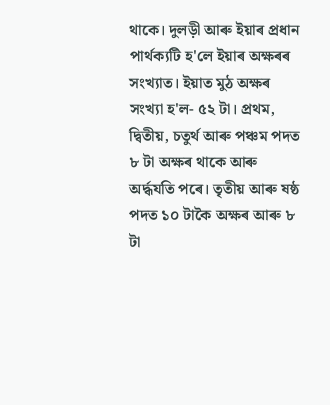থাকে। দুলড়ী আৰু ইয়াৰ প্ৰধান পার্থক্যটি হ'লে ইয়াৰ অক্ষৰৰ সংখ্যাত। ইয়াত মুঠ অক্ষৰ সংখ্যা হ'ল- ৫২ টা। প্রথম, দ্বিতীয়, চতুর্থ আৰু পঞ্চম পদত ৮ টা অক্ষৰ থাকে আৰু অৰ্দ্ধযতি পৰে। তৃতীয় আৰু ষষ্ঠ পদত ১০ টাকৈ অক্ষৰ আৰু ৮ টা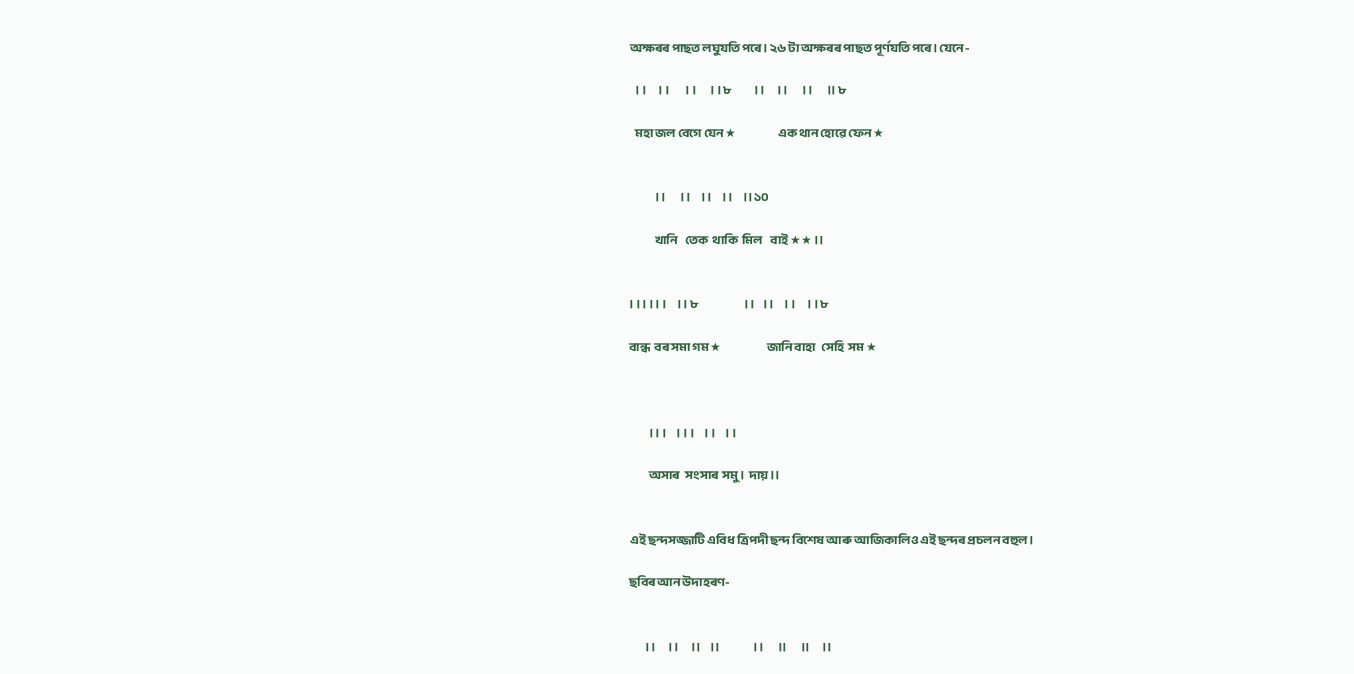অক্ষৰৰ পাছত লঘুযতি পৰে। ২৬ টা অক্ষৰৰ পাছত পূৰ্ণযতি পৰে। যেনে -

   । ।      । ।        । ।       । । ৮           । ।      । ।       । ।       ।। ৮

   মহা জল বেগে যেন ★                     এক থান হোৱে ফেন ★


             । ।       । ।     । ।     । ।     ।। ১০

             খানি    তেক  থাকি  মিল    বাই ★★ ।।


। । । । । ।     । । ৮                       । ।    । ।     । ।      । । ৮

বান্ধ  বৰ সমা গম ★                       জানি বাহা   সেহি  সম ★



          । । ।     । । ।     । ।     । ।

          অসাৰ   সংসাৰ  সমু ।  দায় ।।


এই ছন্দসজ্জাটি এবিধ ত্রিপদী ছন্দ বিশেষ আৰু আজিকালিও এই ছন্দৰ প্ৰচলন বহুল।

ছবিৰ আন উদাহৰণ-


        । ।      । ।      ।।     ।।                 । ।       ।।       ।।      ।।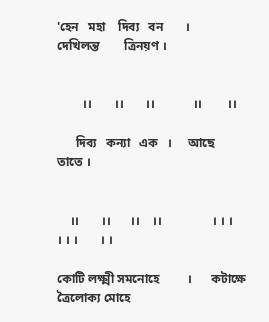'হেন   মহা    দিব্য   বন       ।         দেখিলন্ত        ত্রিনয়ণ ।


        ।।       ।।       ।।            ।।        ।।

      দিব্য   কন্যা   এক   ।     আছে   তাতে ।


    ।।       ।।      ।।    ।।                । । ।       । । ।       । ।

কোটি লক্ষ্মী সমনোহে         ।      কটাক্ষে ত্রৈলোক্য মোহে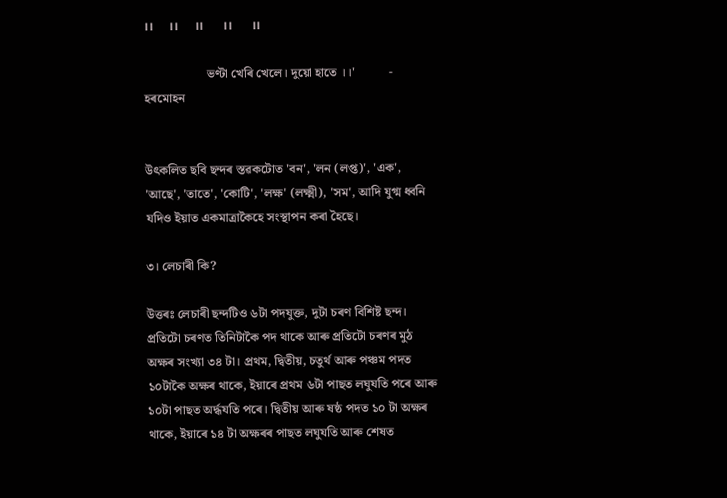।।     ।।     ।।      ।।      ।।

                    ভণ্টা খেৰি খেলে। দুয়ো হাতে ।।'           - হৰমোহন


উৎকলিত ছবি ছন্দৰ স্তৱকটোত 'বন', 'লন (লপ্ত)', 'এক', 'আছে', 'তাতে', 'কোটি', 'লক্ষ' (লক্ষ্মী), 'সম', আদি যুগ্ম ধ্বনি যদিও ইয়াত একমাত্ৰাকৈহে সংস্থাপন কৰা হৈছে।

৩। লেচাৰী কি?

উত্তৰঃ লেচাৰী ছন্দটিও ৬টা পদযুক্ত, দুটা চৰণ বিশিষ্ট ছন্দ। প্রতিটো চৰণত তিনিটাকৈ পদ থাকে আৰু প্ৰতিটো চৰণৰ মুঠ অক্ষৰ সংখ্যা ৩৪ টা। প্রথম, দ্বিতীয়, চতুর্থ আৰু পঞ্চম পদত ১০টাকৈ অক্ষৰ থাকে, ইয়াৰে প্ৰথম ৬টা পাছত লঘুযতি পৰে আৰু ১০টা পাছত অৰ্দ্ধযতি পৰে। দ্বিতীয় আৰু ষষ্ঠ পদত ১০ টা অক্ষৰ থাকে, ইয়াৰে ১৪ টা অক্ষৰৰ পাছত লঘুযতি আৰু শেষত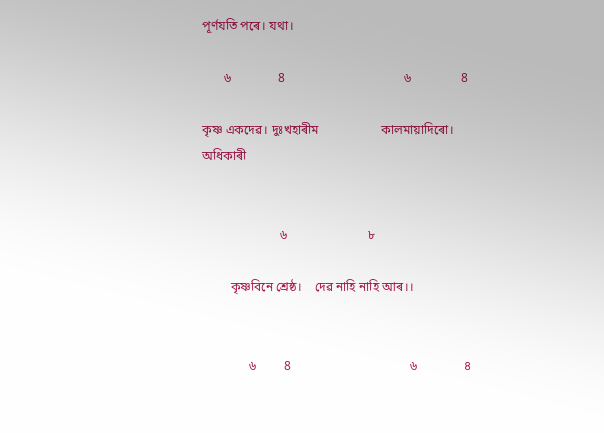পূৰ্ণযতি পৰে। যথা।

       ৬               8                                      ৬                8

কৃষ্ণ একদেৱ। দুঃখহাৰীম                    কালমায়াদিৰো। অধিকাৰী


                         ৬                          ৮

         কৃষ্ণবিনে শ্রেষ্ঠ।    দেৱ নাহি নাহি আৰ।।


               ৬         8                                      ৬               ৪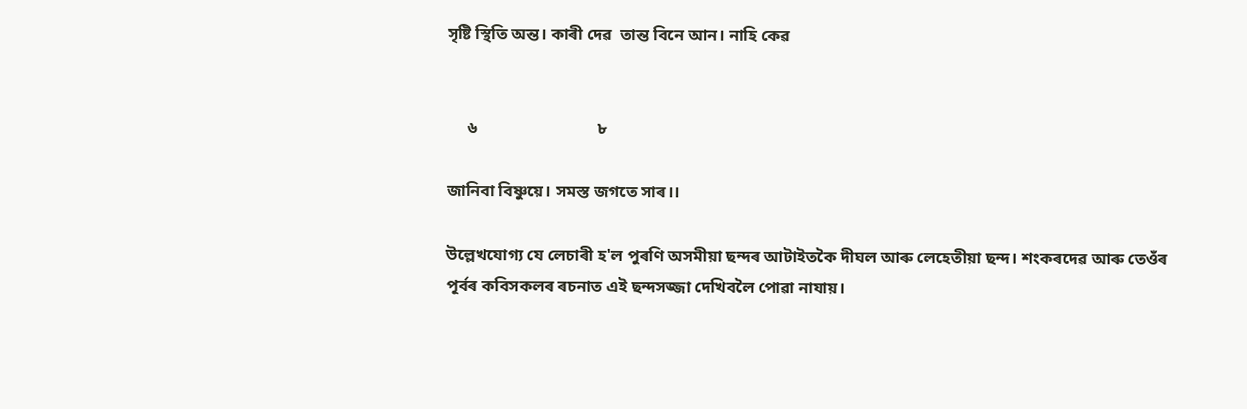সৃষ্টি স্থিতি অন্ত। কাৰী দেৱ  তান্ত বিনে আন। নাহি কেৱ


     ৬                             ৮

জানিবা বিষ্ণুয়ে। সমস্ত জগতে সাৰ।।

উল্লেখযোগ্য যে লেচাৰী হ'ল পুৰণি অসমীয়া ছন্দৰ আটাইতকৈ দীঘল আৰু লেহেতীয়া ছন্দ। শংকৰদেৱ আৰু তেওঁৰ পূৰ্বৰ কবিসকলৰ ৰচনাত এই ছন্দসজ্জা দেখিবলৈ পোৱা নাযায়।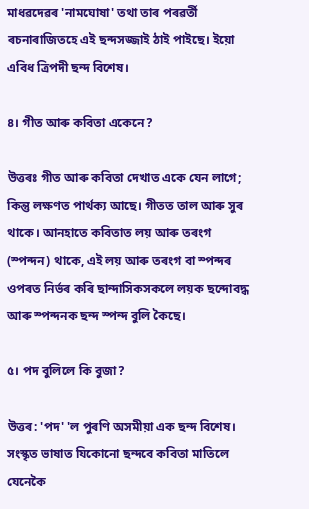মাধৱদেৱৰ 'নামঘোষা' তথা তাৰ পৰৱৰ্তী ৰচনাৰাজিতহে এই ছন্দসজ্জাই ঠাই পাইছে। ইয়ো এবিধ ত্রিপদী ছন্দ বিশেষ।

৪। গীত আৰু কবিতা একেনে?

উত্তৰঃ গীত আৰু কবিতা দেখাত একে যেন লাগে; কিন্তু লক্ষণত পার্থক্য আছে। গীতত তাল আৰু সুৰ থাকে। আনহাতে কবিতাত লয় আৰু তৰংগ (স্পন্দন) থাকে, এই লয় আৰু তৰংগ বা স্পন্দৰ ওপৰত নিৰ্ভৰ কৰি ছান্দাসিকসকলে লয়ক ছন্দোবদ্ধ আৰু স্পন্দনক ছন্দ স্পন্দ বুলি কৈছে।

৫। পদ বুলিলে কি বুজা?

উত্তৰ: 'পদ' 'ল পুৰণি অসমীয়া এক ছন্দ বিশেষ। সংস্কৃত ভাষাত যিকোনো ছন্দবে কবিতা মাতিলে যেনেকৈ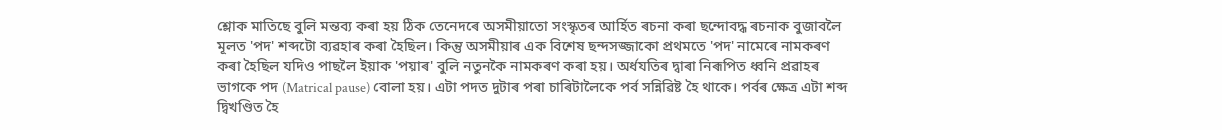শ্লোক মাতিছে বুলি মন্তব্য কৰা হয় ঠিক তেনেদৰে অসমীয়াতো সংস্কৃতৰ আৰ্হিত ৰচনা কৰা ছন্দোবদ্ধ ৰচনাক বুজাবলৈ মূলত 'পদ' শব্দটো ব্যৱহাৰ কৰা হৈছিল। কিন্তু অসমীয়াৰ এক বিশেষ ছন্দসজ্জাকো প্রথমতে 'পদ' নামেৰে নামকৰণ কৰা হৈছিল যদিও পাছলৈ ইয়াক 'পয়াৰ' বুলি নতুনকৈ নামকৰণ কৰা হয়। অর্ধযতিৰ দ্বাৰা নিৰূপিত ধ্বনি প্রৱাহৰ ভাগকে পদ (Matrical pause) বোলা হয়। এটা পদত দুটাৰ পৰা চাৰিটালৈকে পর্ব সন্নিৱিষ্ট হৈ থাকে। পৰ্বৰ ক্ষেত্ৰ এটা শব্দ দ্বিখণ্ডিত হৈ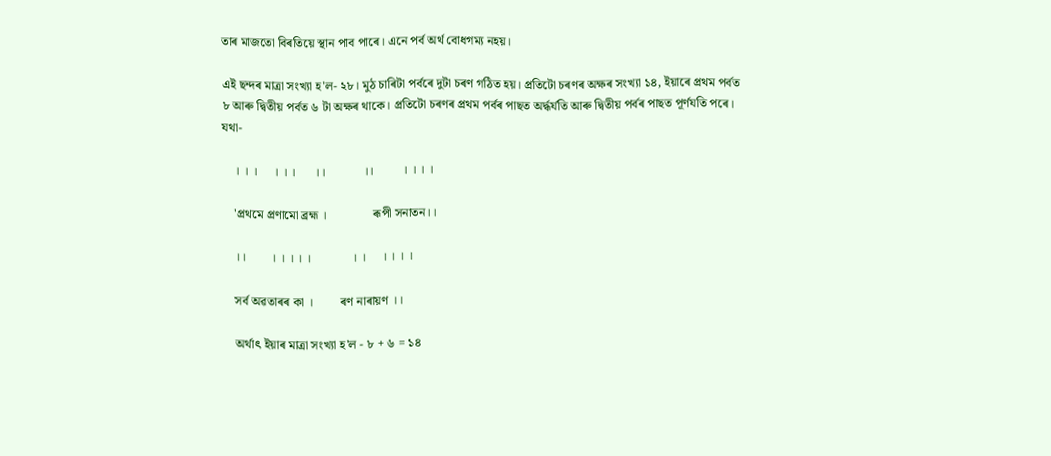তাৰ মাজতো বিৰতিয়ে স্থান পাব পাৰে। এনে পৰ্ব অর্থ বোধগম্য নহয়।

এই ছন্দৰ মাত্রা সংখ্যা হ'ল- ২৮। মুঠ চাৰিটা পৰ্বৰে দুটা চৰণ গঠিত হয়। প্রতিটো চৰণৰ অক্ষৰ সংখ্যা ১৪, ইয়াৰে প্ৰথম পর্বত ৮ আৰু দ্বিতীয় পর্বত ৬ টা অক্ষৰ থাকে। প্ৰতিটো চৰণৰ প্ৰথম পৰ্বৰ পাছত অৰ্দ্ধৰ্যতি আৰু দ্বিতীয় পৰ্বৰ পাছত পূৰ্ণযতি পৰে। যথা-

    । । ।     । । ।      ।।            ।।         । । । ।

    'প্রথমে প্রণামো ব্রহ্ম ।               ৰূপী সনাতন।।

    ।।        । । । । ।             । ।     । । । ।

    সৰ্ব অৱতাৰৰ কা ।         ৰণ নাৰায়ণ ।।

    অর্থাৎ ইয়াৰ মাত্রা সংখ্যা হ'ল - ৮ + ৬ = ১৪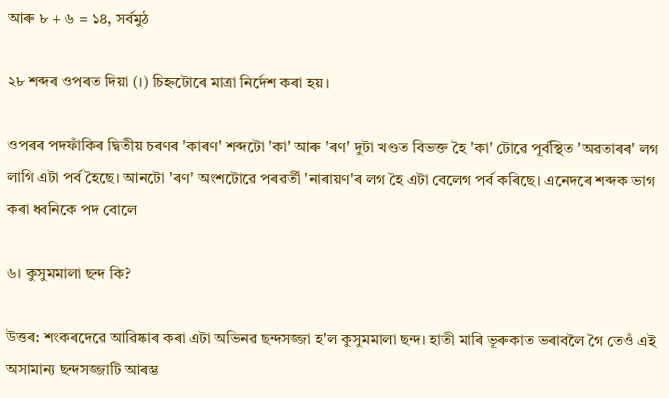আৰু ৮ + ৬ = ১৪, সর্বমুঠ

২৮ শব্দৰ ওপৰত দিয়া (।) চিহ্নটোৰে মাত্রা নির্দেশ কৰা হয়।

ওপৰৰ পদফাঁকিৰ দ্বিতীয় চৰণৰ 'কাৰণ' শব্দটো 'কা' আৰু 'ৰণ' দুটা খণ্ডত বিভক্ত হৈ 'কা' টোৱে পূৰ্বস্থিত 'অৱতাৰৰ' লগ লাগি এটা পর্ব হৈছে। আনটো 'ৰণ' অংশটোৱে পৰৱৰ্তী 'নাৰায়ণ'ৰ লগ হৈ এটা বেলেগ পৰ্ব কৰিছে। এনেদৰে শব্দক ভাগ কৰা ধ্বনিকে পদ বোলে

৬। কুসুমমালা ছন্দ কি?

উত্তৰ: শংকৰদেৱে আৱিষ্কাৰ কৰা এটা অভিনৱ ছন্দসজ্জা হ'ল কুসুমমালা ছন্দ। হাতী মাৰি ভূৰুকাত ভৰাবলৈ গৈ তেওঁ এই অসামান্য ছন্দসজ্জাটি আৰম্ভ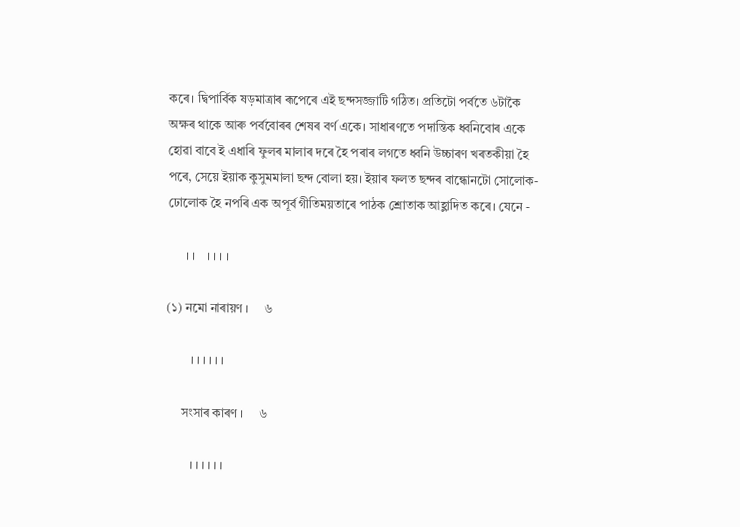কৰে। দ্বিপার্বিক ষড়মাত্ৰাৰ ৰূপেৰে এই ছন্দসজ্জাটি গঠিত। প্রতিটো পর্বতে ৬টাকৈ অক্ষৰ থাকে আৰু পৰ্ববোৰৰ শেষৰ বর্ণ একে। সাধাৰণতে পদান্তিক ধ্বনিবোৰ একে হোৱা বাবে ই এধাৰি ফুলৰ মালাৰ দৰে হৈ পৰাৰ লগতে ধ্বনি উচ্চাৰণ খৰতকীয়া হৈ পৰে, সেয়ে ইয়াক কুসুমমালা ছন্দ বোলা হয়। ইয়াৰ ফলত ছন্দৰ বান্ধোনটো সোলোক-ঢোলোক হৈ নপৰি এক অপূর্ব গীতিময়তাৰে পাঠক শ্রোতাক আহ্লাদিত কৰে। যেনে -

      । ।    । । । ।

(১) নমো নাৰায়ণ ।     ৬

        । । । । । ।

     সংসাৰ কাৰণ ।     ৬

        । । । । । ।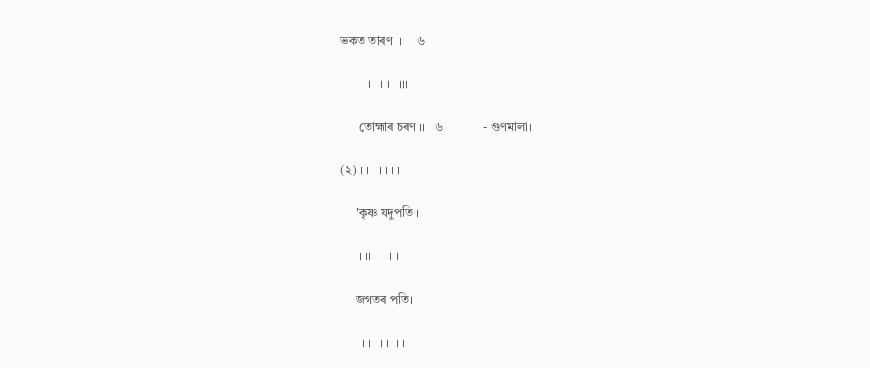ভকত তাৰণ  ।     ৬

         ।   । ।   ।।।

      তোহ্মাৰ চৰণ ।।   ৬             - গুণমালা।

(২) । ।   । । । ।

     'কৃষ্ণ যদুপতি ।

      । ।।      । ।

     জগতৰ পতি।

       । ।   । ।  । ।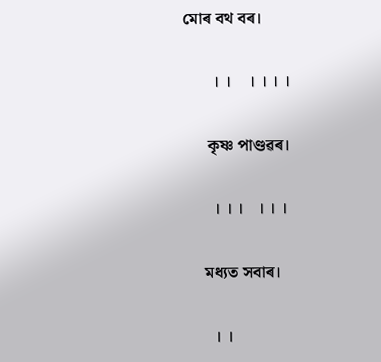মোৰ বথ বৰ।

       । ।    । । । ।

      কৃষ্ণ পাণ্ডৱৰ।

       । । ।   । । ।

     মধ্যত সবাৰ।

       । ।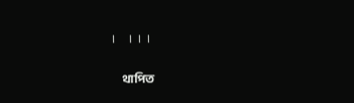।    । । ।

      থাপিত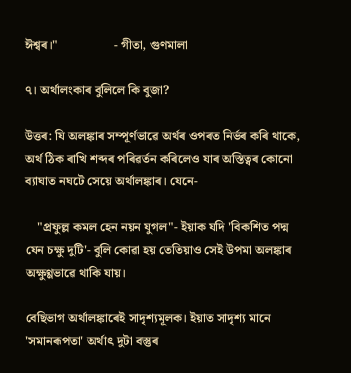ঈশ্বৰ।"                  - গীতা, গুণমালা

৭। অর্থালংকাৰ বুলিলে কি বুজা?

উত্তৰ: যি অলঙ্কাৰ সম্পূৰ্ণভাৱে অৰ্থৰ ওপৰত নিৰ্ভৰ কৰি থাকে, অৰ্থ ঠিক ৰাখি শব্দৰ পৰিৱৰ্তন কৰিলেও যাৰ অস্তিত্বৰ কোনো ব্যাঘাত নঘটে সেয়ে অর্থালঙ্কাৰ। যেনে-

    "প্রফুল্ল কমল হেন নয়ন যুগল"- ইয়াক যদি 'বিকশিত পদ্ম যেন চক্ষু দুটি'- বুলি কোৱা হয় তেতিয়াও সেই উপমা অলঙ্কাৰ অক্ষুণ্ণভাৱে থাকি যায়।

বেছিভাগ অর্থালঙ্কাৰেই সাদৃশ্যমূলক। ইয়াত সাদৃশ্য মানে 'সমানৰূপতা' অর্থাৎ দুটা বস্তুৰ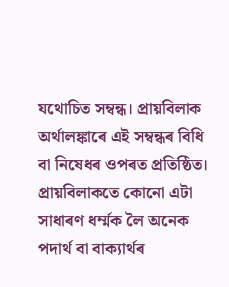যথোচিত সম্বন্ধ। প্রায়বিলাক অর্থালঙ্কাৰে এই সম্বন্ধৰ বিধি বা নিষেধৰ ওপৰত প্ৰতিষ্ঠিত। প্রায়বিলাকতে কোনো এটা সাধাৰণ ধৰ্ম্মক লৈ অনেক পদার্থ বা বাক্যাৰ্থৰ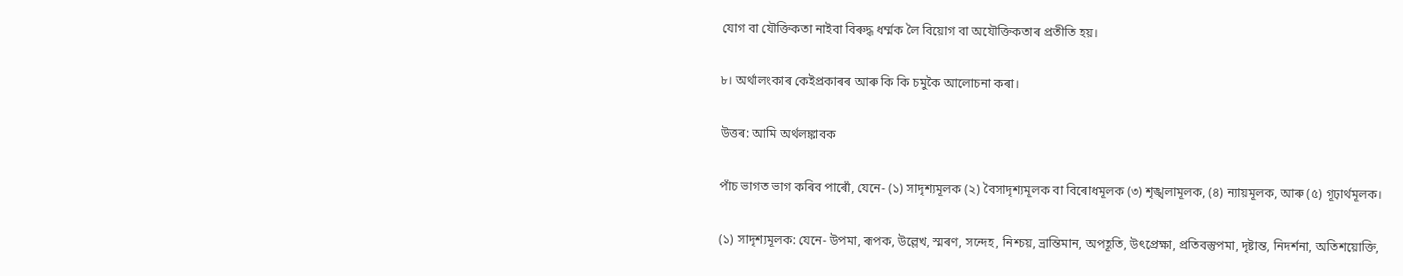যোগ বা যৌক্তিকতা নাইবা বিৰুদ্ধ ধৰ্ম্মক লৈ বিয়োগ বা অযৌক্তিকতাৰ প্রতীতি হয়।

৮। অর্থালংকাৰ কেইপ্ৰকাৰৰ আৰু কি কি চমুকৈ আলোচনা কৰা।

উত্তৰ: আমি অর্থলঙ্কাবক

পাঁচ ভাগত ভাগ কৰিব পাৰোঁ, যেনে- (১) সাদৃশ্যমূলক (২) বৈসাদৃশ্যমূলক বা বিৰোধমূলক (৩) শৃঙ্খলামূলক, (৪) ন্যায়মূলক, আৰু (৫) গূঢ়ার্থমূলক।

(১) সাদৃশ্যমূলক: যেনে- উপমা, ৰূপক, উল্লেখ, স্মৰণ, সন্দেহ, নিশ্চয়, ভ্রান্তিমান, অপহূতি, উৎপ্রেক্ষা, প্রতিবস্তুপমা, দৃষ্টান্ত, নিদর্শনা, অতিশয়োক্তি,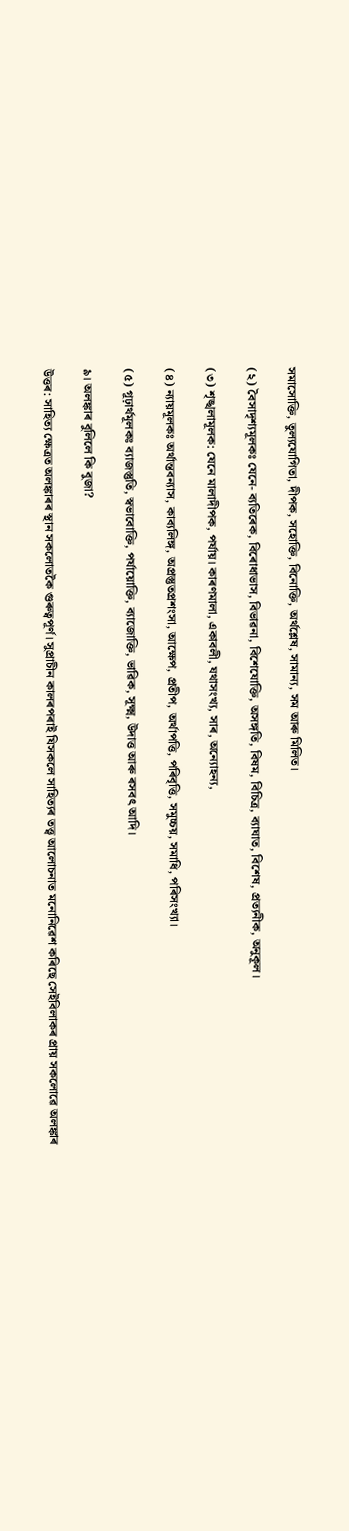সমাসোক্তি, তুল্যযোগিতা, দীপক, সহোক্তি, বিনোক্তি, অর্থশ্লেষ, সামান্য, সম আৰু মিলিত।

(২) বৈসাদৃশ্যমূলকঃ যেনে- ব্যতিৰেক, বিৰোধাভাস, বিভাৱনা, বিশেযোক্তি, অসঙ্গতি, বিষম, বিচিত্র, ব্যাঘাত, বিশেষ, প্রত্যনীক, অনুকূল।

(৩) শৃঙ্খলামূলক: যেনে মালাদীপক, পর্যায়। কাৰণমালা, একাবলী, যথাসংখ্য, সাৰ, অন্যোহন্য,

(৪) ন্যায়মূলকঃ অর্থান্তবন্যাস, কাব্যলিঙ্গ, অপ্রস্তুতপ্রশংসা, আক্ষেপ, প্রতীপ, অর্থাপত্তি, পৰিবৃত্তি, সমুচ্চয়, সমাধি, পৰিসংখ্যা।

(৫) গূঢ়ার্থমূলকঃ ব্যাজস্তুতি, স্বভাবোক্তি, পর্যায়োক্তি, ব্যাজোক্তি, ভাৱিক, সূক্ষ্ম, উদাত্ত আৰু ৰসবৎ আদি।

৯। অলঙ্কাৰ বুলিলে কি বুজা?

উত্তৰ: সাহিত্য ক্ষেত্ৰত অলঙ্কাৰৰ স্থান সকলোতকৈ গুৰুত্বপূর্ণ। সুপ্রাচীন কালৰপৰাই যিসকলে সাহিত্যৰ তত্ত্ব আলোচনাত মনোনিৱেশ কৰিছে সেইবিলাকৰ প্ৰায় সকলোৱে অলঙ্কাৰ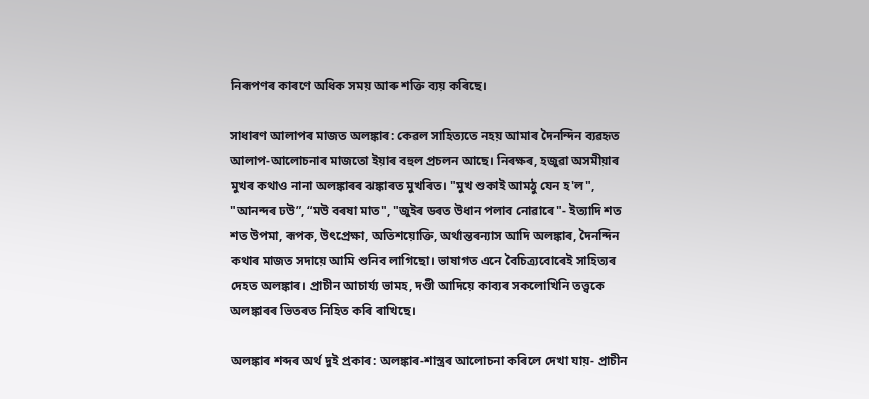নিৰূপণৰ কাৰণে অধিক সময় আৰু শক্তি ব্যয় কৰিছে।

সাধাৰণ আলাপৰ মাজত অলঙ্কাৰ: কেৱল সাহিত্যতে নহয় আমাৰ দৈনন্দিন ব্যৱহৃত আলাপ-আলোচনাৰ মাজতো ইয়াৰ বহুল প্রচলন আছে। নিৰক্ষৰ, হজুৱা অসমীয়াৰ মুখৰ কথাও নানা অলঙ্কাৰৰ ঝঙ্কাৰত মুখৰিত। "মুখ শুকাই আমঠু যেন হ'ল", "আনন্দৰ ঢউ”, “মউ বৰষা মাত", "জুইৰ ডৰত উধান পলাব নোৱাৰে"- ইত্যাদি শত শত উপমা, ৰূপক, উৎপ্রেক্ষা, অতিশয়োক্তি, অর্থান্তৰন্যাস আদি অলঙ্কাৰ, দৈনন্দিন কথাৰ মাজত সদায়ে আমি শুনিব লাগিছো। ভাষাগত এনে বৈচিত্র্যবোৰেই সাহিত্যৰ দেহত অলঙ্কাৰ। প্ৰাচীন আচাৰ্য্য ভামহ, দণ্ডী আদিয়ে কাব্যৰ সকলোখিনি তত্ত্বকে অলঙ্কাৰৰ ভিতৰত নিহিত কৰি ৰাখিছে।

অলঙ্কাৰ শব্দৰ অৰ্থ দুই প্রকাৰ: অলঙ্কাৰ-শাস্ত্ৰৰ আলোচনা কৰিলে দেখা যায়- প্রাচীন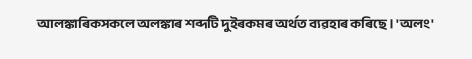আলঙ্কাৰিকসকলে অলঙ্কাৰ শব্দটি দুইৰকমৰ অৰ্থত ব্যৱহাৰ কৰিছে। 'অলং'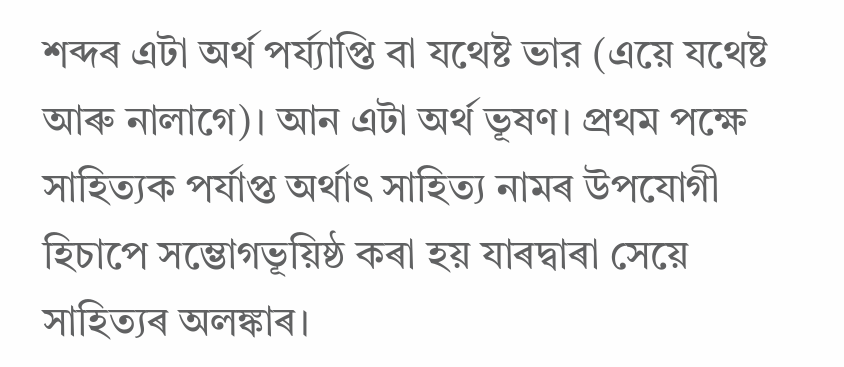শব্দৰ এটা অর্থ পৰ্য্যাপ্তি বা যথেষ্ট ভার (এয়ে যথেষ্ট আৰু নালাগে)। আন এটা অর্থ ভূষণ। প্রথম পক্ষে সাহিত্যক পর্যাপ্ত অর্থাৎ সাহিত্য নামৰ উপযোগী হিচাপে সম্ভোগভূয়িষ্ঠ কৰা হয় যাৰদ্বাৰা সেয়ে সাহিত্যৰ অলঙ্কাৰ।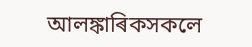আলঙ্কাৰিকসকলে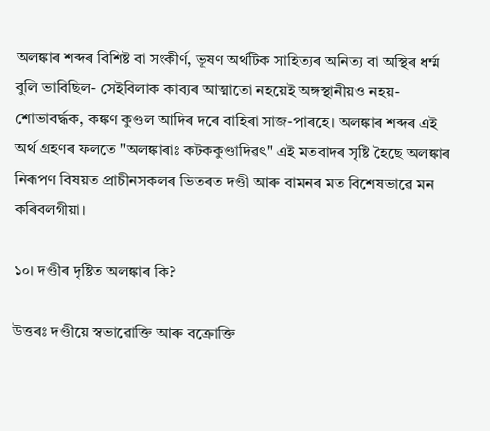অলঙ্কাৰ শব্দৰ বিশিষ্ট বা সংকীর্ণ, ভূষণ অর্থটিক সাহিত্যৰ অনিত্য বা অস্থিৰ ধৰ্ম্ম বুলি ভাবিছিল- সেইবিলাক কাব্যৰ আত্মাতো নহয়েই অঙ্গস্থানীয়ও নহয়- শোভাবর্দ্ধক, কঙ্কণ কুণ্ডল আদিৰ দৰে বাহিৰা সাজ-পাৰহে। অলঙ্কাৰ শব্দৰ এই অৰ্থ গ্ৰহণৰ ফলতে "অলঙ্কাৰাঃ কটককুণ্ডাদিৱৎ" এই মতবাদৰ সৃষ্টি হৈছে অলঙ্কাৰ নিৰূপণ বিষয়ত প্রাচীনসকলৰ ভিতৰত দণ্ডী আৰু বামনৰ মত বিশেষভাৱে মন কৰিবলগীয়া।

১০। দণ্ডীৰ দৃষ্টিত অলঙ্কাৰ কি?

উত্তৰঃ দণ্ডীয়ে স্বভাৱোক্তি আৰু বক্রোক্তি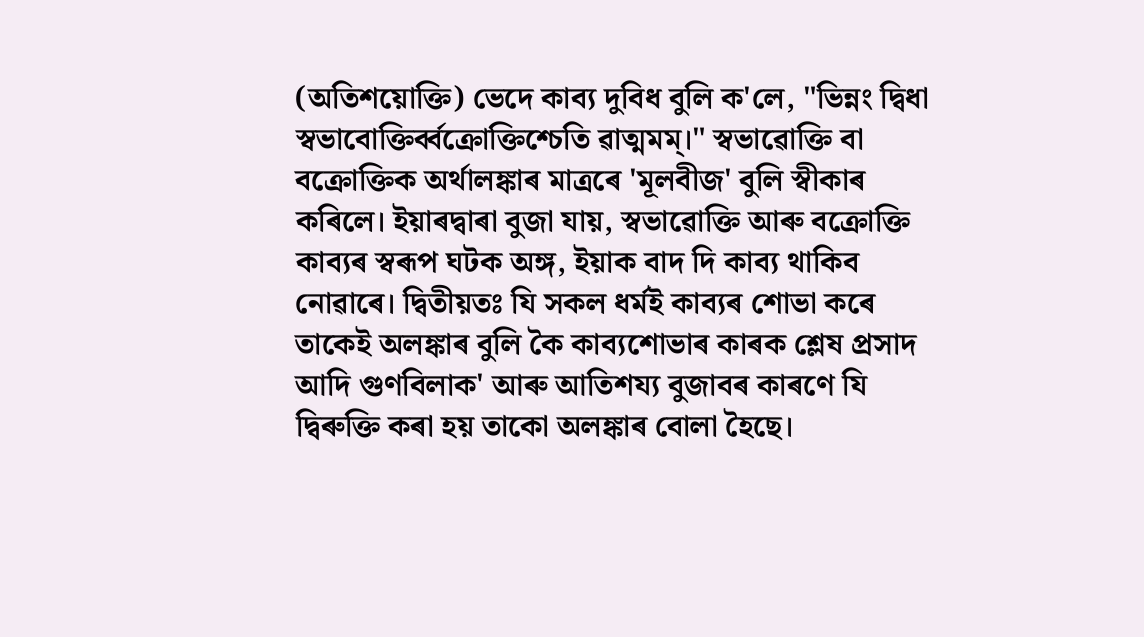(অতিশয়োক্তি) ভেদে কাব্য দুবিধ বুলি ক'লে, "ভিন্নং দ্বিধা স্বভাবোক্তিৰ্ব্বক্রোক্তিশ্চেতি ৱাত্মমম্।" স্বভাৱোক্তি বা বক্রোক্তিক অর্থালঙ্কাৰ মাত্ৰৰে 'মূলবীজ' বুলি স্বীকাৰ কৰিলে। ইয়াৰদ্বাৰা বুজা যায়, স্বভাৱোক্তি আৰু বক্রোক্তি কাব্যৰ স্বৰূপ ঘটক অঙ্গ, ইয়াক বাদ দি কাব্য থাকিব নোৱাৰে। দ্বিতীয়তঃ যি সকল ধর্মই কাব্যৰ শোভা কৰে তাকেই অলঙ্কাৰ বুলি কৈ কাব্যশোভাৰ কাৰক শ্লেষ প্রসাদ আদি গুণবিলাক' আৰু আতিশয্য বুজাবৰ কাৰণে যি দ্বিৰুক্তি কৰা হয় তাকো অলঙ্কাৰ বোলা হৈছে।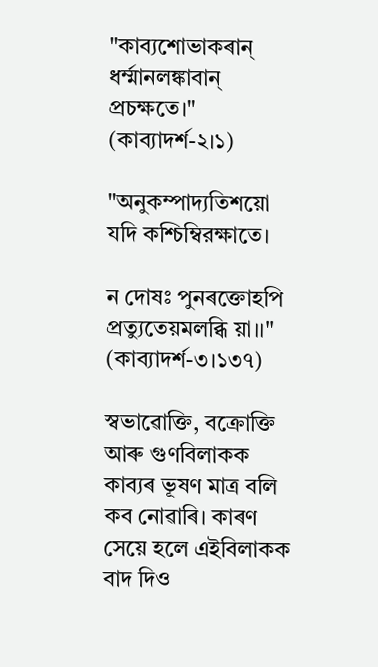"কাব্যশোভাকৰান্ ধৰ্ম্মানলঙ্কাবান্ প্রচক্ষতে।"             (কাব্যাদর্শ-২।১)

"অনুকম্পাদ্যতিশয়ো যদি কশ্চিম্বিরক্ষাতে।

ন দোষঃ পুনৰক্তোহপি প্রত্যুতেয়মলব্ধি য়া।।"             (কাব্যাদর্শ-৩।১৩৭)

স্বভাৱোক্তি, বক্রোক্তি আৰু গুণবিলাকক কাব্যৰ ভূষণ মাত্র বলি কব নোৱাৰি। কাৰণ সেয়ে হলে এইবিলাকক বাদ দিও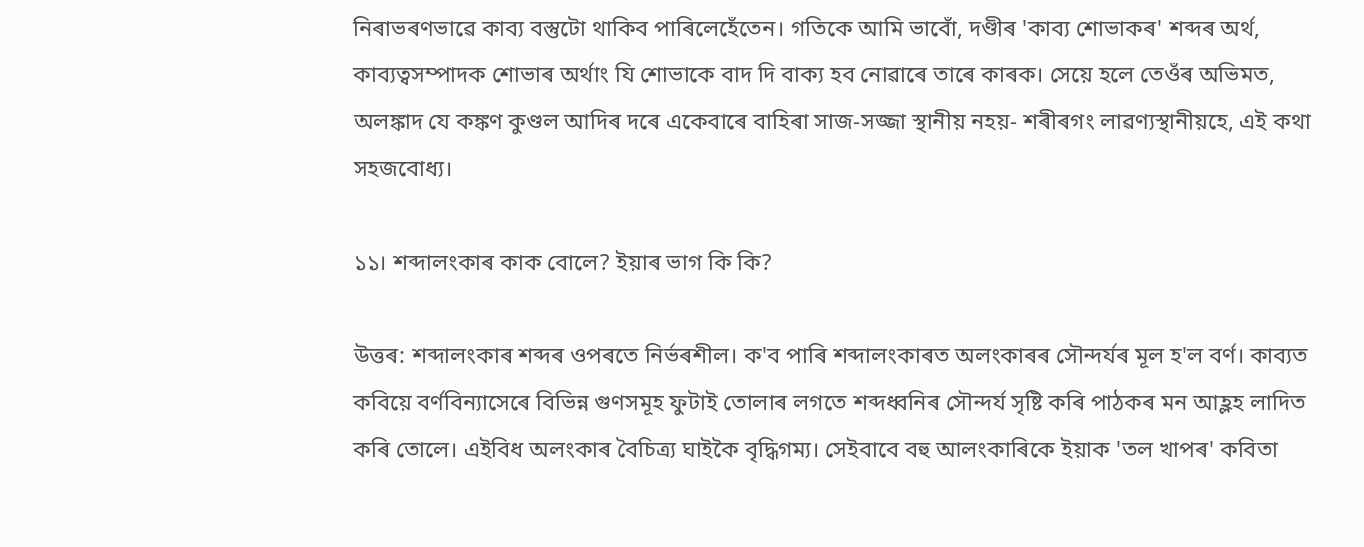নিৰাভৰণভাৱে কাব্য বস্তুটো থাকিব পাৰিলেহেঁতেন। গতিকে আমি ভাবোঁ, দণ্ডীৰ 'কাব্য শোভাকৰ' শব্দৰ অর্থ, কাব্যত্বসম্পাদক শোভাৰ অর্থাং যি শোভাকে বাদ দি বাক্য হব নোৱাৰে তাৰে কাৰক। সেয়ে হলে তেওঁৰ অভিমত, অলঙ্কাদ যে কঙ্কণ কুণ্ডল আদিৰ দৰে একেবাৰে বাহিৰা সাজ-সজ্জা স্থানীয় নহয়- শৰীৰগং লাৱণ্যস্থানীয়হে, এই কথা সহজবোধ্য।

১১। শব্দালংকাৰ কাক বোলে? ইয়াৰ ভাগ কি কি?

উত্তৰ: শব্দালংকাৰ শব্দৰ ওপৰতে নিৰ্ভৰশীল। ক'ব পাৰি শব্দালংকাৰত অলংকাৰৰ সৌন্দৰ্যৰ মূল হ'ল বৰ্ণ। কাব্যত কবিয়ে বর্ণবিন্যাসেৰে বিভিন্ন গুণসমূহ ফুটাই তোলাৰ লগতে শব্দধ্বনিৰ সৌন্দৰ্য সৃষ্টি কৰি পাঠকৰ মন আহ্লহ লাদিত কৰি তোলে। এইবিধ অলংকাৰ বৈচিত্র্য ঘাইকৈ বৃদ্ধিগম্য। সেইবাবে বহু আলংকাৰিকে ইয়াক 'তল খাপৰ' কবিতা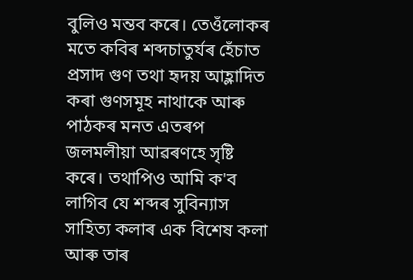বুলিও মন্তব কৰে। তেওঁলোকৰ মতে কবিৰ শব্দচাতুর্যৰ হেঁচাত প্রসাদ গুণ তথা হৃদয় আহ্লাদিত কৰা গুণসমূহ নাথাকে আৰু পাঠকৰ মনত এতৰপ জলমলীয়া আৱৰণহে সৃষ্টি কৰে। তথাপিও আমি ক'ব লাগিব যে শব্দৰ সুবিন্যাস সাহিত্য কলাৰ এক বিশেষ কলা আৰু তাৰ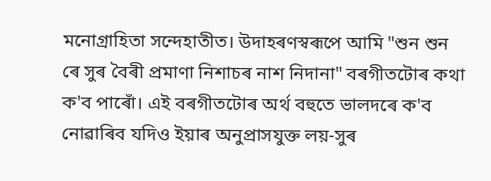মনোগ্রাহিতা সন্দেহাতীত। উদাহৰণস্বৰূপে আমি "শুন শুন ৰে সুৰ বৈৰী প্ৰমাণা নিশাচৰ নাশ নিদানা" বৰগীতটোৰ কথা ক'ব পাৰোঁ। এই বৰগীতটোৰ অৰ্থ বহুতে ভালদৰে ক'ব নোৱাৰিব যদিও ইয়াৰ অনুপ্রাসযুক্ত লয়-সুৰ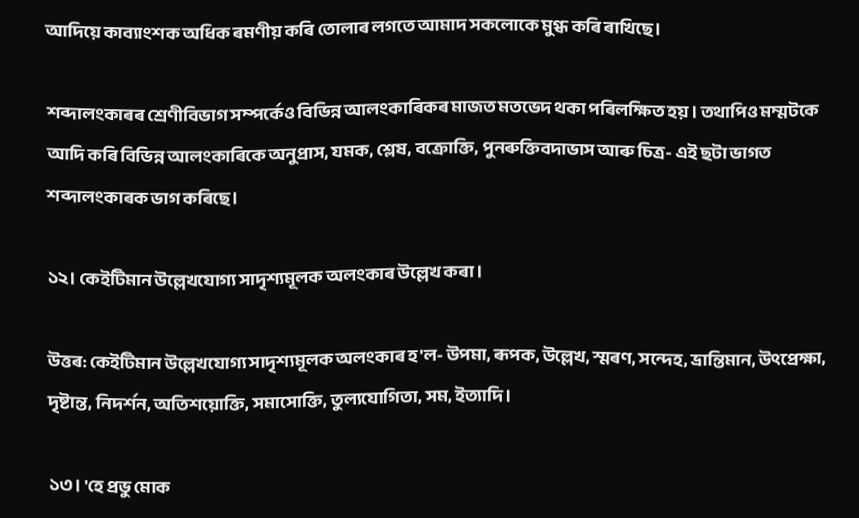আদিয়ে কাব্যাংশক অধিক ৰমণীয় কৰি তোলাৰ লগতে আমাদ সকলোকে মুগ্ধ কৰি ৰাখিছে।

শব্দালংকাৰৰ শ্ৰেণীবিভাগ সম্পর্কেও বিভিন্ন আলংকাৰিকৰ মাজত মতভেদ থকা পৰিলক্ষিত হয়। তথাপিও মম্মটকে আদি কৰি বিভিন্ন আলংকাৰিকে অনুপ্রাস, যমক, শ্লেষ, বক্রোক্তি, পুনৰুক্তিবদাভাস আৰু চিত্র- এই ছটা ভাগত শব্দালংকাৰক ভাগ কৰিছে।

১২। কেইটিমান উল্লেখযোগ্য সাদৃশ্যমূলক অলংকাৰ উল্লেখ কৰা।

উত্তৰ: কেইটিমান উল্লেখযোগ্য সাদৃশ্যমূলক অলংকাৰ হ'ল- উপমা, ৰূপক, উল্লেখ, স্মৰণ, সন্দেহ, ভ্রান্তিমান, উৎপ্রেক্ষা, দৃষ্টান্ত, নিদর্শন, অতিশয়োক্তি, সমাসোক্তি, তুল্যযোগিতা, সম, ইত্যাদি।

১৩। 'হে প্রভু মোক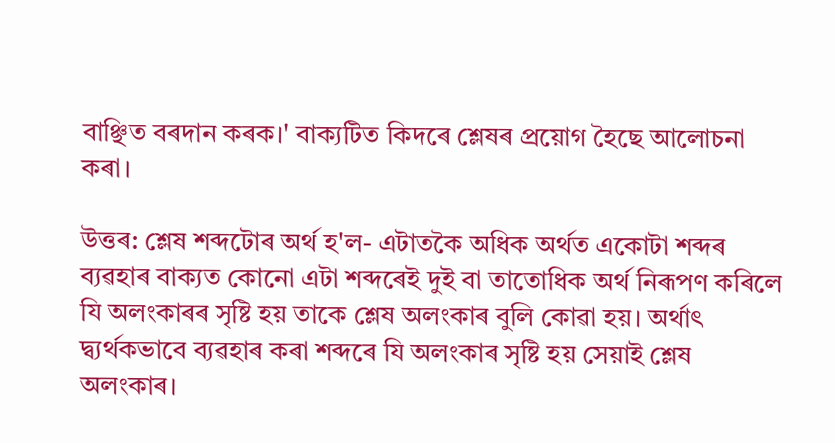বাঞ্ছিত বৰদান কৰক।' বাক্যটিত কিদৰে শ্লেষৰ প্ৰয়োগ হৈছে আলোচনা কৰা।

উত্তৰ: শ্লেষ শব্দটোৰ অর্থ হ'ল- এটাতকৈ অধিক অর্থত একোটা শব্দৰ ব্যৱহাৰ বাক্যত কোনো এটা শব্দৰেই দুই বা তাতোধিক অর্থ নিৰূপণ কৰিলে যি অলংকাৰৰ সৃষ্টি হয় তাকে শ্লেষ অলংকাৰ বুলি কোৱা হয়। অর্থাৎ দ্ব্যর্থকভাবে ব্যৱহাৰ কৰা শব্দৰে যি অলংকাৰ সৃষ্টি হয় সেয়াই শ্লেষ অলংকাৰ।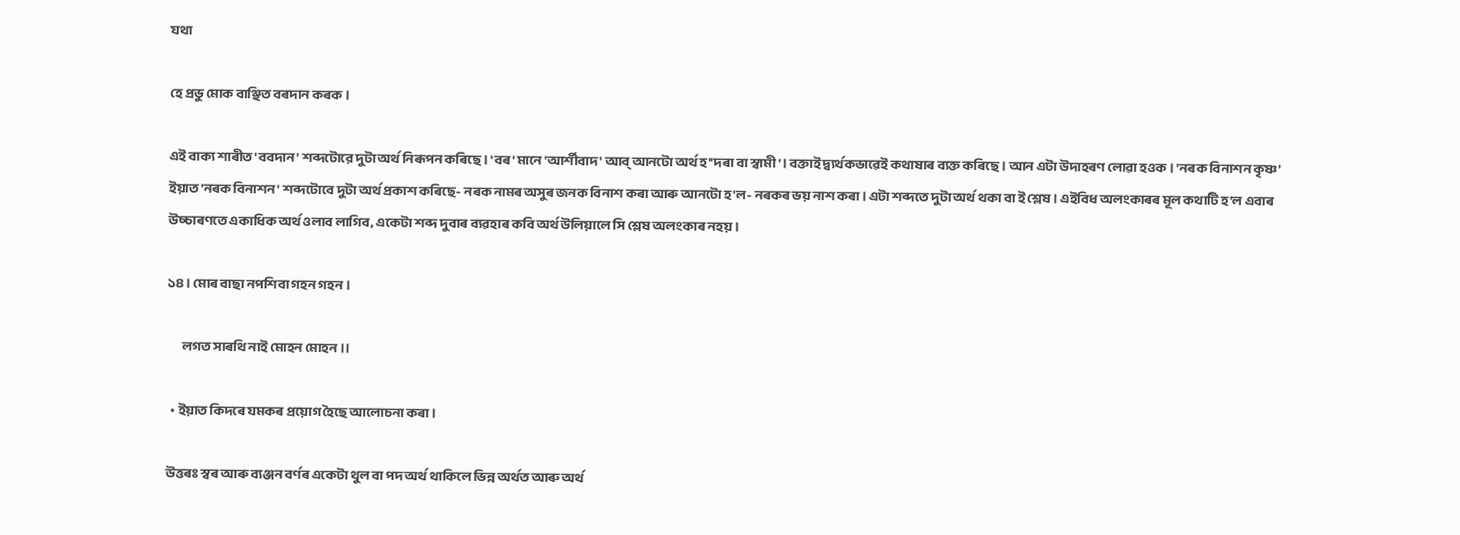যথা

হে প্রভু মোক বাঞ্ছিত বৰদান কৰক।

এই বাক্য শাৰীত 'ববদান' শব্দটোরে দুটা অর্থ নিৰূপন কৰিছে। 'বৰ' মানে 'আর্শীবাদ' আব্ আনটো অৰ্থ হ''দৰা বা স্বামী'। বক্তাই দ্ব্যর্থকভাৱেই কথাষাৰ ব্যক্ত কৰিছে। আন এটা উদাহৰণ লোৱা হওক। 'নৰক বিনাশন কৃষ্ণ' ইয়াত 'নৰক বিনাশন' শব্দটোবে দুটা অর্থ প্ৰকাশ কৰিছে- নৰক নামৰ অসুৰ জনক বিনাশ কৰা আৰু আনটো হ'ল- নৰকৰ ভয় নাশ কৰা। এটা শব্দতে দুটা অর্থ থকা বা ই শ্লেষ। এইবিধ অলংকাৰৰ মূল কথাটি হ'ল এবাৰ উচ্চাৰণতে একাধিক অর্থ ওলাব লাগিব, একেটা শব্দ দুবাৰ ব্যৱহাৰ কবি অর্থ উলিয়ালে সি শ্লেষ অলংকাৰ নহয়।

১৪। মোৰ বাছা নপশিবা গহন গহন।

       লগত সাৰথি নাই মোহন মোহন।।

  • ইয়াত কিদৰে যমকৰ প্ৰয়োগ হৈছে আলোচনা কৰা।

উত্তৰঃ স্বৰ আৰু ব্যঞ্জন বৰ্ণৰ একেটা থুল বা পদ অর্থ থাকিলে ভিন্ন অর্থত আৰু অর্থ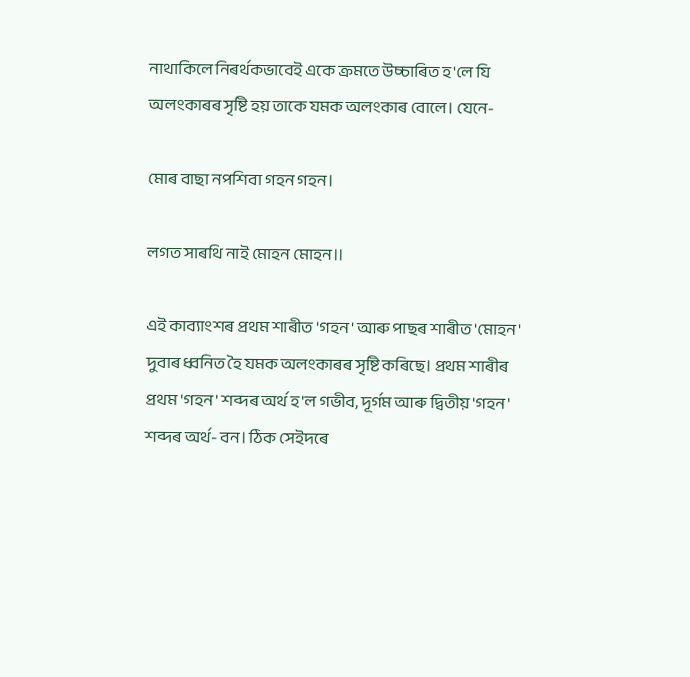নাথাকিলে নিৰৰ্থকভাবেই একে ক্রমতে উচ্চাৰিত হ'লে যি অলংকাৰৰ সৃষ্টি হয় তাকে যমক অলংকাৰ বোলে। যেনে-

মোৰ বাছা নপশিবা গহন গহন।

লগত সাৰথি নাই মোহন মোহন।।

এই কাব্যাংশৰ প্ৰথম শাৰীত 'গহন' আৰু পাছৰ শাৰীত 'মোহন' দুবাৰ ধ্বনিত হৈ যমক অলংকাৰৰ সৃষ্টি কৰিছে। প্রথম শাৰীৰ প্ৰথম 'গহন' শব্দৰ অৰ্থ হ'ল গভীব, দূর্গম আৰু দ্বিতীয় 'গহন' শব্দৰ অৰ্থ- বন। ঠিক সেইদৰে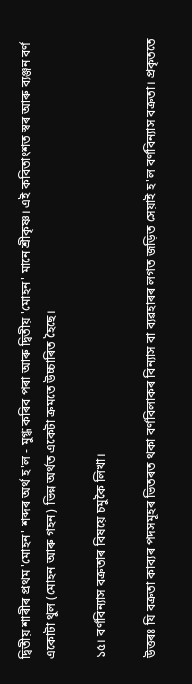দ্বিতীয় শাৰীৰ প্ৰথম 'মোহন' শব্দৰ অৰ্থ হ'ল - মুগ্ধ কৰিব পৰা আৰু দ্বিতীয় 'মোহন' মানে শ্রীকৃষ্ণ। এই কবিতাংশত স্বৰ আৰু ব্যঞ্জন বর্ণ একোটা থুল (মোহন আৰু গহন) ভিন্ন অর্থত একেটা ক্রমতে উচ্চাৰিত হৈছে।

১৫। বর্ণবিন্যাস বক্ৰতাৰ বিষয়ে চমুকৈ লিখা।

উত্তৰঃ যি বক্রতা কাব্যৰ পদসমূহৰ ভিতৰত থকা বর্ণবিলাকৰ বিন্যাস বা ব্যৱহাৰৰ লগত জড়িত সেয়াই হ'ল বর্ণবিন্যাস বক্রতা। প্রকৃততে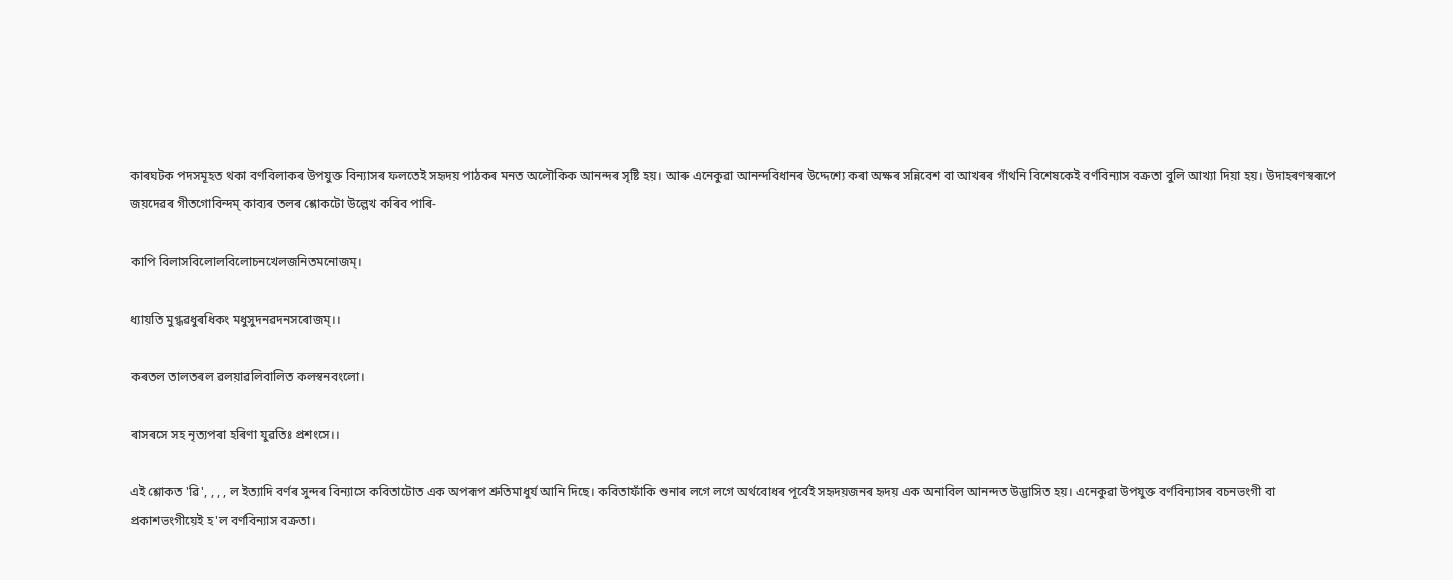কাৰঘটক পদসমূহত থকা বর্ণবিলাকৰ উপযুক্ত বিন্যাসৰ ফলতেই সহৃদয় পাঠকৰ মনত অলৌকিক আনন্দৰ সৃষ্টি হয়। আৰু এনেকুৱা আনন্দবিধানৰ উদ্দেশ্যে কৰা অক্ষৰ সন্নিবেশ বা আখৰৰ গাঁথনি বিশেষকেই বর্ণবিন্যাস বক্রতা বুলি আখ্যা দিয়া হয়। উদাহৰণস্বৰূপে জয়দেৱৰ গীতগোবিন্দম্ কাব্যৰ তলৰ শ্লোকটো উল্লেখ কৰিব পাৰি-

কাপি বিলাসবিলোলবিলোচনখেলজনিতমনোজম্।

ধ্যায়তি মুগ্ধৱধুৰধিকং মধুসুদনৱদনসৰোজম্।।

কৰতল তালতৰল ৱলয়াৱলিবালিত কলস্বনবংলো।

ৰাসৰসে সহ নৃত্যপৰা হৰিণা যুৱতিঃ প্রশংসে।।

এই শ্লোকত 'ৱি', , , , ল ইত্যাদি বৰ্ণৰ সুন্দৰ বিন্যাসে কবিতাটোত এক অপৰূপ শ্রুতিমাধুর্য আনি দিছে। কবিতাফাঁকি শুনাৰ লগে লগে অর্থবোধৰ পূর্বেই সহৃদয়জনৰ হৃদয় এক অনাবিল আনন্দত উদ্ভাসিত হয়। এনেকুৱা উপযুক্ত বর্ণবিন্যাসৰ বচনভংগী বা প্রকাশভংগীয়েই হ'ল বর্ণবিন্যাস বক্রতা।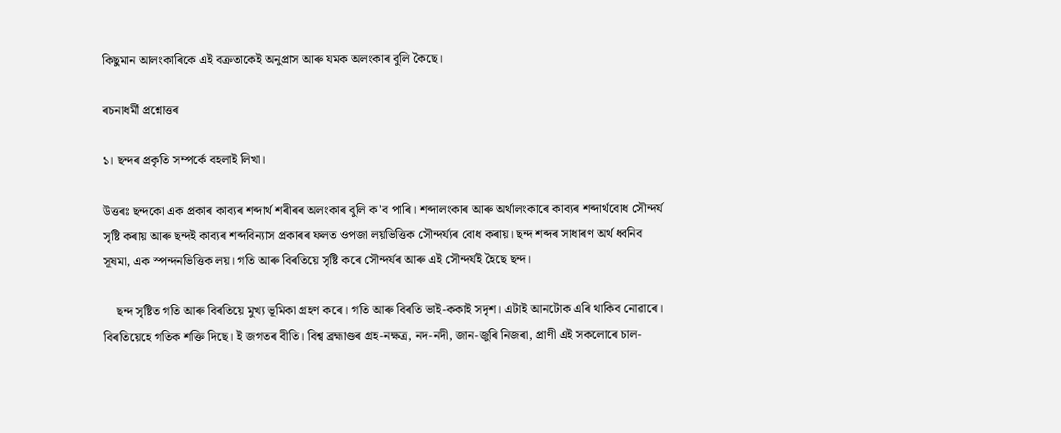কিছুমান আলংকাৰিকে এই বক্রতাকেই অনুপ্রাস আৰু যমক অলংকাৰ বুলি কৈছে।

ৰচনাধৰ্মী প্রশ্নোত্তৰ

১। ছন্দৰ প্ৰকৃতি সম্পর্কে বহলাই লিখা।

উত্তৰঃ ছন্দকো এক প্ৰকাৰ কাব্যৰ শব্দার্থ শৰীৰৰ অলংকাৰ বুলি ক'ব পাৰি। শব্দালংকাৰ আৰু অৰ্থালংকাৰে কাব্যৰ শব্দার্থবোধ সৌন্দর্য সৃষ্টি কৰায় আৰু ছন্দই কাব্যৰ শব্দবিন্যাস প্ৰকাৰৰ ফলত ওপজা লয়ভিত্তিক সৌন্দৰ্য্যৰ বোধ কৰায়। ছন্দ শব্দৰ সাধাৰণ অর্থ ধ্বনিব সূষমা, এক স্পন্দনভিত্তিক লয়। গতি আৰু বিৰতিয়ে সৃষ্টি কৰে সৌন্দৰ্যৰ আৰু এই সৌন্দর্যই হৈছে ছন্দ।

    ছন্দ সৃষ্টিত গতি আৰু বিৰতিয়ে মুখ্য ভূমিকা গ্রহণ কৰে। গতি আৰু বিৰতি ভাই-ককাই সদৃশ। এটাই আনটোক এৰি থাকিব নোৱাৰে। বিৰতিয়েহে গতিক শক্তি দিছে। ই জগতৰ বীতি। বিশ্ব ব্ৰহ্মাণ্ডৰ গ্রহ-নক্ষত্র, নদ-নদী, জান-জুৰি নিজৰা, প্রাণী এই সকলোৰে চাল-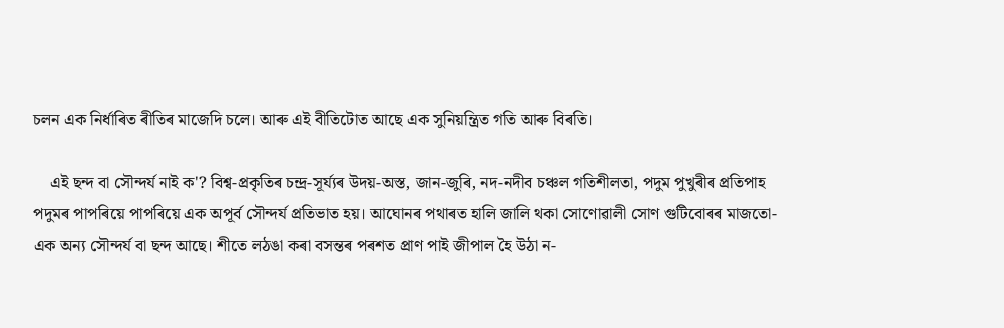চলন এক নিৰ্ধাৰিত ৰীতিৰ মাজেদি চলে। আৰু এই বীতিটোত আছে এক সুনিয়ন্ত্রিত গতি আৰু বিৰতি।

    এই ছন্দ বা সৌন্দর্য নাই ক'? বিশ্ব-প্রকৃতিৰ চন্দ্ৰ-সূৰ্য্যৰ উদয়-অস্ত, জান-জুৰি, নদ-নদীব চঞ্চল গতিশীলতা, পদুম পুখুৰীৰ প্ৰতিপাহ পদুমৰ পাপৰিয়ে পাপৰিয়ে এক অপূর্ব সৌন্দর্য প্রতিভাত হয়। আঘোনৰ পথাৰত হালি জালি থকা সোণোৱালী সোণ গুটিবোৰৰ মাজতো-এক অন্য সৌন্দর্য বা ছন্দ আছে। শীতে লঠঙা কৰা বসন্তৰ পৰশত প্ৰাণ পাই জীপাল হৈ উঠা ন-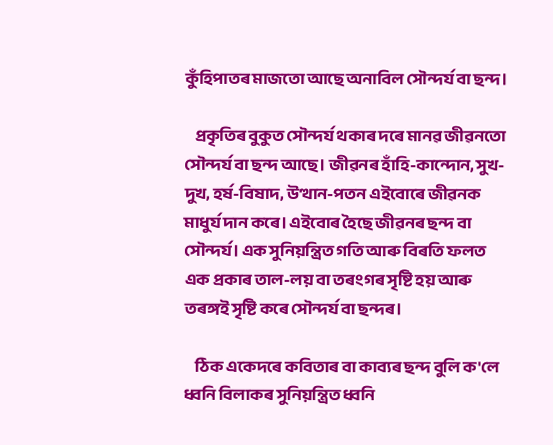কুঁহিপাতৰ মাজতো আছে অনাবিল সৌন্দর্য বা ছন্দ।

    প্রকৃতিৰ বুকুত সৌন্দর্য থকাৰ দৰে মানৱ জীৱনতো সৌন্দর্য বা ছন্দ আছে। জীৱনৰ হাঁহি-কান্দোন, সুখ-দুখ, হর্ষ-বিষাদ, উত্থান-পতন এইবোৰে জীৱনক মাধুর্য দান কৰে। এইবোৰ হৈছে জীৱনৰ ছন্দ বা সৌন্দর্য। এক সুনিয়ন্ত্রিত গতি আৰু বিৰতি ফলত এক প্রকাৰ তাল-লয় বা তৰংগৰ সৃষ্টি হয় আৰু তৰঙ্গই সৃষ্টি কৰে সৌন্দৰ্য বা ছন্দৰ।

    ঠিক একেদৰে কবিতাৰ বা কাব্যৰ ছন্দ বুলি ক'লে ধ্বনি বিলাকৰ সুনিয়ন্ত্রিত ধ্বনি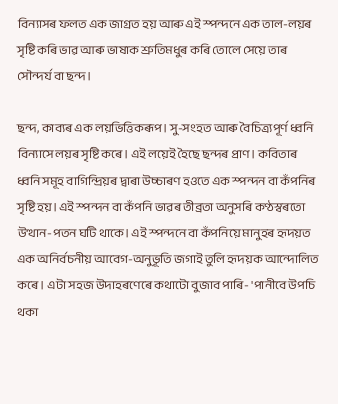বিন্যাসৰ ফলত এক জাগ্রত হয় আৰু এই স্পন্দনে এক তাল-লয়ৰ সৃষ্টি কৰি ভাৱ আৰু ভাষাক শ্রুতিমধুৰ কৰি তোলে সেয়ে তাৰ সৌন্দৰ্য বা ছন্দ।

ছন্দ, কাব্যৰ এক লয়ভিত্তিকৰূপ। সু-সংহত আৰু বৈচিত্র্যপূর্ণ ধ্বনি বিন্যাসে লয়ৰ সৃষ্টি কৰে। এই লয়েই হৈছে ছন্দৰ প্ৰাণ। কবিতাৰ ধ্বনি সমূহ বাগিন্দ্ৰিয়ৰ দ্বাৰা উচ্চাৰণ হওতে এক স্পন্দন বা কঁপনিৰ সৃষ্টি হয়। এই স্পন্দন বা কঁপনি ভাৱৰ তীব্রতা অনুসৰি কণ্ঠস্বৰতো উত্থান-পতন ঘটি থাকে। এই স্পন্দনে বা কঁপনিয়ে মানুহৰ হৃদয়ত এক অনির্বচনীয় আবেগ-অনুভূতি জগাই তুলি হৃদয়ক আন্দোলিত কৰে। এটা সহজ উদাহৰণেৰে কথাটো বুজাব পাৰি- 'পানীবে উপচি থকা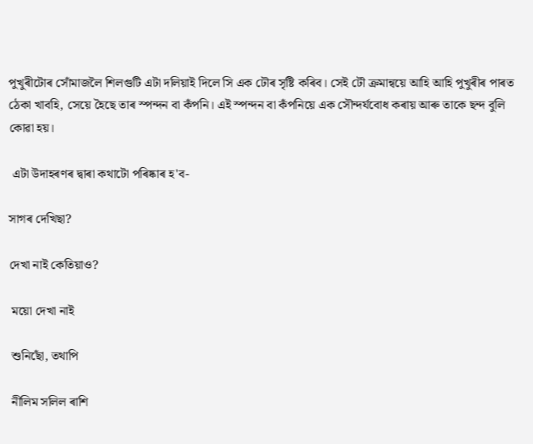পুখুৰীটোৰ সোঁমাজলৈ শিলগুটি এটা দলিয়াই দিলে সি এক ঢৌৰ সৃষ্টি কৰিব। সেই টৌ ক্রমান্বয়ে আহি আহি পুখুৰীৰ পাৰত ঠেকা খাবহি, সেয়ে হৈছে তাৰ স্পন্দন বা কঁপনি। এই স্পন্দন বা কঁপনিয়ে এক সৌন্দর্যবোধ কৰায় আৰু তাকে ছন্দ বুলি কোৱা হয়।

 এটা উদাহৰণৰ দ্বাৰা কথাটো পৰিষ্কাৰ হ'ব-

সাগৰ দেখিছা?

দেখা নাই কেতিয়াও?

 ময়ো দেখা নাই

 শুনিছোঁ, তথাপি

 নীলিম সলিল ৰাশি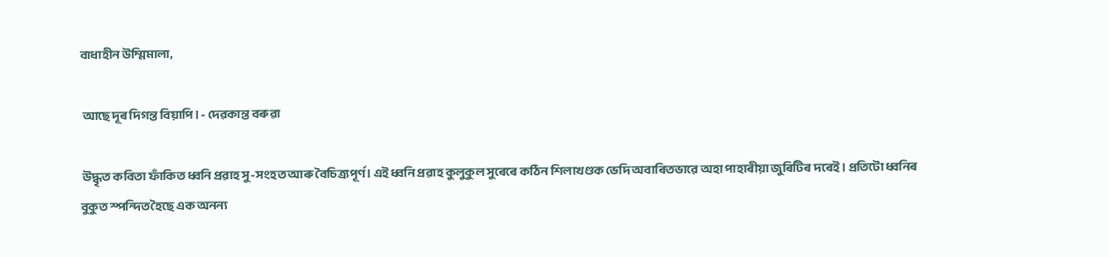বাধাহীন উম্মিমালা,

 আছে দূৰ দিগন্ত বিয়াপি। - দেৱকান্ত বৰুৱা

 উদ্ধৃত কবিতা ফাঁকিত ধ্বনি প্রৱাহ সু-সংহত আৰু বৈচিত্র্যপূর্ণ। এই ধ্বনি প্রৱাহ কুলুকুল সুৰেৰে কঠিন শিলাখণ্ডক ভেদি অবাৰিতভাৱে অহা পাহাৰীয়া জুৰিটিৰ দৰেই। প্ৰতিটো ধ্বনিৰ বুকুত স্পন্দিত হৈছে এক অনন্য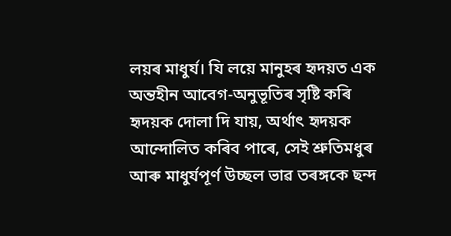লয়ৰ মাধুর্য। যি লয়ে মানুহৰ হৃদয়ত এক অন্তহীন আবেগ-অনুভূতিৰ সৃষ্টি কৰি হৃদয়ক দোলা দি যায়, অর্থাৎ হৃদয়ক আন্দোলিত কৰিব পাৰে, সেই শ্রুতিমধুৰ আৰু মাধুর্যপূর্ণ উচ্ছল ভাৱ তৰঙ্গকে ছন্দ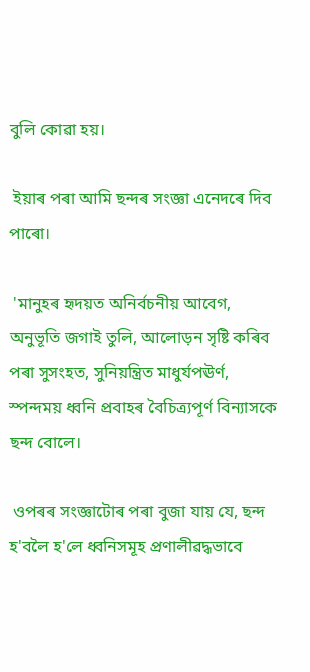বুলি কোৱা হয়।

 ইয়াৰ পৰা আমি ছন্দৰ সংজ্ঞা এনেদৰে দিব পাৰো।

 'মানুহৰ হৃদয়ত অনির্বচনীয় আবেগ, অনুভূতি জগাই তুলি, আলোড়ন সৃষ্টি কৰিব পৰা সুসংহত, সুনিয়ন্ত্রিত মাধুর্যপঊর্ণ, স্পন্দময় ধ্বনি প্রবাহৰ বৈচিত্র্যপূর্ণ বিন্যাসকে ছন্দ বোলে।

 ওপৰৰ সংজ্ঞাটোৰ পৰা বুজা যায় যে, ছন্দ হ'বলৈ হ'লে ধ্বনিসমূহ প্রণালীৱদ্ধভাবে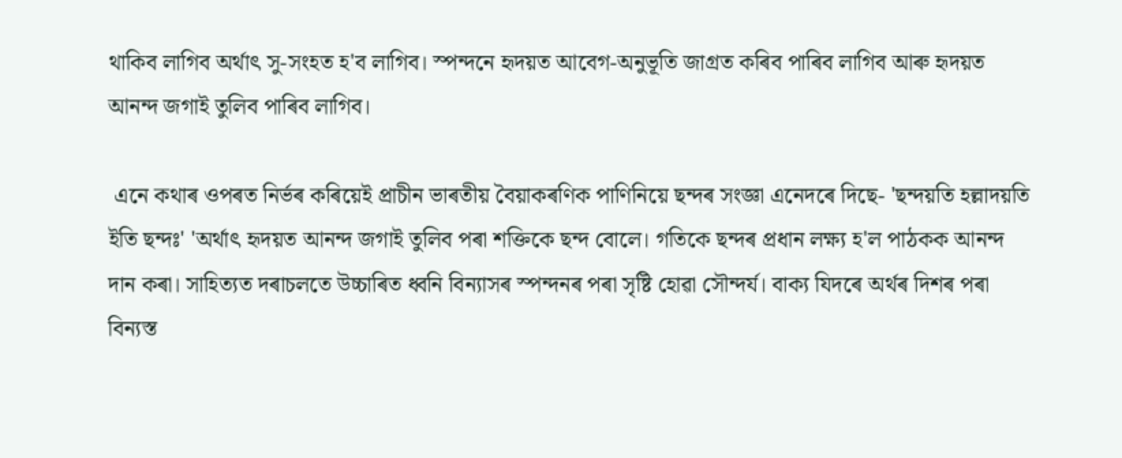থাকিব লাগিব অর্থাৎ সু-সংহত হ'ব লাগিব। স্পন্দনে হৃদয়ত আবেগ-অনুভূতি জাগ্রত কৰিব পাৰিব লাগিব আৰু হৃদয়ত আনন্দ জগাই তুলিব পাৰিব লাগিব।

 এনে কথাৰ ওপৰত নিৰ্ভৰ কৰিয়েই প্রাচীন ভাৰতীয় বৈয়াকৰণিক পাণিনিয়ে ছন্দৰ সংজ্ঞা এনেদৰে দিছে- 'ছন্দয়তি হল্লাদয়তি ইতি ছন্দঃ' 'অর্থাৎ হৃদয়ত আনন্দ জগাই তুলিব পৰা শক্তিকে ছন্দ বোলে। গতিকে ছন্দৰ প্ৰধান লক্ষ্য হ'ল পাঠকক আনন্দ দান কৰা। সাহিত্যত দৰাচলতে উচ্চাৰিত ধ্বনি বিন্যাসৰ স্পন্দনৰ পৰা সৃষ্টি হোৱা সৌন্দর্য। বাক্য যিদৰে অৰ্থৰ দিশৰ পৰা বিন্যস্ত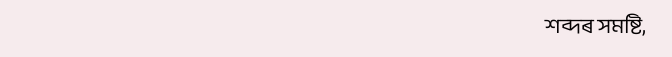শব্দৰ সমষ্টি,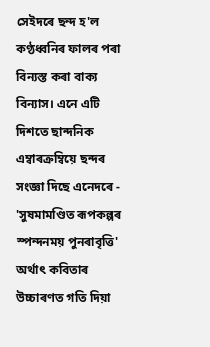সেইদৰে ছন্দ হ'ল কণ্ঠধ্বনিৰ ফালৰ পৰা বিন্যস্ত কৰা বাক্য বিন্যাস। এনে এটি দিশতে ছান্দনিক এম্বাৰক্রম্বিয়ে ছন্দৰ সংজ্ঞা দিছে এনেদৰে - 'সুষমামণ্ডিত ৰূপকল্পৰ স্পন্দনময় পুনৰাবৃত্তি' অর্থাৎ কবিতাৰ উচ্চাৰণত গতি দিয়া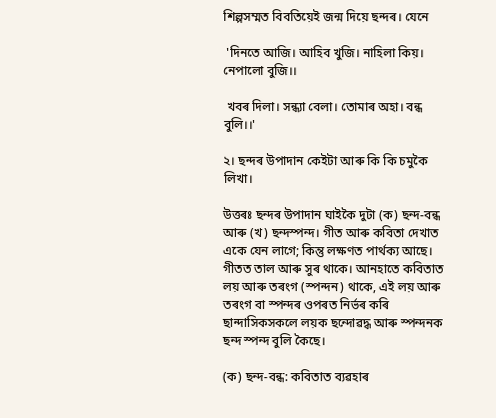শিল্পসম্মত বিবতিয়েই জন্ম দিয়ে ছন্দৰ। যেনে

 'দিনতে আজি। আহিব খুজি। নাহিলা কিয়। নেপালো বুজি।।

 খবৰ দিলা। সন্ধ্যা বেলা। তোমাৰ অহা। বন্ধ বুলি।।'

২। ছন্দৰ উপাদান কেইটা আৰু কি কি চমুকৈ লিখা।

উত্তৰঃ ছন্দৰ উপাদান ঘাইকৈ দুটা (ক) ছন্দ-বন্ধ আৰু (খ) ছন্দস্পন্দ। গীত আৰু কবিতা দেখাত একে যেন লাগে; কিন্তু লক্ষণত পার্থক্য আছে। গীতত তাল আৰু সুৰ থাকে। আনহাতে কবিতাত লয় আৰু তৰংগ (স্পন্দন) থাকে, এই লয় আৰু তৰংগ বা স্পন্দৰ ওপৰত নিৰ্ভৰ কৰি ছান্দাসিকসকলে লয়ক ছন্দোৱদ্ধ আৰু স্পন্দনক ছন্দ স্পন্দ বুলি কৈছে।

(ক) ছন্দ-বন্ধ: কবিতাত ব্যৱহাৰ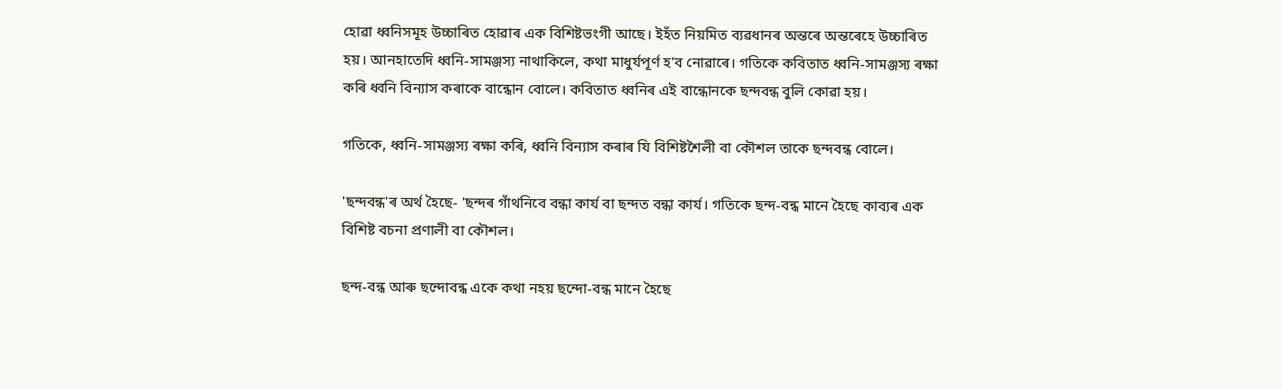হোৱা ধ্বনিসমূহ উচ্চাৰিত হোৱাৰ এক বিশিষ্টভংগী আছে। ইহঁত নিয়মিত ব্যৱধানৰ অন্তৰে অন্তৰেহে উচ্চাৰিত হয়। আনহাতেদি ধ্বনি-সামঞ্জস্য নাথাকিলে, কথা মাধুর্যপূর্ণ হ'ব নোৱাৰে। গতিকে কবিতাত ধ্বনি-সামঞ্জস্য ৰক্ষা কৰি ধ্বনি বিন্যাস কৰাকে বান্ধোন বোলে। কবিতাত ধ্বনিৰ এই বান্ধোনকে ছন্দবন্ধ বুলি কোৱা হয়।

গতিকে, ধ্বনি-সামঞ্জস্য ৰক্ষা কৰি, ধ্বনি বিন্যাস কৰাৰ যি বিশিষ্টশৈলী বা কৌশল তাকে ছন্দবন্ধ বোলে।

'ছন্দবন্ধ'ৰ অর্থ হৈছে- 'ছন্দৰ গাঁথনিবে বন্ধা কার্য বা ছন্দত বন্ধা কার্য। গতিকে ছন্দ-বন্ধ মানে হৈছে কাব্যৰ এক বিশিষ্ট বচনা প্রণালী বা কৌশল।

ছন্দ-বন্ধ আৰু ছন্দোবন্ধ একে কথা নহয় ছন্দো-বন্ধ মানে হৈছে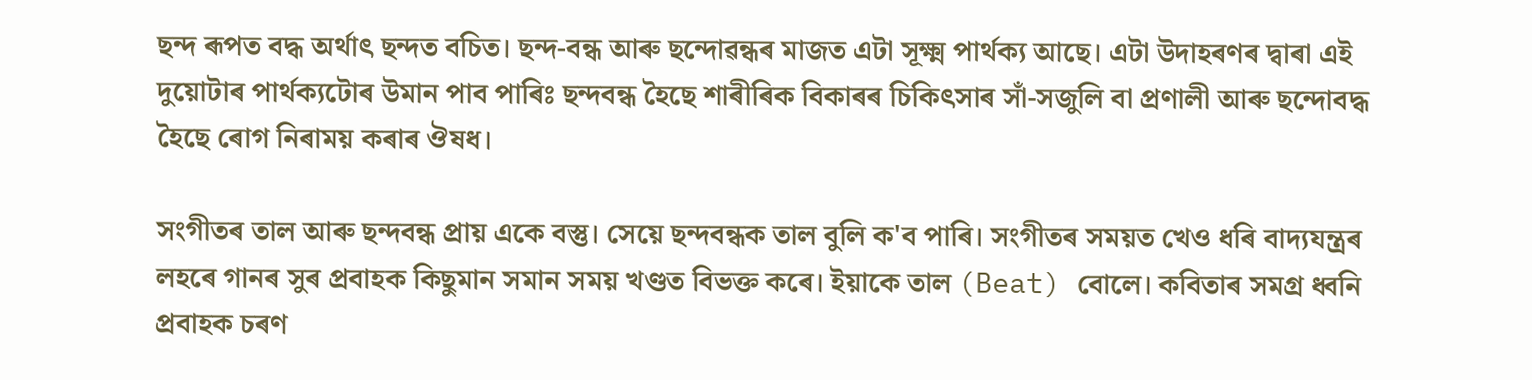ছন্দ ৰূপত বদ্ধ অর্থাৎ ছন্দত বচিত। ছন্দ-বন্ধ আৰু ছন্দোৱন্ধৰ মাজত এটা সূক্ষ্ম পার্থক্য আছে। এটা উদাহৰণৰ দ্বাৰা এই দুয়োটাৰ পার্থক্যটোৰ উমান পাব পাৰিঃ ছন্দবন্ধ হৈছে শাৰীৰিক বিকাৰৰ চিকিৎসাৰ সাঁ-সজুলি বা প্রণালী আৰু ছন্দোবদ্ধ হৈছে ৰোগ নিৰাময় কৰাৰ ঔষধ।

সংগীতৰ তাল আৰু ছন্দবন্ধ প্রায় একে বস্তু। সেয়ে ছন্দবন্ধক তাল বুলি ক'ব পাৰি। সংগীতৰ সময়ত খেও ধৰি বাদ্যযন্ত্ৰৰ লহৰে গানৰ সুৰ প্ৰবাহক কিছুমান সমান সময় খণ্ডত বিভক্ত কৰে। ইয়াকে তাল (Beat) বোলে। কবিতাৰ সমগ্র ধ্বনি প্রবাহক চৰণ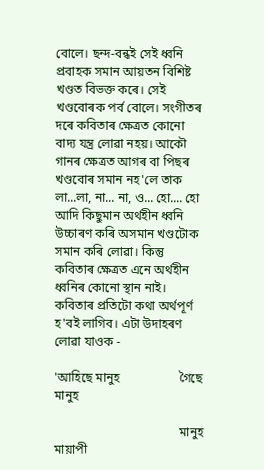বোলে। ছন্দ-বন্ধই সেই ধ্বনি প্রবাহক সমান আয়তন বিশিষ্ট খণ্ডত বিভক্ত কৰে। সেই খণ্ডবোৰক পৰ্ব বোলে। সংগীতৰ দৰে কবিতাৰ ক্ষেত্ৰত কোনো বাদ্য যন্ত্র লোৱা নহয়। আকৌ গানৰ ক্ষেত্ৰত আগৰ বা পিছৰ খণ্ডবোৰ সমান নহ'লে তাক লা...লা, না... না, ও... হো.... হো আদি কিছুমান অর্থহীন ধ্বনি উচ্চাৰণ কৰি অসমান খণ্ডটোক সমান কৰি লোৱা। কিন্তু কবিতাৰ ক্ষেত্ৰত এনে অর্থহীন ধ্বনিৰ কোনো স্থান নাই। কবিতাৰ প্রতিটো কথা অর্থপূর্ণ হ'বই লাগিব। এটা উদাহৰণ লোৱা যাওক -

'আহিছে মানুহ                   গৈছে মানুহ

                                        মানুহ মায়াপী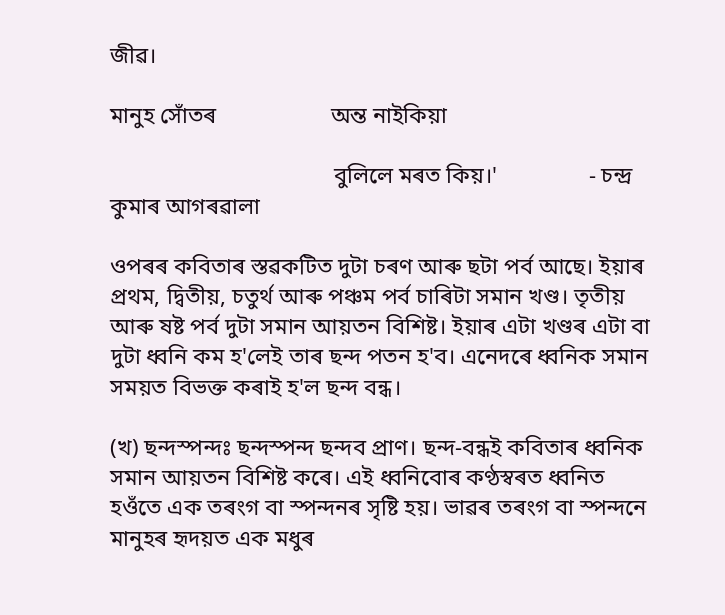জীৱ।

মানুহ সোঁতৰ                    অন্ত নাইকিয়া

                                       বুলিলে মৰত কিয়।'                - চন্দ্ৰ কুমাৰ আগৰৱালা

ওপৰৰ কবিতাৰ স্তৱকটিত দুটা চৰণ আৰু ছটা পর্ব আছে। ইয়াৰ প্ৰথম, দ্বিতীয়, চতুর্থ আৰু পঞ্চম পর্ব চাৰিটা সমান খণ্ড। তৃতীয় আৰু ষষ্ট পর্ব দুটা সমান আয়তন বিশিষ্ট। ইয়াৰ এটা খণ্ডৰ এটা বা দুটা ধ্বনি কম হ'লেই তাৰ ছন্দ পতন হ'ব। এনেদৰে ধ্বনিক সমান সময়ত বিভক্ত কৰাই হ'ল ছন্দ বন্ধ।

(খ) ছন্দস্পন্দঃ ছন্দস্পন্দ ছন্দব প্রাণ। ছন্দ-বন্ধই কবিতাৰ ধ্বনিক সমান আয়তন বিশিষ্ট কৰে। এই ধ্বনিবোৰ কণ্ঠস্বৰত ধ্বনিত হওঁতে এক তৰংগ বা স্পন্দনৰ সৃষ্টি হয়। ভাৱৰ তৰংগ বা স্পন্দনে মানুহৰ হৃদয়ত এক মধুৰ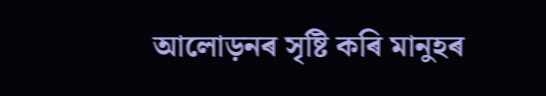আলোড়নৰ সৃষ্টি কৰি মানুহৰ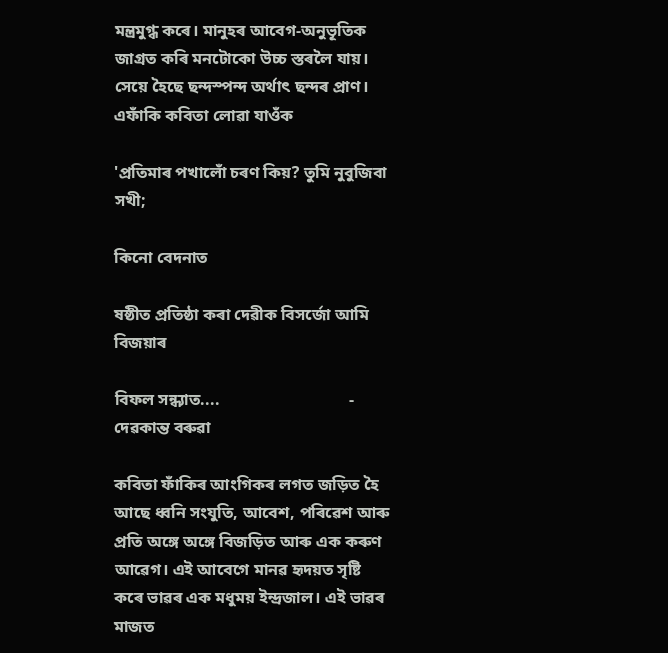মন্ত্রমুগ্ধ কৰে। মানুহৰ আবেগ-অনুভূতিক জাগ্রত কৰি মনটোকো উচ্চ স্তৰলৈ যায়। সেয়ে হৈছে ছন্দস্পন্দ অর্থাৎ ছন্দৰ প্ৰাণ। এফাঁকি কবিতা লোৱা যাওঁক

'প্রতিমাৰ পখালোঁ চৰণ কিয়? তুমি নুবুজিবা সখী;

কিনো বেদনাত

ষষ্ঠীত প্রতিষ্ঠা কৰা দেৱীক বিসর্জো আমি বিজয়াৰ

বিফল সন্ধ্যাত....                               - দেৱকান্ত বৰুৱা

কবিতা ফাঁকিৰ আংগিকৰ লগত জড়িত হৈ আছে ধ্বনি সংযুতি, আবেশ, পৰিৱেশ আৰু প্রতি অঙ্গে অঙ্গে বিজড়িত আৰু এক কৰুণ আৱেগ। এই আবেগে মানৱ হৃদয়ত সৃষ্টি কৰে ভাৱৰ এক মধুময় ইন্দ্রজাল। এই ভাৱৰ মাজত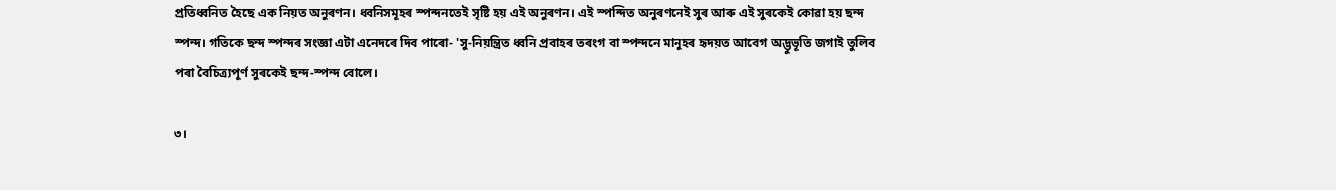প্রতিধ্বনিত হৈছে এক নিয়ত অনুৰণন। ধ্বনিসমূহৰ স্পন্দনতেই সৃষ্টি হয় এই অনুৰণন। এই স্পন্দিত অনুৰণনেই সুৰ আৰু এই সুৰকেই কোৱা হয় ছন্দ স্পন্দ। গতিকে ছন্দ স্পন্দৰ সংজ্ঞা এটা এনেদৰে দিব পাৰো- 'সু-নিয়ন্ত্রিত ধ্বনি প্রবাহৰ তৰংগ বা স্পন্দনে মানুহৰ হৃদয়ত আবেগ অদ্ভুভূতি জগাই তুলিব পৰা বৈচিত্র্যপূর্ণ সুৰকেই ছন্দ-স্পন্দ বোলে।

৩।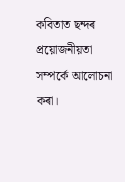কবিতাত ছন্দৰ প্ৰয়োজনীয়তা সম্পর্কে আলোচনা কৰা।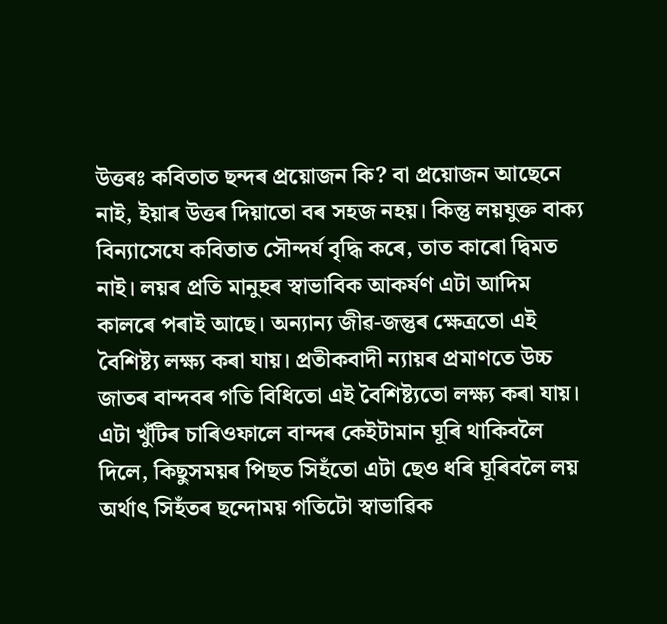উত্তৰঃ কবিতাত ছন্দৰ প্ৰয়োজন কি? বা প্রয়োজন আছেনে নাই, ইয়াৰ উত্তৰ দিয়াতো বৰ সহজ নহয়। কিন্তু লয়যুক্ত বাক্য বিন্যাসেযে কবিতাত সৌন্দর্য বৃদ্ধি কৰে, তাত কাৰো দ্বিমত নাই। লয়ৰ প্রতি মানুহৰ স্বাভাবিক আকর্ষণ এটা আদিম কালৰে পৰাই আছে। অন্যান্য জীৱ-জন্তুৰ ক্ষেত্ৰতো এই বৈশিষ্ট্য লক্ষ্য কৰা যায়। প্রতীকবাদী ন্যায়ৰ প্ৰমাণতে উচ্চ জাতৰ বান্দবৰ গতি বিধিতো এই বৈশিষ্ট্যতো লক্ষ্য কৰা যায়। এটা খুঁটিৰ চাৰিওফালে বান্দৰ কেইটামান ঘূৰি থাকিবলৈ দিলে, কিছুসময়ৰ পিছত সিহঁতো এটা ছেও ধৰি ঘূৰিবলৈ লয় অর্থাৎ সিহঁতৰ ছন্দোময় গতিটো স্বাভাৱিক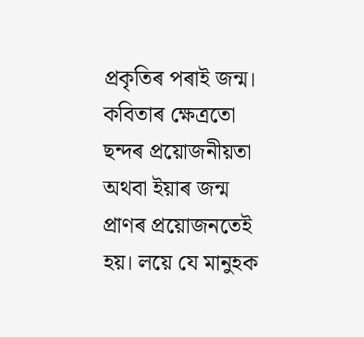প্রকৃতিৰ পৰাই জন্ম। কবিতাৰ ক্ষেত্ৰতো ছন্দৰ প্রয়োজনীয়তা অথবা ইয়াৰ জন্ম প্ৰাণৰ প্রয়োজনতেই হয়। লয়ে যে মানুহক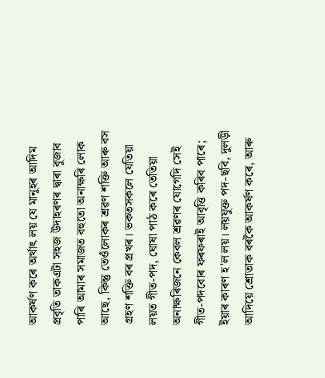আকর্ষণ কৰে অর্থাৎ লয় যে মানুহৰ আদিম প্রবৃতি তাকএটা সহজ উদাহৰণৰ দ্বাৰা বুজাব পাৰি আমাৰ সমাজত বহুতো অনাক্ষৰি লোক আছে, কিন্তু তেওঁলোকৰ শ্ৰৱণ শক্তি আৰু বস গ্রহণ শক্তি বৰ প্ৰখৰ। ভকতসকলে যেতিয়া লয়ত গীত-পদ, ঘোষা পাঠ কৰে তেতিয়া অনাক্ষৰিজনে কেবল শ্ৰৱণৰ যোগেদি সেই গীত-পদবোৰ ফৰফৰাই আবৃত্তি কৰিব পাৰে; ইয়াৰ কাৰণ হ'ল লয়। লয়যুক্ত পদ-ছবি, দুলড়ী আদিয়ে শ্রোতাক বৰকৈ আকৰ্ষণ কৰে, আৰু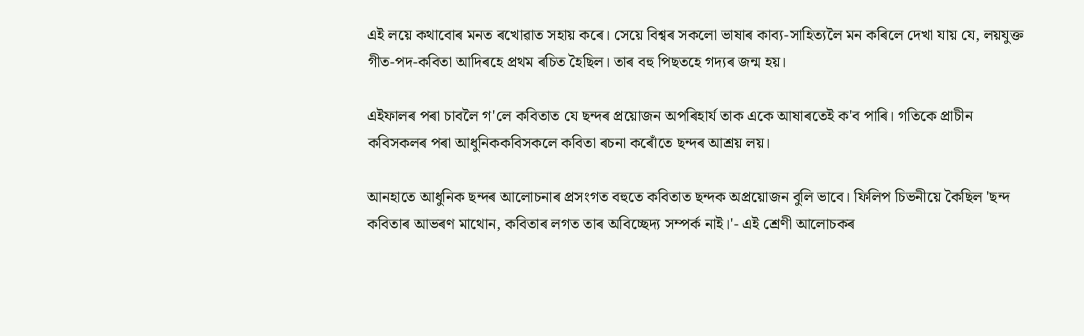এই লয়ে কথাবোৰ মনত ৰখোৱাত সহায় কৰে। সেয়ে বিশ্বৰ সকলো ভাষাৰ কাব্য-সাহিত্যলৈ মন কৰিলে দেখা যায় যে, লয়যুক্ত গীত-পদ-কবিতা আদিৰহে প্ৰথম ৰচিত হৈছিল। তাৰ বহু পিছতহে গদ্যৰ জন্ম হয়।

এইফালৰ পৰা চাবলৈ গ'লে কবিতাত যে ছন্দৰ প্ৰয়োজন অপৰিহাৰ্য তাক একে আষাৰতেই ক'ব পাৰি। গতিকে প্রাচীন কবিসকলৰ পৰা আধুনিককবিসকলে কবিতা ৰচনা কৰোঁতে ছন্দৰ আশ্রয় লয়।

আনহাতে আধুনিক ছন্দৰ আলোচনাৰ প্ৰসংগত বহুতে কবিতাত ছন্দক অপ্রয়োজন বুলি ভাবে। ফিলিপ চিভনীয়ে কৈছিল 'ছন্দ কবিতাৰ আভৰণ মাথোন, কবিতাৰ লগত তাৰ অবিচ্ছেদ্য সম্পর্ক নাই।'- এই শ্রেণী আলোচকৰ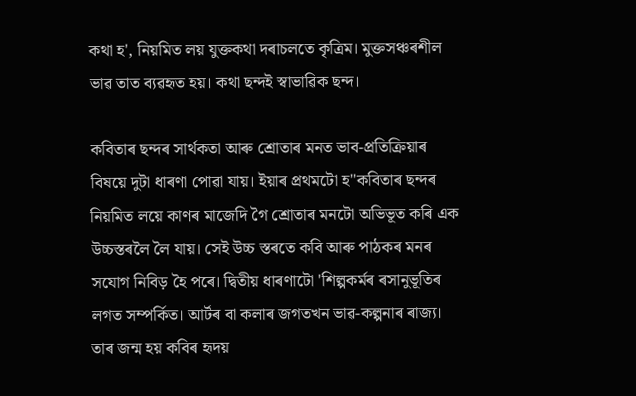কথা হ', নিয়মিত লয় যুক্তকথা দৰাচলতে কৃত্রিম। মুক্তসঞ্চৰশীল ভাৱ তাত ব্যৱহৃত হয়। কথা ছন্দই স্বাভাৱিক ছন্দ।

কবিতাৰ ছন্দৰ সাৰ্থকতা আৰু শ্ৰোতাৰ মনত ভাব-প্রতিক্ৰিয়াৰ বিষয়ে দুটা ধাৰণা পোৱা যায়। ইয়াৰ প্ৰথমটো হ''কবিতাৰ ছন্দৰ নিয়মিত লয়ে কাণৰ মাজেদি গৈ শ্ৰোতাৰ মনটো অভিভূত কৰি এক উচ্চস্তৰলৈ লৈ যায়। সেই উচ্চ স্তৰতে কবি আৰু পাঠকৰ মনৰ সযোগ নিবিড় হৈ পৰে। দ্বিতীয় ধাৰণাটো 'শিল্পকৰ্মৰ ৰসানুভূতিৰ লগত সম্পর্কিত। আৰ্টৰ বা কলাৰ জগতখন ভাৱ-কল্পনাৰ ৰাজ্য। তাৰ জন্ম হয় কবিৰ হৃদয়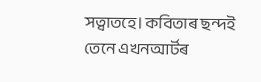সত্বাতহে। কবিতাৰ ছন্দই তেনে এখনআৰ্টৰ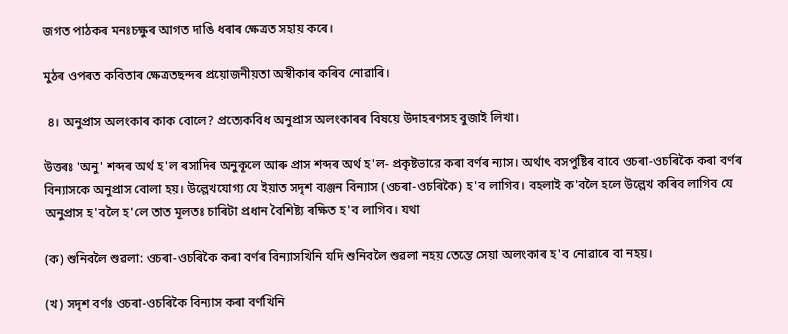জগত পাঠকৰ মনঃচক্ষুৰ আগত দাঙি ধৰাৰ ক্ষেত্ৰত সহায় কৰে।

মুঠৰ ওপৰত কবিতাৰ ক্ষেত্ৰতছন্দৰ প্ৰয়োজনীয়তা অস্বীকাৰ কৰিব নোৱাৰি।

 ৪। অনুপ্রাস অলংকাৰ কাক বোলে? প্রত্যেকবিধ অনুপ্রাস অলংকাৰৰ বিষয়ে উদাহৰণসহ বুজাই লিখা।

উত্তৰঃ 'অনু' শব্দৰ অৰ্থ হ'ল ৰসাদিৰ অনুকূলে আৰু প্ৰাস শব্দৰ অৰ্থ হ'ল- প্রকৃষ্টভারে কৰা বৰ্ণৰ ন্যাস। অর্থাৎ বসপুষ্টিৰ বাবে ওচৰা-ওচৰিকৈ কৰা বৰ্ণৰ বিন্যাসকে অনুপ্রাস বোলা হয়। উল্লেখযোগ্য যে ইয়াত সদৃশ ব্যঞ্জন বিন্যাস (ওচৰা-ওচৰিকৈ) হ'ব লাগিব। বহলাই ক'বলৈ হলে উল্লেখ কৰিব লাগিব যে অনুপ্রাস হ'বলৈ হ'লে তাত মূলতঃ চাৰিটা প্রধান বৈশিষ্ট্য ৰক্ষিত হ'ব লাগিব। যথা

(ক) শুনিবলৈ শুৱলা: ওচৰা-ওচৰিকৈ কৰা বৰ্ণৰ বিন্যাসখিনি যদি শুনিবলৈ শুৱলা নহয় তেন্তে সেয়া অলংকাৰ হ'ব নোৱাৰে বা নহয়।

(খ) সদৃশ বৰ্ণঃ ওচৰা-ওচৰিকৈ বিন্যাস কৰা বৰ্ণখিনি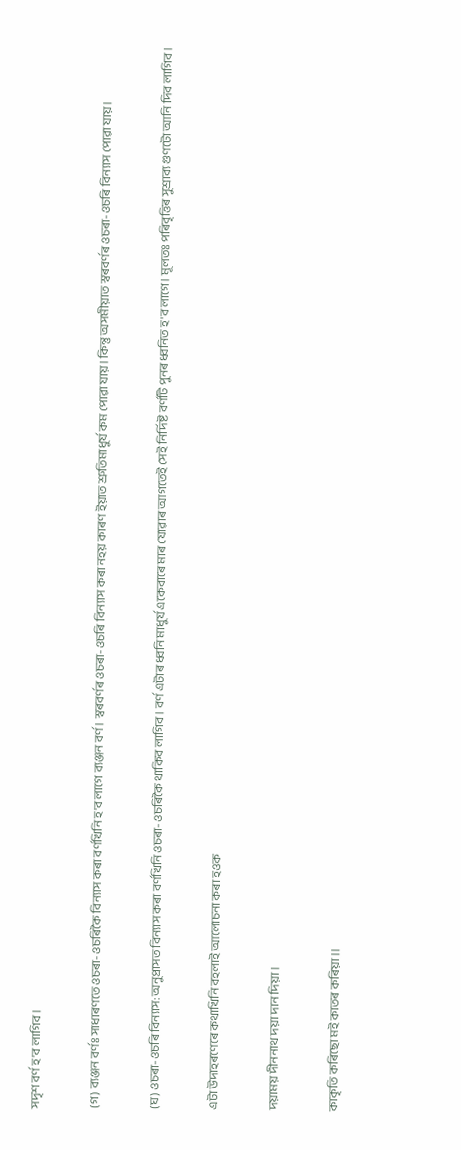সদৃশ বর্ণ হ'ব লাগিব।

 (গ) ব্যঞ্জন বর্ণঃ সাধাৰণতে ওচৰা-ওচৰিকৈ বিন্যাস কৰা বর্ণখিনি হ'ব লাগে ব্যঞ্জন বৰ্ণ। স্বৰবৰ্ণৰ ওচৰা-ওচৰি বিন্যাস কৰা নহয় কাৰণ ইয়াত শ্রুতিমাধুর্য কম পোৱা যায়। কিন্তু অসমীয়াত স্বৰবৰ্ণৰ ওচৰা-ওচৰি বিন্যাস পোৱা যায়।

 (ঘ) ওচৰা-ওচৰি বিন্যাস: অনুপ্রাসত বিন্যাস কৰা বৰ্ণখিনি ওচৰা-ওচৰিকৈ থাকিব লাগিব। বর্ণ এটাৰ ধ্বনি মাধুর্য একেবাৰে মাৰ যোৱাৰ আগতেই সেই নির্দিষ্ট বর্ণটি পুনৰ ধ্বনিত হ'ব লাগে। মূলতঃ পৰিবৃত্তিৰ সুশ্রাব্য গুণটো আনি দিব লাগিব।

 এটা উদাহৰণেৰে কথাখিনি বহলাই আলোচনা কৰা হওক

 দয়াময় দীননাথ দয়া দান দিয়া।

 কাকৃতি কৰিছো মই কাতৰ কৰিয়া।।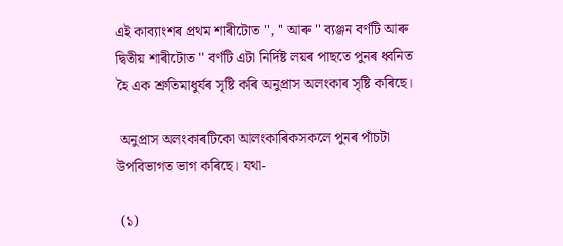এই কাব্যাংশৰ প্ৰথম শাৰীটোত '', '' আৰু '' ব্যঞ্জন বর্ণটি আৰু দ্বিতীয় শাৰীটোত '' বর্ণটি এটা নির্দিষ্ট লয়ৰ পাছতে পুনৰ ধ্বনিত হৈ এক শ্রুতিমাধুৰ্যৰ সৃষ্টি কৰি অনুপ্রাস অলংকাৰ সৃষ্টি কৰিছে।

 অনুপ্রাস অলংকাৰটিকো আলংকাৰিকসকলে পুনৰ পাঁচটা উপবিভাগত ভাগ কৰিছে। যথা-

 (১)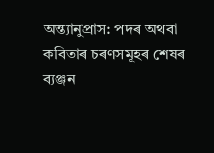অন্ত্যানুপ্রাস: পদৰ অথবা কবিতাৰ চৰণসমূহৰ শেষৰ ব্যঞ্জন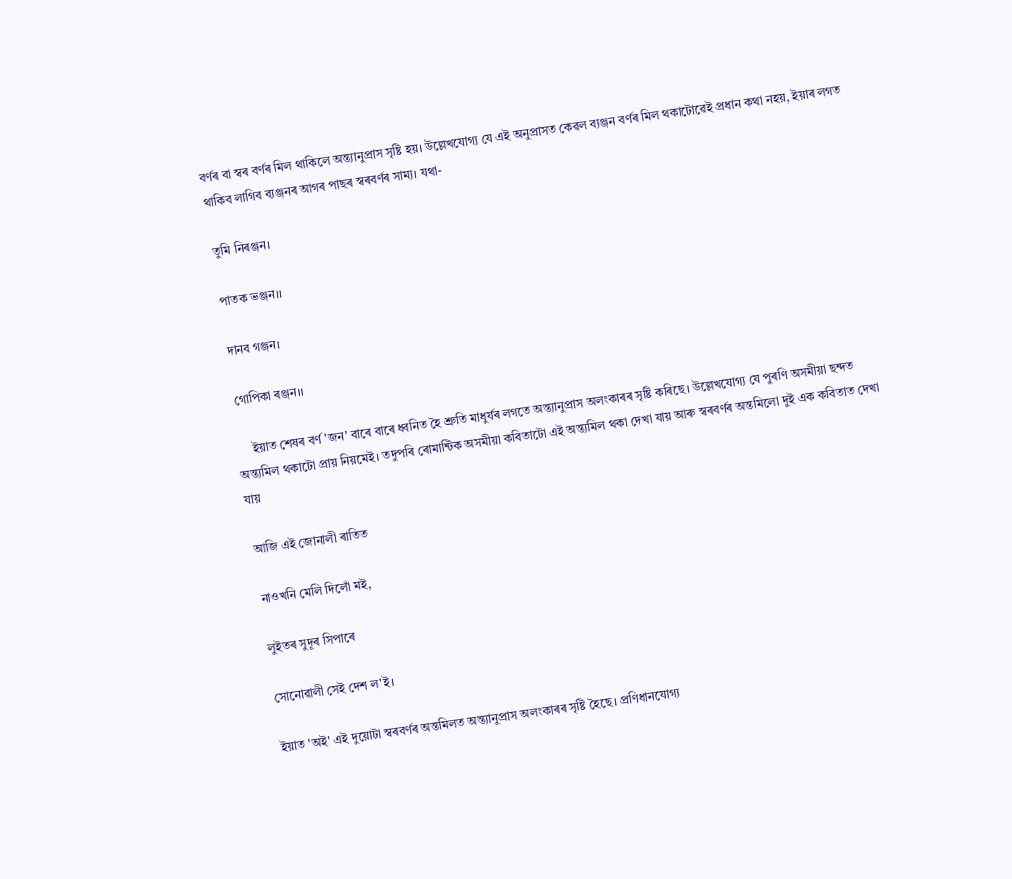বৰ্ণৰ বা স্বৰ বৰ্ণৰ মিল থাকিলে অন্ত্যানুপ্রাস সৃষ্টি হয়। উল্লেখযোগ্য যে এই অনুপ্রাসত কেৱল ব্যঞ্জন বৰ্ণৰ মিল থকাটোৱেই প্রধান কথা নহয়, ইয়াৰ লগত থাকিব লাগিব ব্যঞ্জনৰ আগৰ পাছৰ স্বৰবৰ্ণৰ সাম্য। যথা-

 তুমি নিৰঞ্জন।

 পাতক ভঞ্জন।।

 দানব গঞ্জন।

 গোপিকা ৰঞ্জন।।

     ইয়াত শেষৰ বৰ্ণ 'জন' বাৰে বাৰে ধ্বনিত হৈ শ্রুতি মাধুৰ্যৰ লগতে অন্ত্যানুপ্রাস অলংকাৰৰ সৃষ্টি কৰিছে। উল্লেখযোগ্য যে পুৰণি অসমীয়া ছন্দত অন্ত্যমিল থকাটো প্রায় নিয়মেই। তদুপৰি ৰোমান্টিক অসমীয়া কবিতাটো এই অন্ত্যমিল থকা দেখা যায় আৰু স্বৰবৰ্ণৰ অন্তমিলো দুই এক কবিতাত দেখা যায়

 আজি এই জোনালী ৰাতিত

 নাওখনি মেলি দিলোঁ মই,

 লুইতৰ সুদূৰ সিপাৰে

 সোনোৱালী সেই দেশ ল'ই।

 ইয়াত 'অই' এই দুয়োটা স্বৰবৰ্ণৰ অন্তমিলত অন্ত্যানুপ্রাস অলংকাৰৰ সৃষ্টি হৈছে। প্রণিধানযোগ্য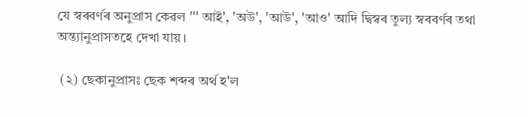যে স্বৰবৰ্ণৰ অনুপ্রাস কেৱল ''' আই', 'অউ', 'আউ', 'আও' আদি দ্বিস্বৰ তুল্য স্বৰবৰ্ণৰ তথা অন্ত্যানুপ্রাসতহে দেখা যায়।

 (২) ছেকানুপ্রাসঃ ছেক শব্দৰ অৰ্থ হ'ল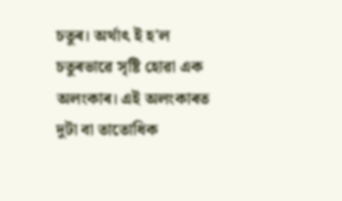চতুৰ। অৰ্থাৎ ই হ'ল চতুৰভাৱে সৃষ্টি হোৱা এক অলংকাৰ। এই অলংকাৰত দুটা বা তাতোধিক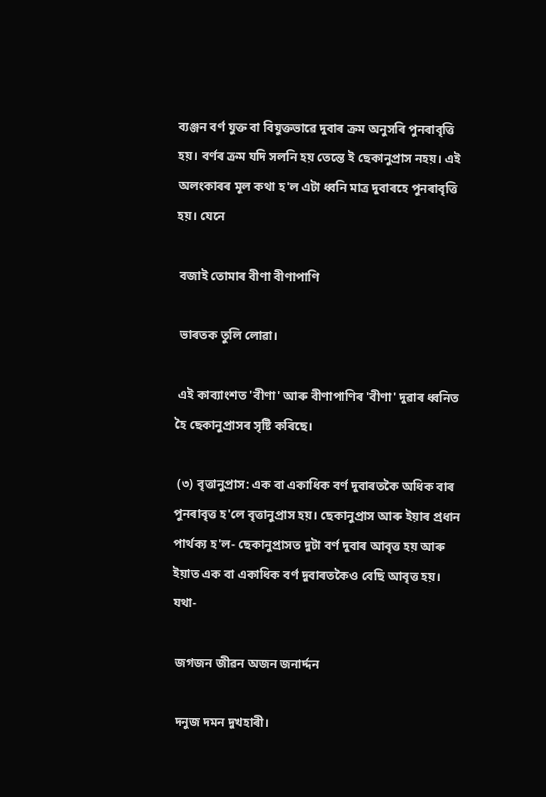ব্যঞ্জন বর্ণ যুক্ত বা বিযুক্তভাৱে দুবাৰ ক্ৰম অনুসৰি পুনৰাবৃত্তি হয়। বৰ্ণৰ ক্ৰম যদি সলনি হয় তেন্তে ই ছেকানুপ্রাস নহয়। এই অলংকাৰৰ মূল কথা হ'ল এটা ধ্বনি মাত্র দুবাৰহে পুনৰাবৃত্তি হয়। যেনে

 বজাই তোমাৰ বীণা বীণাপাণি

 ভাৰতক তুলি লোৱা।

 এই কাব্যাংশত 'বীণা' আৰু বীণাপাণিৰ 'বীণা' দুৱাৰ ধ্বনিত হৈ ছেকানুপ্ৰাসৰ সৃষ্টি কৰিছে।

 (৩) বৃত্তানুপ্রাস: এক বা একাধিক বৰ্ণ দুবাৰতকৈ অধিক বাৰ পুনৰাবৃত্ত হ'লে বৃত্তানুপ্রাস হয়। ছেকানুপ্রাস আৰু ইয়াৰ প্ৰধান পার্থক্য হ'ল- ছেকানুপ্রাসত দুটা বৰ্ণ দুবাৰ আবৃত্ত হয় আৰু ইয়াত এক বা একাধিক বৰ্ণ দুবাৰতকৈও বেছি আবৃত্ত হয়। যথা-

 জগজন জীৱন অজন জনার্দ্দন

 দনুজ দমন দুখহাৰী।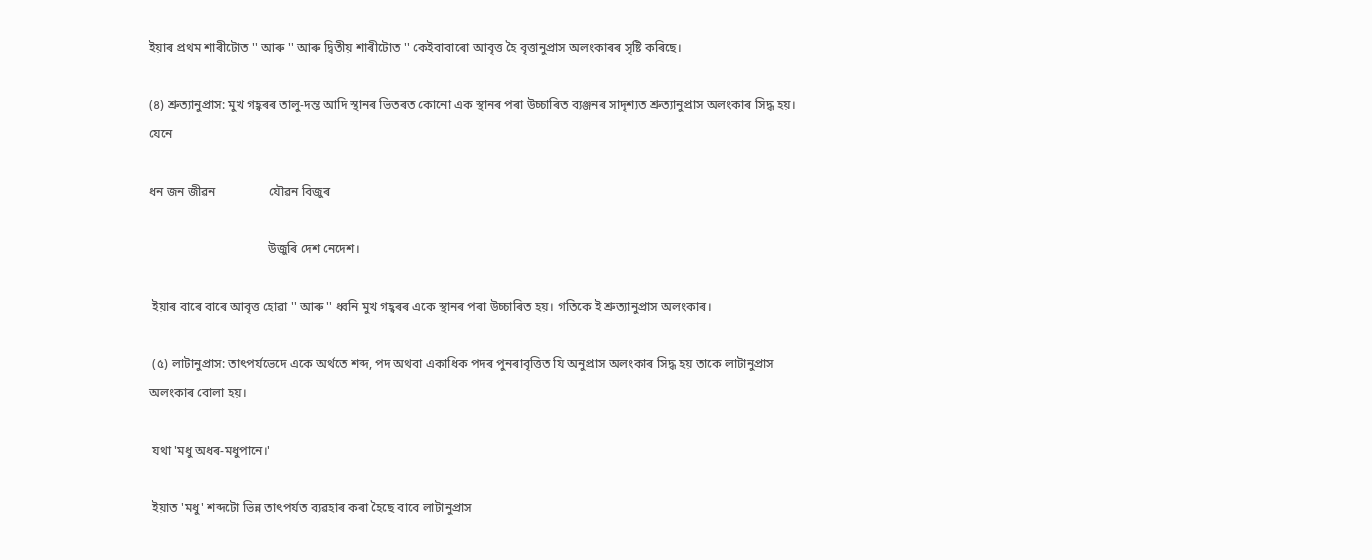ইয়াৰ প্ৰথম শাৰীটোত '' আৰু '' আৰু দ্বিতীয় শাৰীটোত '' কেইবাবাৰো আবৃত্ত হৈ বৃত্তানুপ্রাস অলংকাৰৰ সৃষ্টি কৰিছে।

(৪) শ্রুত্যানুপ্রাস: মুখ গহ্বৰৰ তালু-দন্ত আদি স্থানৰ ভিতৰত কোনো এক স্থানৰ পৰা উচ্চাৰিত ব্যঞ্জনৰ সাদৃশ্যত শ্রুত্যানুপ্রাস অলংকাৰ সিদ্ধ হয়। যেনে

ধন জন জীৱন                 যৌৱন বিজুৰ

                                      উজুৰি দেশ নেদেশ।

 ইয়াৰ বাৰে বাৰে আবৃত্ত হোৱা '' আৰু '' ধ্বনি মুখ গহ্বৰৰ একে স্থানৰ পৰা উচ্চাৰিত হয়। গতিকে ই শ্রুত্যানুপ্রাস অলংকাৰ।

 (৫) লাটানুপ্রাস: তাৎপর্যভেদে একে অর্থতে শব্দ, পদ অথবা একাধিক পদৰ পুনৰাবৃত্তিত যি অনুপ্রাস অলংকাৰ সিদ্ধ হয় তাকে লাটানুপ্রাস অলংকাৰ বোলা হয়।

 যথা 'মধু অধৰ-মধুপানে।'

 ইয়াত 'মধু' শব্দটো ভিন্ন তাৎপৰ্যত ব্যৱহাৰ কৰা হৈছে বাবে লাটানুপ্রাস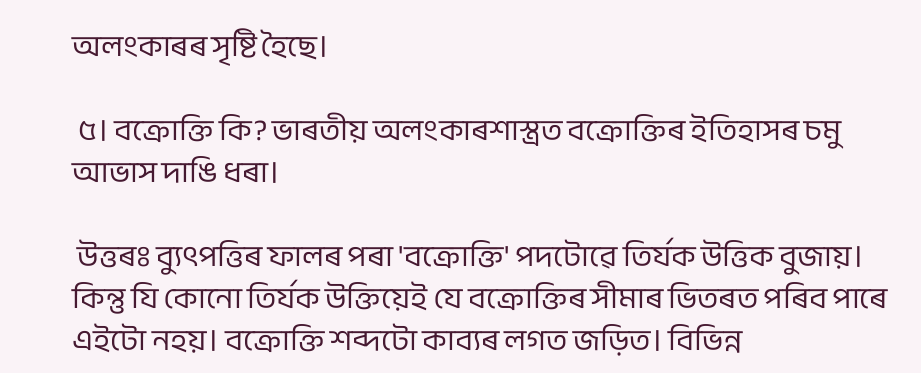অলংকাৰৰ সৃষ্টি হৈছে।

 ৫। বক্রোক্তি কি? ভাৰতীয় অলংকাৰশাস্ত্ৰত বক্রোক্তিৰ ইতিহাসৰ চমু আভাস দাঙি ধৰা।

 উত্তৰঃ ব্যুৎপত্তিৰ ফালৰ পৰা 'বক্রোক্তি' পদটোৱে তির্যক উত্তিক বুজায়। কিন্তু যি কোনো তির্যক উক্তিয়েই যে বক্রোক্তিৰ সীমাৰ ভিতৰত পৰিব পাৰে এইটো নহয়। বক্রোক্তি শব্দটো কাব্যৰ লগত জড়িত। বিভিন্ন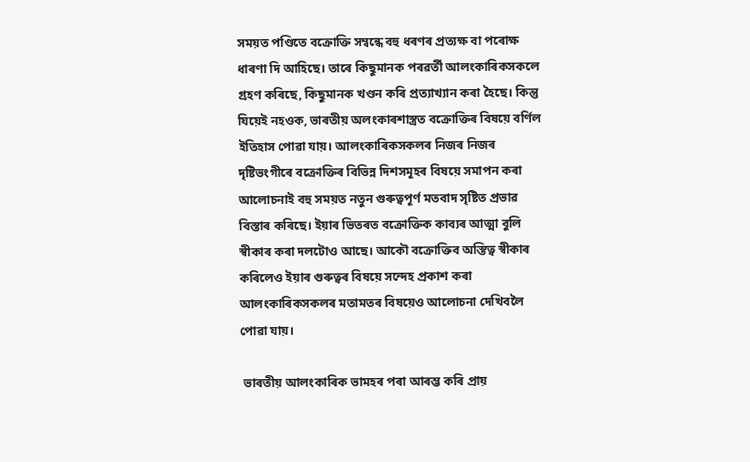সময়ত পণ্ডিতে বক্রোক্তি সম্বন্ধে বহু ধৰণৰ প্ৰত্যক্ষ বা পৰোক্ষ ধাৰণা দি আহিছে। তাৰে কিছুমানক পৰৱৰ্তী আলংকাৰিকসকলে গ্রহণ কৰিছে, কিছুমানক খণ্ডন কৰি প্রত্যাখ্যান কৰা হৈছে। কিন্তু যিয়েই নহওক, ভাৰতীয় অলংকাৰশাস্ত্ৰত বক্রোক্তিৰ বিষয়ে বর্ণিল ইতিহাস পোৱা যায়। আলংকাৰিকসকলৰ নিজৰ নিজৰ দৃষ্টিভংগীৰে বক্রোক্তিৰ বিভিন্ন দিশসমূহৰ বিষয়ে সমাপন কৰা আলোচনাই বহু সময়ত নতুন গুৰুত্বপূৰ্ণ মতবাদ সৃষ্টিত প্ৰভাৱ বিস্তাৰ কৰিছে। ইয়াৰ ভিতৰত বক্রোক্তিক কাব্যৰ আত্মা বুলি স্বীকাৰ কৰা দলটোও আছে। আকৌ বক্রোক্তিব অস্তিত্ব স্বীকাৰ কৰিলেও ইয়াৰ গুৰুত্বৰ বিষয়ে সন্দেহ প্রকাশ কৰা আলংকাৰিকসকলৰ মতামতৰ বিষয়েও আলোচনা দেখিবলৈ পোৱা যায়।

 ভাৰতীয় আলংকাৰিক ভামহৰ পৰা আৰম্ভ কৰি প্ৰায়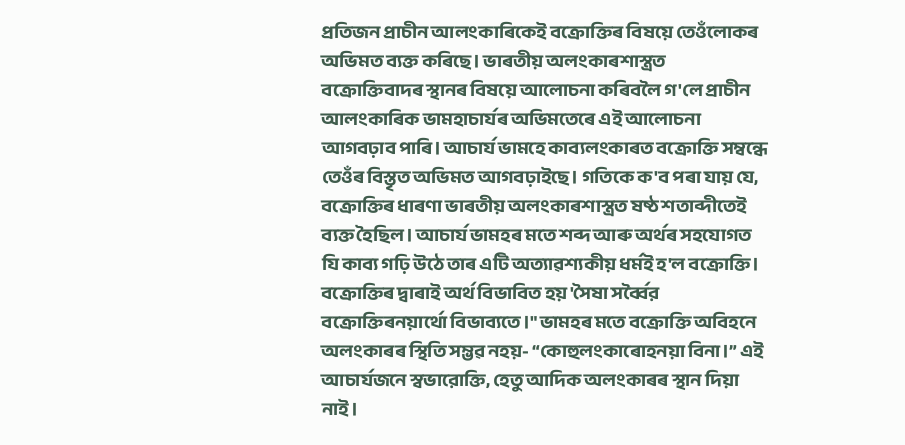প্ৰতিজন প্রাচীন আলংকাৰিকেই বক্রোক্তিৰ বিষয়ে তেওঁলোকৰ অভিমত ব্যক্ত কৰিছে। ভাৰতীয় অলংকাৰশাস্ত্ৰত বক্রোক্তিবাদৰ স্থানৰ বিষয়ে আলোচনা কৰিবলৈ গ'লে প্রাচীন আলংকাৰিক ভামহাচাৰ্যৰ অভিমতেৰে এই আলোচনা আগবঢ়াব পাৰি। আচাৰ্য ভামহে কাব্যলংকাৰত বক্রোক্তি সম্বন্ধে তেওঁৰ বিস্তৃত অভিমত আগবঢ়াইছে। গতিকে ক'ব পৰা যায় যে, বক্রোক্তিৰ ধাৰণা ভাৰতীয় অলংকাৰশাস্ত্ৰত ষষ্ঠ শতাব্দীতেই ব্যক্ত হৈছিল। আচাৰ্য ভামহৰ মতে শব্দ আৰু অৰ্থৰ সহযোগত যি কাব্য গঢ়ি উঠে তাৰ এটি অত্যাৱশ্যকীয় ধর্মই হ'ল বক্রোক্তি। বক্রোক্তিৰ দ্বাৰাই অর্থ বিভাবিত হয় 'সৈষা সর্ব্বৈর বক্রোক্তিৰনয়ার্থো বিভাব্যতে।" ভামহৰ মতে বক্রোক্তি অবিহনে অলংকাৰৰ স্থিতি সম্ভৱ নহয়- “কোহুলংকাৰোহনয়া বিনা।” এই আচার্যজনে স্বভারোক্তি, হেতু আদিক অলংকাৰৰ স্থান দিয়া নাই।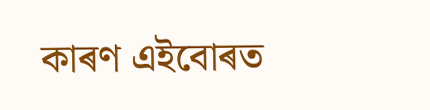কাৰণ এইবোৰত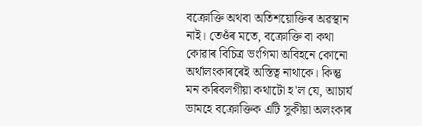বক্রোক্তি অথবা অতিশয়োক্তিৰ অৱস্থান নাই। তেওঁৰ মতে, বক্রোক্তি বা কথা কোৱাৰ বিচিত্র ভংগিমা অবিহনে কোনো অর্থালংকাৰৰেই অস্তিত্ব নাথাকে। কিন্তু মন কৰিবলগীয়া কথাটো হ'ল যে, আচার্য ভামহে বক্রোক্তিক এটি সুকীয়া অলংকাৰ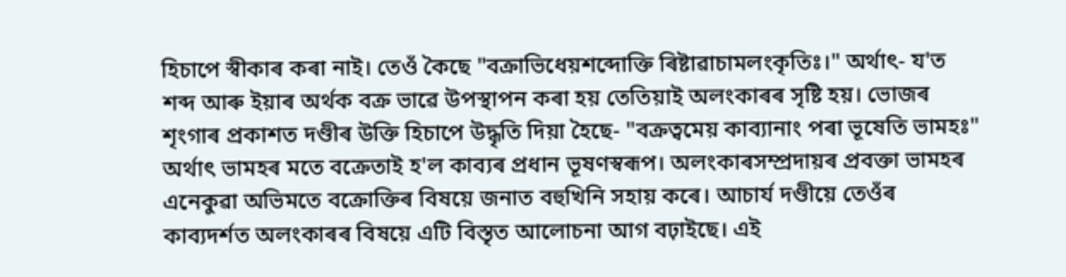হিচাপে স্বীকাৰ কৰা নাই। তেওঁ কৈছে "বক্রাভিধেয়শব্দোক্তি ৰিষ্টাৱাচামলংকৃতিঃ।" অর্থাৎ- য'ত শব্দ আৰু ইয়াৰ অৰ্থক বক্ৰ ভাৱে উপস্থাপন কৰা হয় তেতিয়াই অলংকাৰৰ সৃষ্টি হয়। ভোজৰ শৃংগাৰ প্ৰকাশত দণ্ডীৰ উক্তি হিচাপে উদ্ধৃতি দিয়া হৈছে- "বক্রত্বমেয় কাব্যানাং পৰা ভূষেতি ভামহঃ" অর্থাৎ ভামহৰ মতে বক্রেতাই হ'ল কাব্যৰ প্ৰধান ভূষণস্বৰূপ। অলংকাৰসম্প্ৰদায়ৰ প্ৰবক্তা ভামহৰ এনেকুৱা অভিমতে বক্রোক্তিৰ বিষয়ে জনাত বহুখিনি সহায় কৰে। আচার্য দণ্ডীয়ে তেওঁৰ কাব্যদৰ্শত অলংকাৰৰ বিষয়ে এটি বিস্তৃত আলোচনা আগ বঢ়াইছে। এই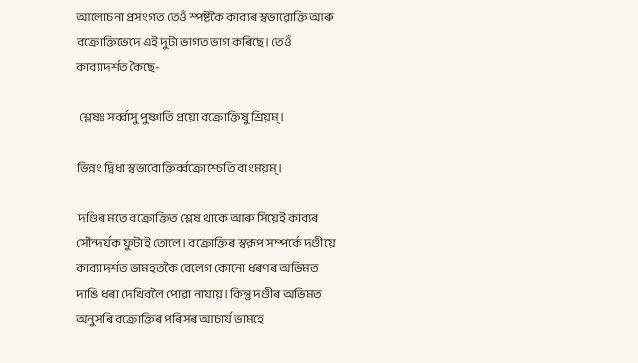আলোচনা প্রসংগত তেওঁ স্পষ্টকৈ কাব্যৰ স্বভাৱোক্তি আৰু বক্রোক্তিভেদে এই দুটা ভাগত ভাগ কৰিছে। তেওঁ কাব্যাদর্শত কৈছে-

 শ্লেষঃ সর্ব্বাসু পুষ্ণাতি প্রয়ো বক্রোক্তিষু শ্রিয়ম্।

ভিন্নং দ্বিধা স্বভাবোক্তির্ব্বক্রোশ্চেতি বাংময়ম্।

 দণ্ডিৰ মতে বক্রোক্তিত শ্লেষ থাকে আৰু সিয়েই কাব্যৰ সৌন্দৰ্যক ফুটাই তোলে। বক্রোক্তিৰ স্বরূপ সম্পর্কে দণ্ডীয়ে কাব্যাদর্শত ভামহতকৈ বেলেগ কোনো ধৰণৰ অভিমত দাঙি ধৰা দেখিবলৈ পোৱা নাযায়। কিন্তু দণ্ডীৰ অভিমত অনুসৰি বক্রোক্তিৰ পৰিসৰ আচাৰ্য ভামহে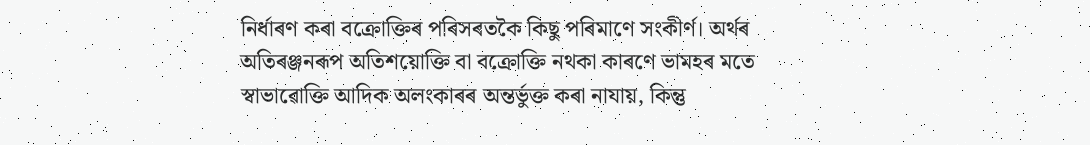নির্ধাৰণ কৰা বক্রোক্তিৰ পৰিসৰতকৈ কিছু পৰিমাণে সংকীর্ণ। অৰ্থৰ অতিৰঞ্জনৰূপ অতিশয়োক্তি বা বক্রোক্তি নথকা কাৰণে ভামহৰ মতে স্বাভাৱোক্তি আদিক অলংকাৰৰ অন্তৰ্ভুক্ত কৰা নাযায়, কিন্তু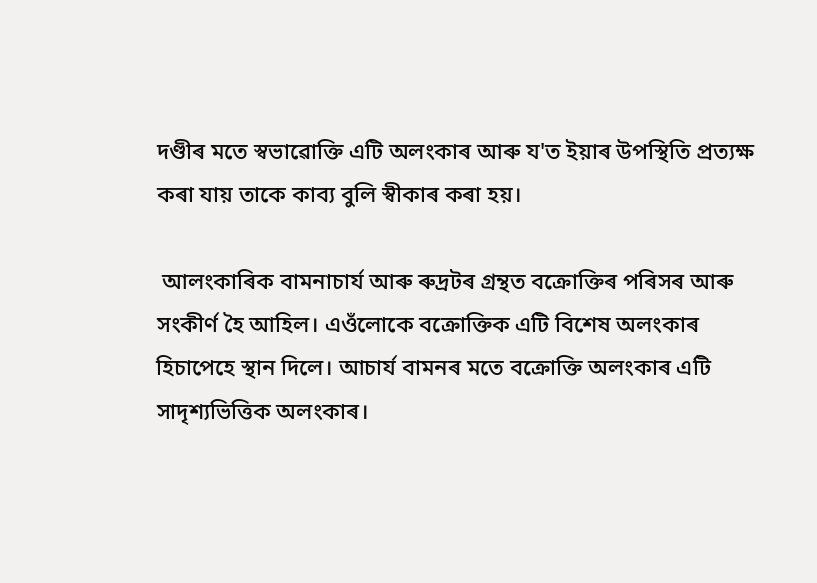দণ্ডীৰ মতে স্বভাৱোক্তি এটি অলংকাৰ আৰু য'ত ইয়াৰ উপস্থিতি প্রত্যক্ষ কৰা যায় তাকে কাব্য বুলি স্বীকাৰ কৰা হয়।

 আলংকাৰিক বামনাচাৰ্য আৰু ৰুদ্ৰটৰ গ্ৰন্থত বক্রোক্তিৰ পৰিসৰ আৰু সংকীৰ্ণ হৈ আহিল। এওঁলোকে বক্রোক্তিক এটি বিশেষ অলংকাৰ হিচাপেহে স্থান দিলে। আচার্য বামনৰ মতে বক্রোক্তি অলংকাৰ এটি সাদৃশ্যভিত্তিক অলংকাৰ।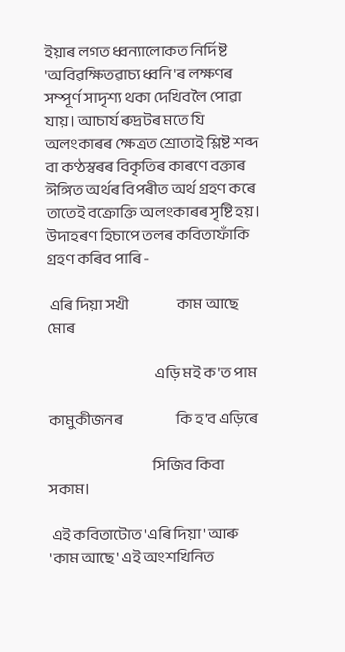ইয়াৰ লগত ধ্বন্যালোকত নির্দিষ্ট 'অবিৱক্ষিতৱাচ্য ধ্বনি'ৰ লক্ষণৰ সম্পূৰ্ণ সাদৃশ্য থকা দেখিবলৈ পোৱা যায়। আচাৰ্য ৰুদ্ৰটৰ মতে যি অলংকাৰৰ ক্ষেত্ৰত শ্রোতাই শ্লিষ্ট শব্দ বা কণ্ঠস্বৰৰ বিকৃতিৰ কাৰণে বক্তাৰ ঈঙ্গিত অৰ্থৰ বিপৰীত অর্থ গ্রহণ কৰে তাতেই বক্রোক্তি অলংকাৰৰ সৃষ্টি হয়। উদাহৰণ হিচাপে তলৰ কবিতাফাঁকি গ্রহণ কৰিব পাৰি -

 এৰি দিয়া সখী                  কাম আছে মোৰ

                                        এড়ি মই ক'ত পাম

কামুকীজনৰ                    কি হ'ব এড়িৰে

                                       সিজিব কিবা সকাম।

 এই কবিতাটোত 'এৰি দিয়া' আৰু 'কাম আছে' এই অংশখিনিত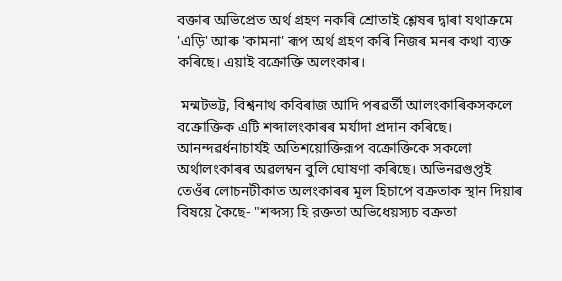বক্তাৰ অভিপ্রেত অর্থ গ্ৰহণ নকৰি শ্ৰোতাই শ্লেষৰ দ্বাৰা যথাক্রমে 'এড়ি' আৰু 'কামনা' ৰূপ অর্থ গ্রহণ কৰি নিজৰ মনৰ কথা ব্যক্ত কৰিছে। এয়াই বক্রোক্তি অলংকাৰ।

 মন্মটভট্ট, বিশ্বনাথ কবিৰাজ আদি পৰৱৰ্তী আলংকাৰিকসকলে বক্রোক্তিক এটি শব্দালংকাৰৰ মর্যাদা প্রদান কৰিছে। আনন্দৱর্ধনাচার্যই অতিশয়োক্তিরূপ বক্রোক্তিকে সকলো অর্থালংকাৰৰ অৱলম্বন বুলি ঘোষণা কৰিছে। অভিনৱগুপ্তই তেওঁৰ লোচনটীকাত অলংকাৰৰ মূল হিচাপে বক্রতাক স্থান দিয়াৰ বিষয়ে কৈছে- "শব্দস্য হি রক্ততা অভিধেয়স্যচ বক্রতা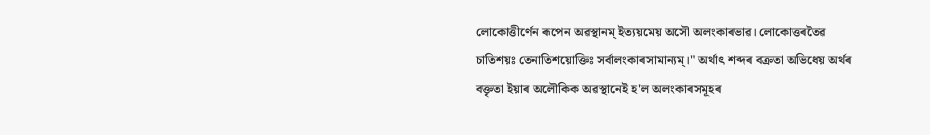লোকোত্তীর্ণেন ৰূপেন অৱস্থানম্ ইত্যয়মেয় অসৌ অলংকাৰভাৱ। লোকোত্তৰতৈৱ চাতিশয়ঃ তেনাতিশয়োক্তিঃ সর্বালংকাৰসামান্যম্।" অর্থাৎ শব্দৰ বক্রতা অভিধেয় অৰ্থৰ বক্তৃতা ইয়াৰ অলৌকিক অৱস্থানেই হ'ল অলংকাৰসমূহৰ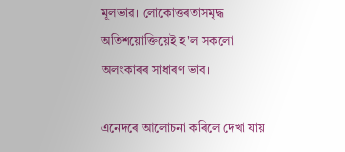মূলভাৱ। লোকোত্তৰতাসমৃদ্ধ অতিশয়োক্তিয়েই হ'ল সকলো অলংকাৰৰ সাধাৰণ ভাব।

এনেদৰে আলোচনা কৰিলে দেখা যায়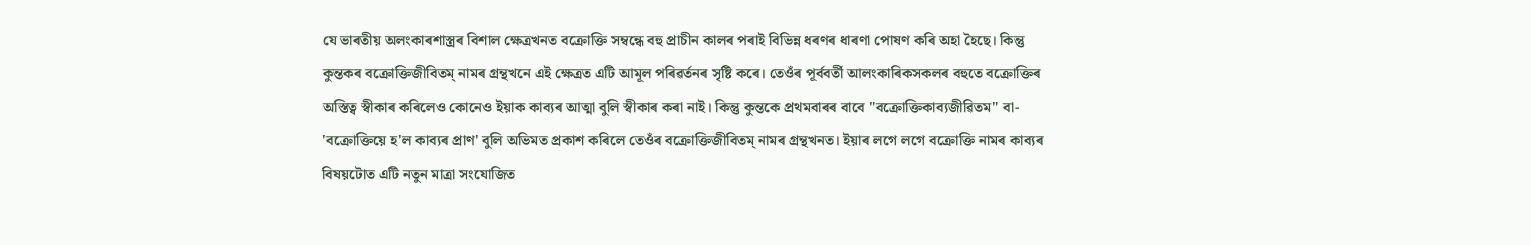যে ভাৰতীয় অলংকাৰশাস্ত্ৰৰ বিশাল ক্ষেত্ৰখনত বক্রোক্তি সম্বন্ধে বহু প্রাচীন কালৰ পৰাই বিভিন্ন ধৰণৰ ধাৰণা পোষণ কৰি অহা হৈছে। কিন্তু কুন্তকৰ বক্রোক্তিজীবিতম্ নামৰ গ্ৰন্থখনে এই ক্ষেত্ৰত এটি আমূল পৰিৱৰ্তনৰ সৃষ্টি কৰে। তেওঁৰ পূৰ্ববর্তী আলংকাৰিকসকলৰ বহুতে বক্রোক্তিৰ অস্তিত্ব স্বীকাৰ কৰিলেও কোনেও ইয়াক কাব্যৰ আত্মা বুলি স্বীকাৰ কৰা নাই। কিন্তু কুন্তকে প্ৰথমবাৰৰ বাবে "বক্রোক্তিকাব্যজীৱিতম" বা- 'বক্রোক্তিয়ে হ'ল কাব্যৰ প্ৰাণ' বুলি অভিমত প্রকাশ কৰিলে তেওঁৰ বক্রোক্তিজীবিতম্ নামৰ গ্ৰন্থখনত। ইয়াৰ লগে লগে বক্রোক্তি নামৰ কাব্যৰ বিষয়টোত এটি নতুন মাত্রা সংযোজিত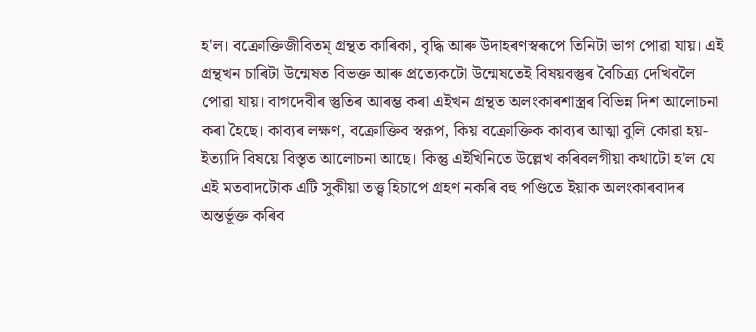হ'ল। বক্রোক্তিজীবিতম্ গ্ৰন্থত কাৰিকা, বৃদ্ধি আৰু উদাহৰণস্বৰূপে তিনিটা ভাগ পোৱা যায়। এই গ্রন্থখন চাৰিটা উন্মেষত বিভক্ত আৰু প্ৰত্যেকটো উন্মেষতেই বিষয়বস্তুৰ বৈচিত্র্য দেখিবলৈ পোৱা যায়। বাগদেবীৰ স্তুতিৰ আৰম্ভ কৰা এইখন গ্ৰন্থত অলংকাৰশাস্ত্ৰৰ বিভিন্ন দিশ আলোচনা কৰা হৈছে। কাব্যৰ লক্ষণ, বক্রোক্তিব স্বরূপ, কিয় বক্রোক্তিক কাব্যৰ আত্মা বুলি কোৱা হয়-ইত্যাদি বিষয়ে বিস্তৃত আলোচনা আছে। কিন্তু এইখিনিতে উল্লেখ কৰিবলগীয়া কথাটো হ'ল যে এই মতবাদটোক এটি সুকীয়া তত্ত্ব হিচাপে গ্রহণ নকৰি বহু পণ্ডিতে ইয়াক অলংকাৰবাদৰ অন্তর্ভূক্ত কৰিব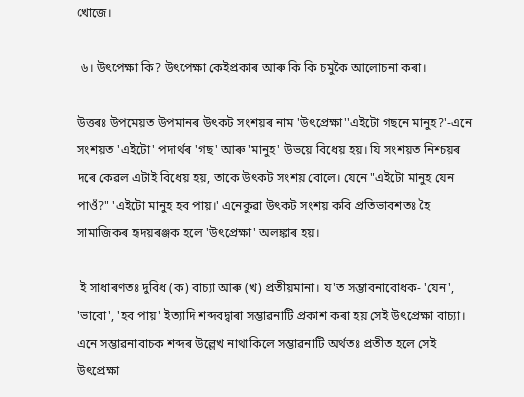খোজে।

 ৬। উৎপেক্ষা কি? উৎপেক্ষা কেইপ্ৰকাৰ আৰু কি কি চমুকৈ আলোচনা কৰা।

উত্তৰঃ উপমেয়ত উপমানৰ উৎকট সংশয়ৰ নাম 'উৎপ্রেক্ষা''এইটো গছনে মানুহ?'-এনে সংশয়ত 'এইটো' পদাৰ্থৰ 'গছ' আৰু 'মানুহ' উভয়ে বিধেয় হয়। যি সংশয়ত নিশ্চয়ৰ দৰে কেৱল এটাই বিধেয় হয়, তাকে উৎকট সংশয় বোলে। যেনে "এইটো মানুহ যেন পাওঁ?" 'এইটো মানুহ হব পায়।' এনেকুৱা উৎকট সংশয় কবি প্রতিভাবশতঃ হৈ সামাজিকৰ হৃদয়ৰঞ্জক হলে 'উৎপ্রেক্ষা' অলঙ্কাৰ হয়।

 ই সাধাৰণতঃ দুবিধ (ক) বাচ্যা আৰু (খ) প্রতীয়মানা। য'ত সম্ভাবনাবোধক- 'যেন', 'ভাবো', 'হব পায়' ইত্যাদি শব্দবদ্বাৰা সম্ভাৱনাটি প্রকাশ কৰা হয় সেই উৎপ্রেক্ষা বাচ্যা। এনে সম্ভাৱনাবাচক শব্দৰ উল্লেখ নাথাকিলে সম্ভাৱনাটি অর্থতঃ প্রতীত হলে সেই উৎপ্রেক্ষা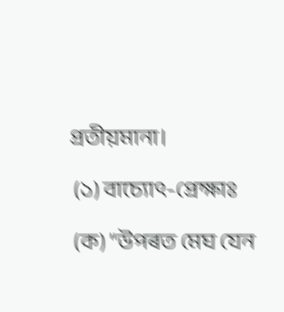প্রতীয়মানা।

 (১) বাচ্যোৎ-প্রেক্ষাঃ

 (ক) "উপৰত মেঘ যেন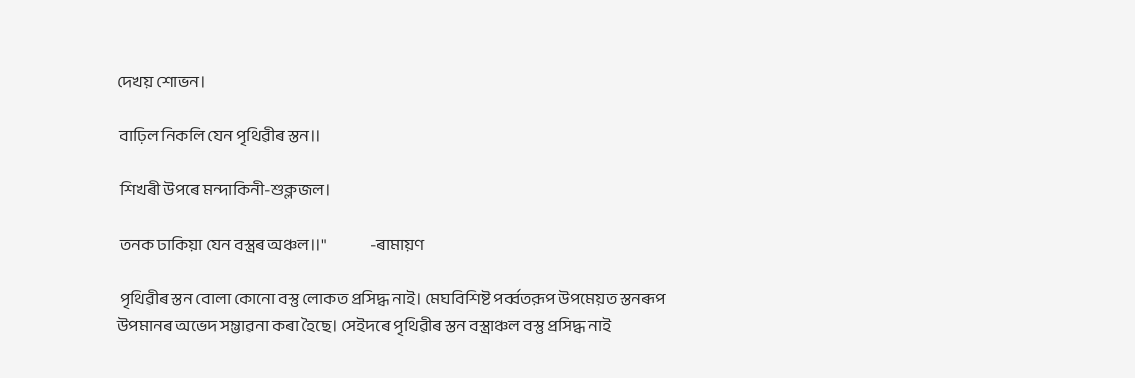দেখয় শোভন।

 বাঢ়িল নিকলি যেন পৃথিৱীৰ স্তন।।

 শিখৰী উপৰে মন্দাকিনী-শুক্লজল।

 তনক ঢাকিয়া যেন বস্ত্ৰৰ অঞ্চল।।"               -ৰামায়ণ

 পৃথিৱীৰ স্তন বোলা কোনো বস্তু লোকত প্রসিদ্ধ নাই। মেঘবিশিষ্ট পৰ্ব্বতরূপ উপমেয়ত স্তনৰূপ উপমানৰ অভেদ সম্ভাৱনা কৰা হৈছে। সেইদৰে পৃথিৱীৰ স্তন বস্ত্ৰাঞ্চল বস্তু প্রসিদ্ধ নাই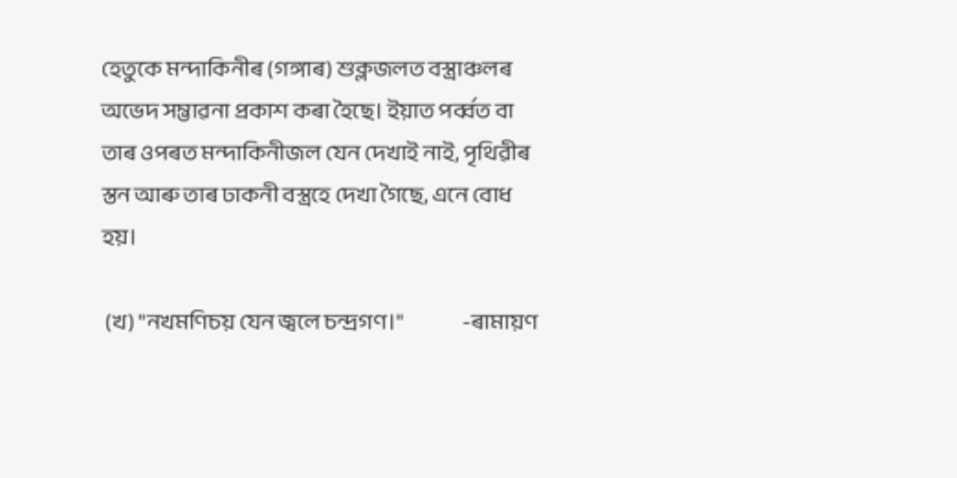হেতুকে মন্দাকিনীৰ (গঙ্গাৰ) শুক্লজলত বস্ত্ৰাঞ্চলৰ অভেদ সম্ভাৱনা প্রকাশ কৰা হৈছে। ইয়াত পৰ্ব্বত বা তাৰ ওপৰত মন্দাকিনীজল যেন দেখাই নাই, পৃথিৱীৰ স্তন আৰু তাৰ ঢাকনী বস্ত্ৰহে দেখা গৈছে, এনে বোধ হয়।

 (খ) "নখমণিচয় যেন জ্বলে চন্দ্রগণ।"               -ৰামায়ণ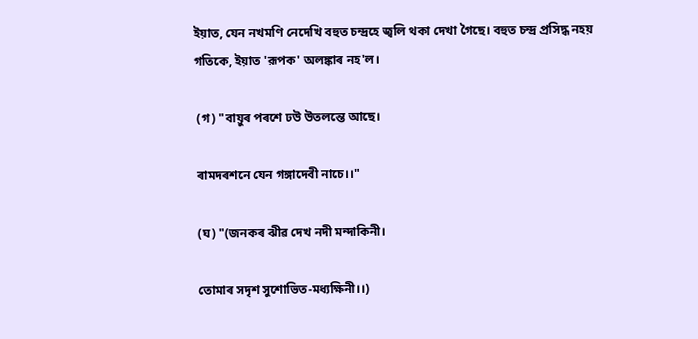ইয়াত, যেন নখমণি নেদেখি বহুত চন্দ্রহে জ্বলি থকা দেখা গৈছে। বহুত চন্দ্র প্রসিদ্ধ নহয় গতিকে, ইয়াত 'রূপক' অলঙ্কাৰ নহ'ল।

 (গ) "বায়ুৰ পৰশে ঢউ উতলন্তে আছে।

 ৰামদৰশনে যেন গঙ্গাদেবী নাচে।।"

 (ঘ) "(জনকৰ ঝীৱ দেখ নদী মন্দাকিনী।

 তোমাৰ সদৃশ সুশোভিত-মধ্যক্ষিনী।।)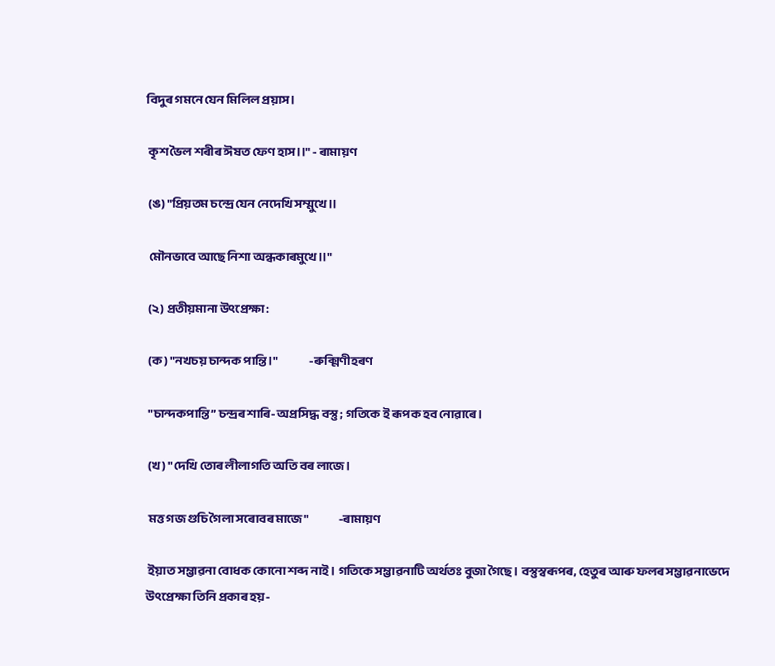বিদুৰ গমনে যেন মিলিল প্রয়াস।

 কৃশ ভৈল শৰীৰ ঈষত ফেণ হাস।।" - ৰামায়ণ

 (ঙ) "প্রিয়তম চন্দ্রে যেন নেদেখি সম্মুখে।।

 মৌনভাবে আছে নিশা অন্ধকাৰমুখে।।"

 (২) প্রতীয়মানা উৎপ্রেক্ষা:

 (ক) "নখচয় চান্দক পান্তি।"                -ৰুক্মিণীহৰণ

 "চান্দকপান্তি” চন্দ্ৰৰ শাৰি- অপ্রসিদ্ধ বস্তু; গতিকে ই ৰূপক হব নোৱাৰে।

 (খ) "দেখি তোৰ লীলাগতি অতি বৰ লাজে।

 মত্ত গজ গুচি গৈলা সৰোবৰ মাজে"               -ৰামায়ণ

 ইয়াত সম্ভাৱনা বোধক কোনো শব্দ নাই। গতিকে সম্ভাৱনাটি অর্থতঃ বুজা গৈছে। বস্তুস্বৰূপৰ, হেতুৰ আৰু ফলৰ সম্ভাৱনাভেদে উৎপ্রেক্ষা তিনি প্রকাৰ হয়-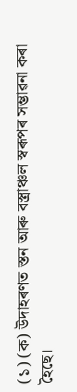(১) (ক) উদাহৰণত স্তন আৰু বস্ত্ৰাঞ্চল স্বৰূপৰ সম্ভাৱনা কৰা হৈছে।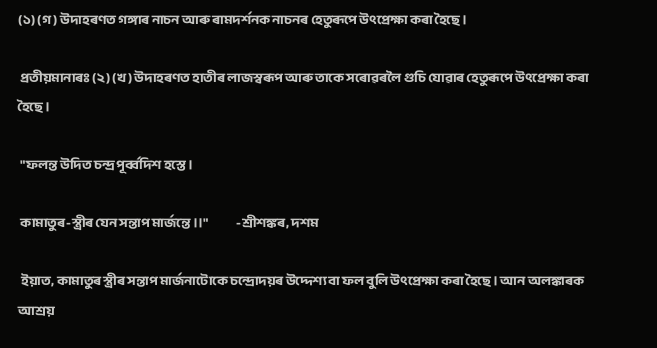(১) (গ) উদাহৰণত গঙ্গাৰ নাচন আৰু ৰামদৰ্শনক নাচনৰ হেতুৰূপে উৎপ্রেক্ষা কৰা হৈছে।

 প্রতীয়মানাৰঃ (২) (খ) উদাহৰণত হাতীৰ লাজস্বৰূপ আৰু তাকে সৰোৱৰলৈ গুচি যোৱাৰ হেতুৰূপে উৎপ্রেক্ষা কৰা হৈছে।

 "ফলন্ত উদিত চন্দ্র পূর্ব্বদিশ হস্তে।

 কামাতুৰ-স্ত্রীৰ যেন সন্তাপ মার্জন্তে।।"             -শ্রীশঙ্কৰ, দশম

 ইয়াত, কামাতুৰ স্ত্ৰীৰ সন্তাপ মার্জনাটোকে চন্দ্রোদয়ৰ উদ্দেশ্য বা ফল বুলি উৎপ্রেক্ষা কৰা হৈছে। আন অলঙ্কাৰক আশ্ৰয়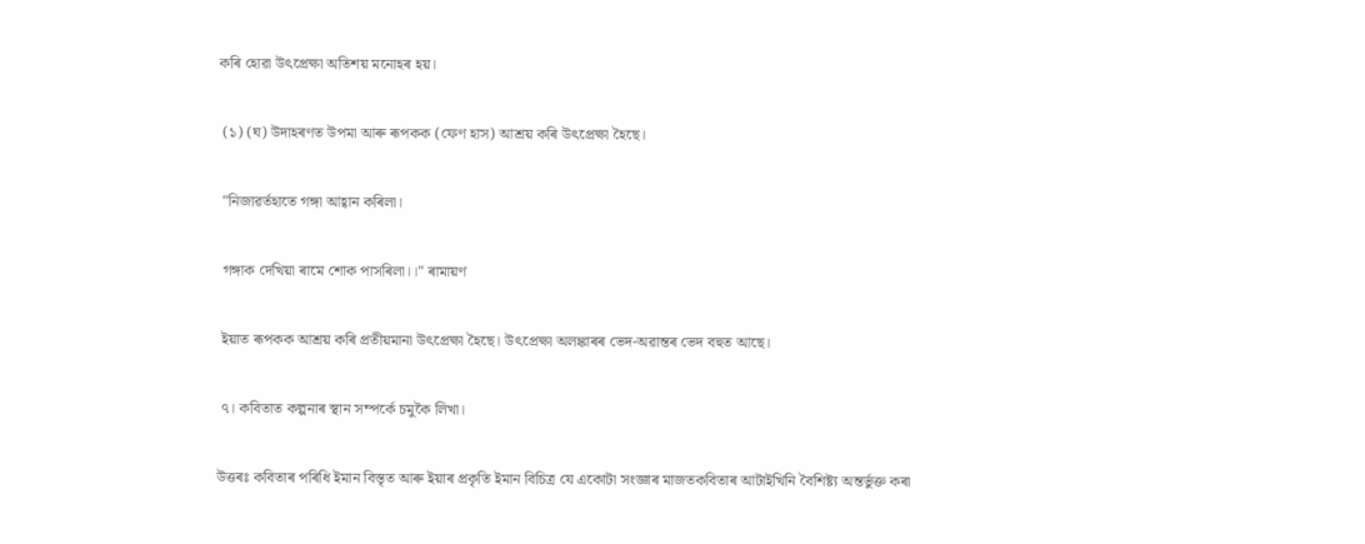কৰি হোৱা উৎপ্রেক্ষা অতিশয় মনোহৰ হয়।

 (১) (ঘ) উদাহৰণত উপমা আৰু ৰূপকক (ফেণ হাস) আশ্ৰয় কৰি উৎপ্রেক্ষা হৈছে।

 "নিজাৱর্তহাতে গঙ্গা আহ্বান কৰিলা।

 গঙ্গাক দেখিয়া ৰামে শোক পাসৰিলা।।" ৰামায়ণ

 ইয়াত ৰূপকক আশ্ৰয় কৰি প্রতীয়মানা উৎপ্রেক্ষা হৈছে। উৎপ্রেক্ষা অলঙ্কাৰৰ ভেদ-অৱান্তৰ ভেদ বহুত আছে।

 ৭। কবিতাত কল্পনাৰ স্থান সম্পর্কে চমুকৈ লিখা।

উত্তৰঃ কবিতাৰ পৰিধি ইমান বিস্তৃত আৰু ইয়াৰ প্ৰকৃতি ইমান বিচিত্র যে একোটা সংজ্ঞাৰ মাজতকবিতাৰ আটাইখিনি বৈশিষ্ট্য অন্তর্ভুক্ত কৰা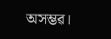অসম্ভৱ।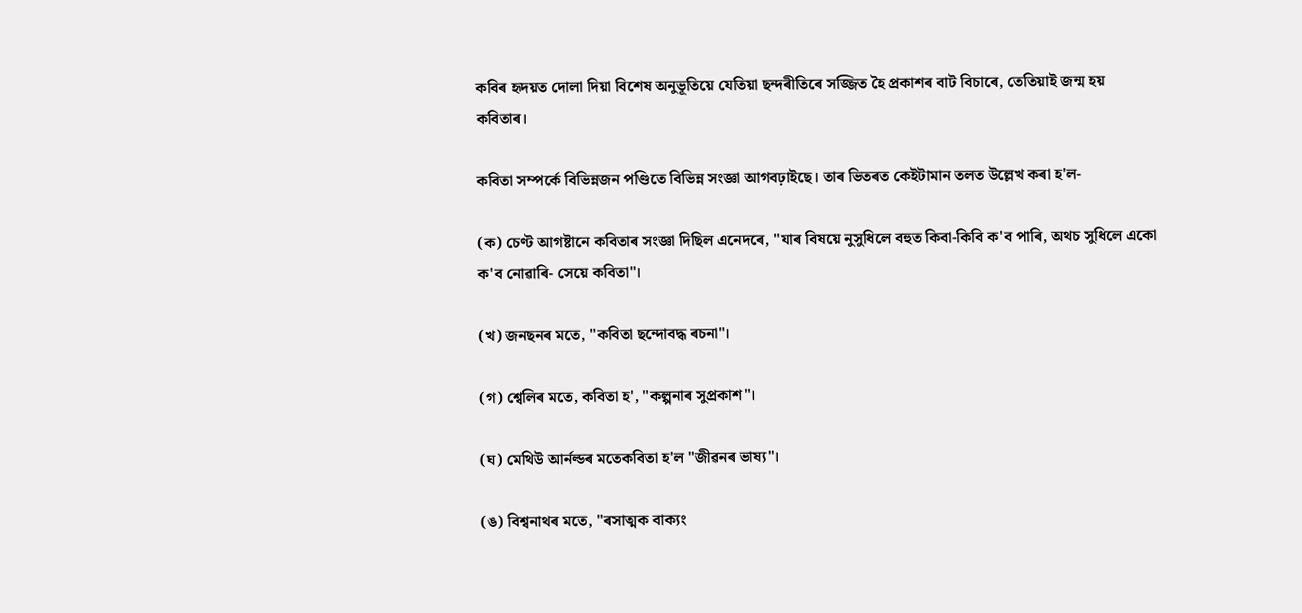কবিৰ হৃদয়ত দোলা দিয়া বিশেষ অনুভূতিয়ে যেতিয়া ছন্দৰীতিৰে সজ্জিত হৈ প্ৰকাশৰ বাট বিচাৰে, তেতিয়াই জন্ম হয় কবিতাৰ।

কবিতা সম্পর্কে বিভিন্নজন পণ্ডিতে বিভিন্ন সংজ্ঞা আগবঢ়াইছে। তাৰ ভিতৰত কেইটামান তলত উল্লেখ কৰা হ'ল-

(ক) চেণ্ট আগষ্টানে কবিতাৰ সংজ্ঞা দিছিল এনেদৰে, "যাৰ বিষয়ে নুসুধিলে বহুত কিবা-কিবি ক'ব পাৰি, অথচ সুধিলে একো ক'ব নোৱাৰি- সেয়ে কবিতা"।

(খ) জনছনৰ মতে, "কবিতা ছন্দোবদ্ধ ৰচনা"।

(গ) শ্বেলিৰ মতে, কবিতা হ', "কল্পনাৰ সুপ্রকাশ"।

(ঘ) মেথিউ আর্নল্ডৰ মতেকবিতা হ'ল "জীৱনৰ ভাষ্য"।

(ঙ) বিশ্বনাথৰ মতে, "ৰসাত্মক বাক্যং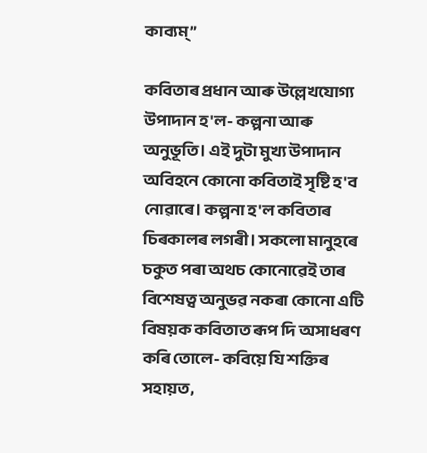কাব্যম্”

কবিতাৰ প্রধান আৰু উল্লেখযোগ্য উপাদান হ'ল- কল্পনা আৰু অনুভূতি। এই দুটা মুখ্য উপাদান অবিহনে কোনো কবিতাই সৃষ্টি হ'ব নোৱাৰে। কল্পনা হ'ল কবিতাৰ চিৰকালৰ লগৰী। সকলো মানুহৰে চকুত পৰা অথচ কোনোৱেই তাৰ বিশেষত্ব অনুভৱ নকৰা কোনো এটি বিষয়ক কবিতাত ৰূপ দি অসাধৰণ কৰি তোলে- কবিয়ে যি শক্তিৰ সহায়ত,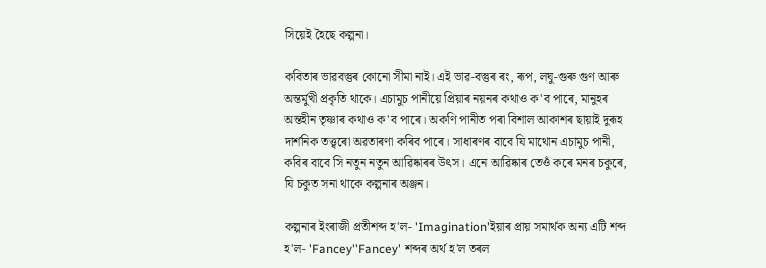সিয়েই হৈছে কল্পনা।

কবিতাৰ ভাৱবস্তুৰ কোনো সীমা নাই। এই ভাৱ-বস্তুৰ ৰং, ৰূপ, লঘু-গুৰু গুণ আৰু অন্তর্মুখী প্রকৃতি থাকে। এচামুচ পানীয়ে প্ৰিয়াৰ নয়নৰ কথাও ক'ব পাৰে, মানুহৰ অন্তহীন তৃষ্ণাৰ কথাও ক'ব পাৰে। অকণি পানীত পৰা বিশাল আকাশৰ ছায়াই দুৰূহ দার্শনিক তত্ত্বৰো অৱতাৰণা কৰিব পাৰে। সাধাৰণৰ বাবে যি মাথোন এচামুচ পানী, কবিৰ বাবে সি নতুন নতুন আৱিষ্কাৰৰ উৎস। এনে আৱিষ্কাৰ তেওঁ কৰে মনৰ চকুৰে, যি চকুত সনা থাকে কল্পনাৰ অঞ্জন।

কল্পনাৰ ইংৰাজী প্রতীশব্দ হ'ল- 'Imagination'ইয়াৰ প্রায় সমার্থক অন্য এটি শব্দ হ'ল- 'Fancey''Fancey' শব্দৰ অৰ্থ হ'ল তৰল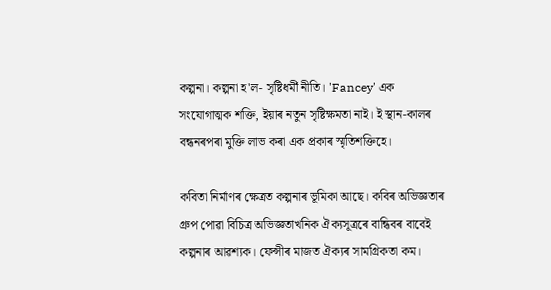কল্পনা। কল্পনা হ'ল- সৃষ্টিধর্মী নীতি। 'Fancey' এক সংযোগাত্মক শক্তি, ইয়াৰ নতুন সৃষ্টিক্ষমতা নাই। ই স্থান-কালৰ বন্ধনৰপৰা মুক্তি লাভ কৰা এক প্ৰকাৰ স্মৃতিশক্তিহে।

কবিতা নিৰ্মাণৰ ক্ষেত্ৰত কল্পনাৰ ভূমিকা আছে। কবিৰ অভিজ্ঞতাৰ গ্ৰুপ পোৱা বিচিত্র অভিজ্ঞতাখনিক ঐক্যসূত্ৰৰে বান্ধিবৰ বাবেই কল্পনাৰ আৱশ্যক। ফেন্সীৰ মাজত ঐক্যৰ সামগ্রিকতা কম।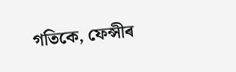গতিকে, ফেন্সীৰ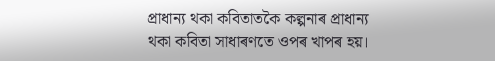প্রাধান্য থকা কবিতাতকৈ কল্পনাৰ প্রাধান্য থকা কবিতা সাধাৰণতে ওপৰ খাপৰ হয়।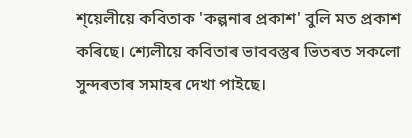শ্য়েলীয়ে কবিতাক 'কল্পনাৰ প্ৰকাশ' বুলি মত প্রকাশ কৰিছে। শ্যেলীয়ে কবিতাৰ ভাববস্তুৰ ভিতৰত সকলো সুন্দৰতাৰ সমাহৰ দেখা পাইছে।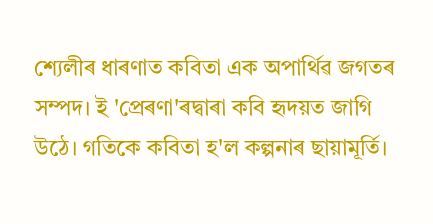শ্যেলীৰ ধাৰণাত কবিতা এক অপার্থিৱ জগতৰ সম্পদ। ই 'প্ৰেৰণা'ৰদ্বাৰা কবি হৃদয়ত জাগি উঠে। গতিকে কবিতা হ'ল কল্পনাৰ ছায়ামূর্তি।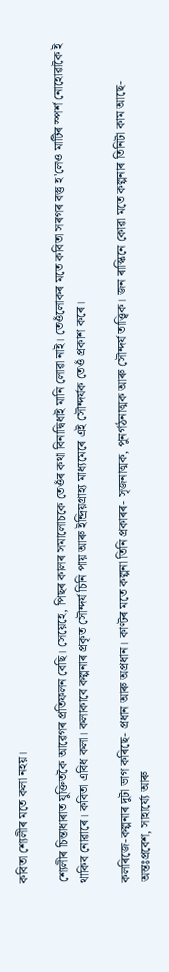কবিতা শ্যেলীৰ মতে কলা নহয়।

শ্যেলীৰ চিন্তাধাৰাত যুক্তিতকৈ আৱেগৰ প্রতিফলন বেছি। সেয়েহে, পিছৰ কালৰ সমালোচকে তেওঁৰ কথা বিনাদ্বিধাই মানি লোৱা নাই। তেওঁলোকৰ মতে কবিতা সৰগৰ বস্তু হ'লেও মাটিৰ স্পর্শ নোহোৱাকৈ ই থাকিব নোৱাৰে। কবিতা এবিধ কলা। কলাকাবে কল্পনাৰ প্রকৃত সৌন্দর্য চিনি পায় আৰু ইন্দ্রিয়গ্রাহ্য মাধ্যমেৰে এই সৌন্দৰ্যক তেওঁ প্রকাশ কৰে।

কলৰিজে-কল্পনাৰ দুটা ভাগ কৰিছে- প্রধান আৰু অপ্রধান। কাণ্টৰ মতে কল্পনা তিনি প্ৰকাৰৰ- সৃজনাত্মক, পুনর্গঠনাত্মক আৰু সৌন্দর্য তাত্ত্বিক। জন ৰাস্কিনে কোৱা মতে কল্পনাৰ তিনিটা কাম আছে- অন্তঃপ্রবেশ, সাহার্য্যে আৰু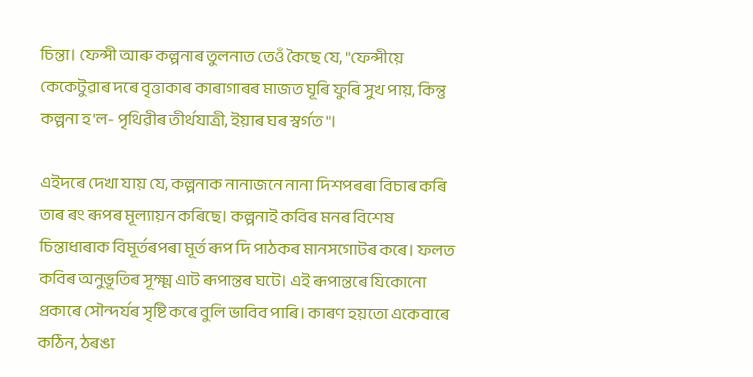চিন্তা। ফেন্সী আৰু কল্পনাৰ তুলনাত তেওঁ কৈছে যে, "ফেন্সীয়ে কেকেটুৱাৰ দৰে বৃত্তাকাৰ কাৰাগাৰৰ মাজত ঘূৰি ফুৰি সুখ পায়, কিন্তু কল্পনা হ'ল- পৃথিৱীৰ তীৰ্থযাত্রী, ইয়াৰ ঘৰ স্বৰ্গত"।

এইদৰে দেখা যায় যে, কল্পনাক নানাজনে নানা দিশপৰৰা বিচাৰ কৰি তাৰ ৰং ৰূপৰ মূল্যায়ন কৰিছে। কল্পনাই কবিৰ মনৰ বিশেষ চিন্তাধাৰাক বিমূৰ্তৰপৰা মূর্ত ৰূপ দি পাঠকৰ মানসগোটৰ কৰে। ফলত কবিৰ অনুভূতিৰ সূক্ষ্ম এাট ৰূপান্তৰ ঘটে। এই ৰূপান্তৰে যিকোনো প্ৰকাৰে সৌন্দৰ্যৰ সৃষ্টি কৰে বুলি ভাবিব পাৰি। কাৰণ হয়তো একেবাৰে কঠিন, ঠৰঙা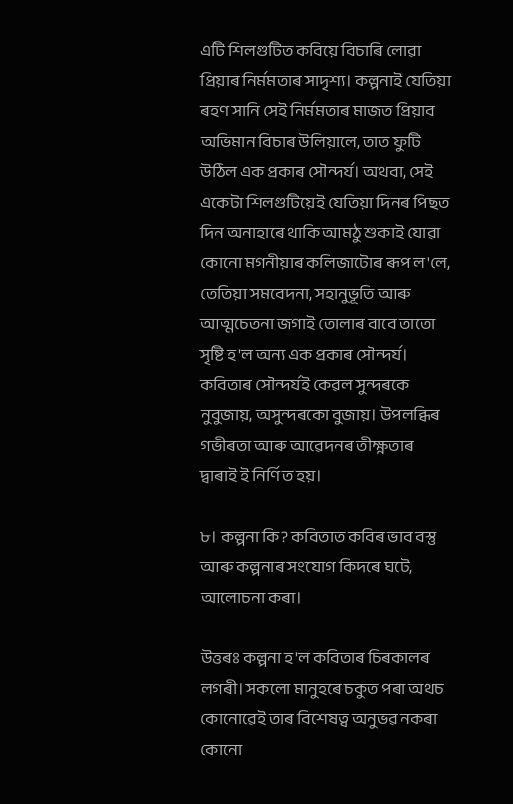এটি শিলগুটিত কবিয়ে বিচাৰি লোৱা প্ৰিয়াৰ নিৰ্মমতাৰ সাদৃশ্য। কল্পনাই যেতিয়া ৰহণ সানি সেই নির্মমতাৰ মাজত প্রিয়াব অভিমান বিচাৰ উলিয়ালে, তাত ফুটি উঠিল এক প্ৰকাৰ সৌন্দৰ্য। অথবা, সেই একেটা শিলগুটিয়েই যেতিয়া দিনৰ পিছত দিন অনাহাৰে থাকি আমঠু শুকাই যোৱা কোনো মগনীয়াৰ কলিজাটোৰ ৰূপ ল'লে, তেতিয়া সমবেদনা, সহানুভূতি আৰু আত্মচেতনা জগাই তোলাৰ বাবে তাতো সৃষ্টি হ'ল অন্য এক প্রকাৰ সৌন্দৰ্য। কবিতাৰ সৌন্দর্যই কেৱল সুন্দৰকে নুবুজায়, অসুন্দৰকো বুজায়। উপলব্ধিৰ গভীৰতা আৰু আৱেদনৰ তীক্ষ্ণতাৰ দ্বাৰাই ই নির্ণিত হয়।

৮। কল্পনা কি? কবিতাত কবিৰ ভাব বস্তু আৰু কল্পনাৰ সংযোগ কিদৰে ঘটে, আলোচনা কৰা।

উত্তৰঃ কল্পনা হ'ল কবিতাৰ চিৰকালৰ লগৰী। সকলো মানুহৰে চকুত পৰা অথচ কোনোৱেই তাৰ বিশেষত্ব অনুভৱ নকৰা কোনো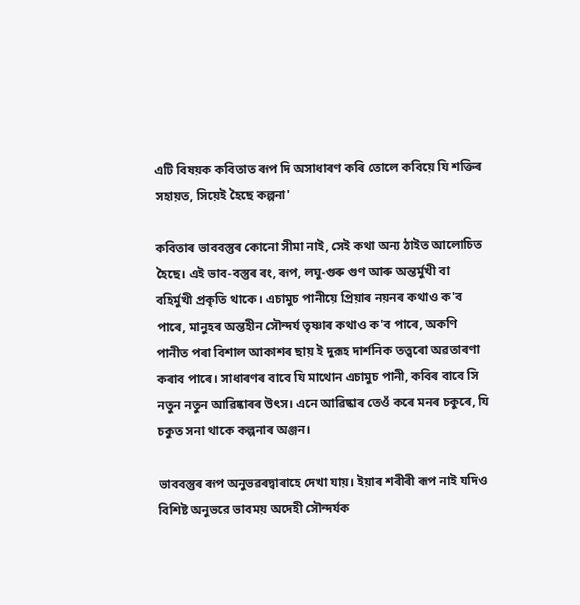এটি বিষয়ক কবিতাত ৰূপ দি অসাধাৰণ কৰি তোলে কবিয়ে যি শক্তিৰ সহায়ত, সিয়েই হৈছে কল্পনা'

কবিতাৰ ভাববস্তুৰ কোনো সীমা নাই, সেই কথা অন্য ঠাইত আলোচিত হৈছে। এই ভাব-বস্তুৰ ৰং, ৰূপ, লঘু-গুৰু গুণ আৰু অন্তর্মুখী বা বহির্মুখী প্রকৃতি থাকে। এচামুচ পানীয়ে প্রিয়াৰ নয়নৰ কথাও ক'ব পাৰে, মানুহৰ অন্তহীন সৌন্দর্য তৃষ্ণাৰ কথাও ক'ব পাৰে, অকণি পানীত পৰা বিশাল আকাশৰ ছায় ই দুরূহ দার্শনিক তত্ত্বৰো অৱতাৰণা কৰাব পাৰে। সাধাৰণৰ বাবে যি মাথোন এচামুচ পানী, কবিৰ বাবে সি নতুন নতুন আৱিষ্কাৰৰ উৎস। এনে আৱিষ্কাৰ তেওঁ কৰে মনৰ চকুৰে, যি চকুত সনা থাকে কল্পনাৰ অঞ্জন।

ভাববস্তুৰ ৰূপ অনুভৱৰদ্বাৰাহে দেখা যায়। ইয়াৰ শৰীৰী ৰূপ নাই যদিও বিশিষ্ট অনুভরে ভাবময় অদেহী সৌন্দর্যক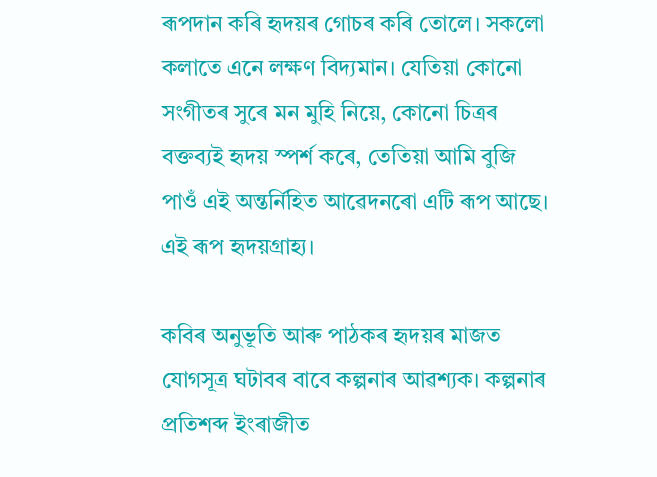ৰূপদান কৰি হৃদয়ৰ গোচৰ কৰি তোলে। সকলো কলাতে এনে লক্ষণ বিদ্যমান। যেতিয়া কোনো সংগীতৰ সুৰে মন মুহি নিয়ে, কোনো চিত্ৰৰ বক্তব্যই হৃদয় স্পর্শ কৰে, তেতিয়া আমি বুজি পাওঁ এই অন্তর্নিহিত আৱেদনৰো এটি ৰূপ আছে। এই ৰূপ হৃদয়গ্রাহ্য।

কবিৰ অনুভূতি আৰু পাঠকৰ হৃদয়ৰ মাজত যোগসূত্র ঘটাবৰ বাবে কল্পনাৰ আৱশ্যক। কল্পনাৰ প্রতিশব্দ ইংৰাজীত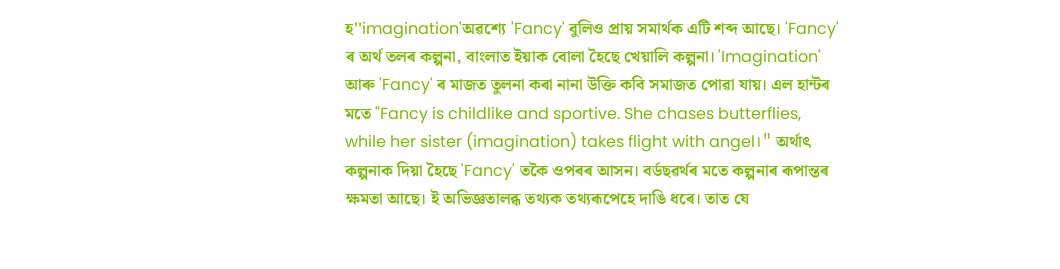হ''imagination'অৱশ্যে 'Fancy' বুলিও প্রায় সমার্থক এটি শব্দ আছে। 'Fancy' ৰ অৰ্থ তলৰ কল্পনা, বাংলাত ইয়াক বোলা হৈছে খেয়ালি কল্পনা। 'Imagination' আৰু 'Fancy' ৰ মাজত তুলনা কৰা নানা উক্তি কবি সমাজত পোৱা যায়। এল হান্টৰ মতে "Fancy is childlike and sportive. She chases butterflies, while her sister (imagination) takes flight with angel।" অর্থাৎ কল্পনাক দিয়া হৈছে 'Fancy' তকৈ ওপৰৰ আসন। বৰ্ডছৱৰ্থৰ মতে কল্পনাৰ ৰূপান্তৰ ক্ষমতা আছে। ই অভিজ্ঞতালব্ধ তথ্যক তথ্যৰূপেহে দাঙি ধৰে। তাত যে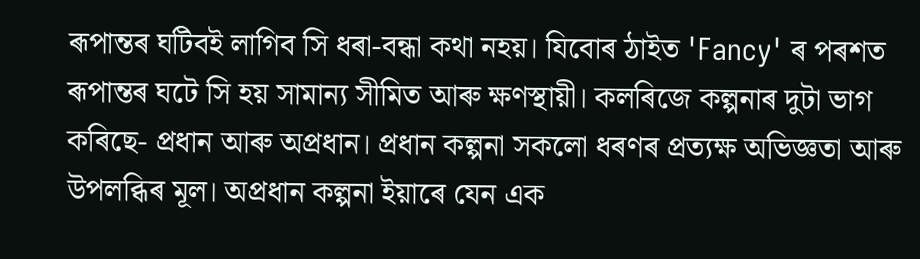ৰূপান্তৰ ঘটিবই লাগিব সি ধৰা-বন্ধা কথা নহয়। যিবোৰ ঠাইত 'Fancy' ৰ পৰশত ৰূপান্তৰ ঘটে সি হয় সামান্য সীমিত আৰু ক্ষণস্থায়ী। কলৰিজে কল্পনাৰ দুটা ভাগ কৰিছে- প্রধান আৰু অপ্রধান। প্রধান কল্পনা সকলো ধৰণৰ প্রত্যক্ষ অভিজ্ঞতা আৰু উপলব্ধিৰ মূল। অপ্রধান কল্পনা ইয়াৰে যেন এক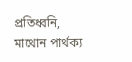প্রতিধ্বনি, মাথোন পার্থক্য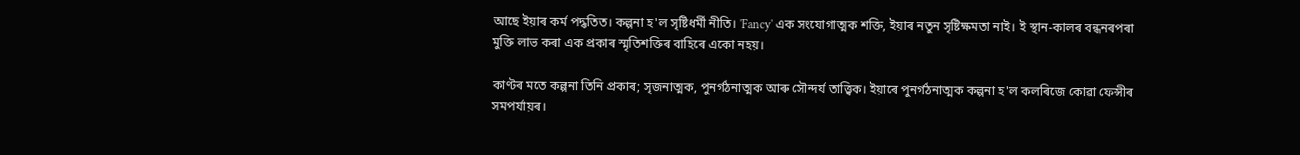আছে ইয়াৰ কর্ম পদ্ধতিত। কল্পনা হ'ল সৃষ্টিধর্মী নীতি। 'Fancy' এক সংযোগাত্মক শক্তি, ইয়াৰ নতুন সৃষ্টিক্ষমতা নাই। ই স্থান-কালৰ বন্ধনৰপৰা মুক্তি লাভ কৰা এক প্ৰকাৰ স্মৃতিশক্তিৰ বাহিৰে একো নহয়।

কাণ্টৰ মতে কল্পনা তিনি প্রকাৰ; সৃজনাত্মক, পুনর্গঠনাত্মক আৰু সৌন্দর্য তাত্ত্বিক। ইয়াৰে পুনর্গঠনাত্মক কল্পনা হ'ল কলৰিজে কোৱা ফেন্সীৰ সমপৰ্যায়ৰ।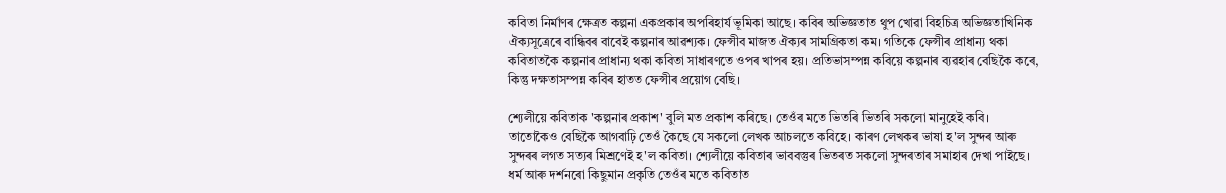কবিতা নিৰ্মাণৰ ক্ষেত্ৰত কল্পনা একপ্ৰকাৰ অপৰিহাৰ্য ভূমিকা আছে। কবিৰ অভিজ্ঞতাত থুপ খোৱা বিহচিত্র অভিজ্ঞতাখিনিক ঐক্যসূত্ৰেৰে বান্ধিবৰ বাবেই কল্পনাৰ আৱশ্যক। ফেন্সীব মাজত ঐক্যৰ সামগ্রিকতা কম। গতিকে ফেন্সীৰ প্রাধান্য থকা কবিতাতকৈ কল্পনাৰ প্রাধান্য থকা কবিতা সাধাৰণতে ওপৰ খাপৰ হয়। প্রতিভাসম্পন্ন কবিয়ে কল্পনাৰ ব্যৱহাৰ বেছিকৈ কৰে, কিন্তু দক্ষতাসম্পন্ন কবিৰ হাতত ফেন্সীৰ প্রয়োগ বেছি।

শ্যেলীয়ে কবিতাক 'কল্পনাৰ প্ৰকাশ' বুলি মত প্রকাশ কৰিছে। তেওঁৰ মতে ভিতৰি ভিতৰি সকলো মানুহেই কবি। তাতোকৈও বেছিকৈ আগবাঢ়ি তেওঁ কৈছে যে সকলো লেখক আচলতে কবিহে। কাৰণ লেখকৰ ভাষা হ'ল সুন্দৰ আৰু সুন্দৰৰ লগত সত্যৰ মিশ্রণেই হ'ল কবিতা। শ্যেলীয়ে কবিতাৰ ভাববস্তুৰ ভিতৰত সকলো সুন্দৰতাৰ সমাহাৰ দেখা পাইছে। ধর্ম আৰু দর্শনৰো কিছুমান প্রকৃতি তেওঁৰ মতে কবিতাত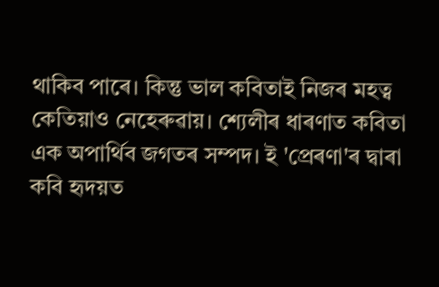থাকিব পাৰে। কিন্তু ভাল কবিতাই নিজৰ মহত্ব কেতিয়াও নেহেৰুৱায়। শ্যেলীৰ ধাৰণাত কবিতা এক অপার্থিব জগতৰ সম্পদ। ই 'প্ৰেৰণা'ৰ দ্বাৰা কবি হৃদয়ত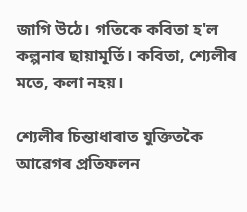জাগি উঠে। গতিকে কবিতা হ'ল কল্পনাৰ ছায়ামূর্তি। কবিতা, শ্যেলীৰ মতে, কলা নহয়।

শ্যেলীৰ চিন্তাধাৰাত যুক্তিতকৈ আৱেগৰ প্রতিফলন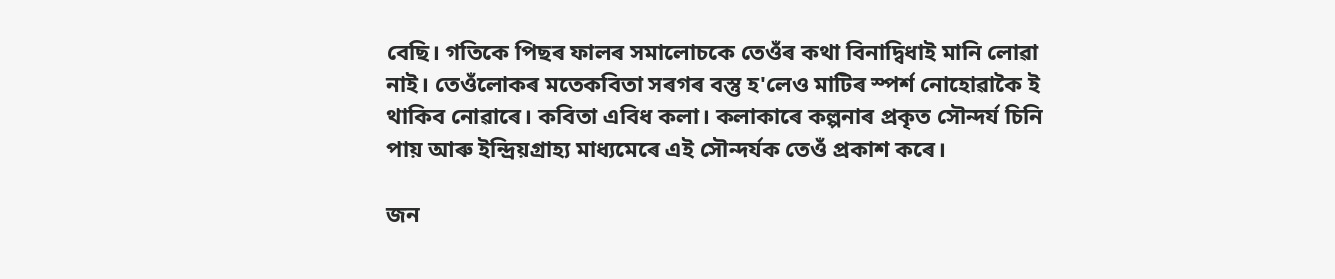বেছি। গতিকে পিছৰ ফালৰ সমালোচকে তেওঁৰ কথা বিনাদ্বিধাই মানি লোৱা নাই। তেওঁলোকৰ মতেকবিতা সৰগৰ বস্তু হ'লেও মাটিৰ স্পর্শ নোহোৱাকৈ ই থাকিব নোৱাৰে। কবিতা এবিধ কলা। কলাকাৰে কল্পনাৰ প্রকৃত সৌন্দর্য চিনি পায় আৰু ইন্দ্রিয়গ্রাহ্য মাধ্যমেৰে এই সৌন্দর্যক তেওঁ প্রকাশ কৰে।

জন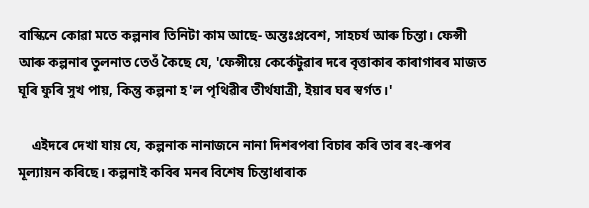বাস্কিনে কোৱা মতে কল্পনাৰ তিনিটা কাম আছে- অন্তঃপ্রবেশ, সাহচর্য আৰু চিন্তা। ফেন্সী আৰু কল্পনাৰ তুলনাত তেওঁ কৈছে যে, 'ফেন্সীয়ে কেৰ্কেটুৱাৰ দৰে বৃত্তাকাৰ কাৰাগাৰৰ মাজত ঘূৰি ফুৰি সুখ পায়, কিন্তু কল্পনা হ'ল পৃথিৱীৰ তীৰ্থযাত্রী, ইয়াৰ ঘৰ স্বৰ্গত।'

    এইদৰে দেখা যায় যে, কল্পনাক নানাজনে নানা দিশৰপৰা বিচাৰ কৰি তাৰ ৰং-ৰূপৰ মূল্যায়ন কৰিছে। কল্পনাই কবিৰ মনৰ বিশেষ চিন্তাধাৰাক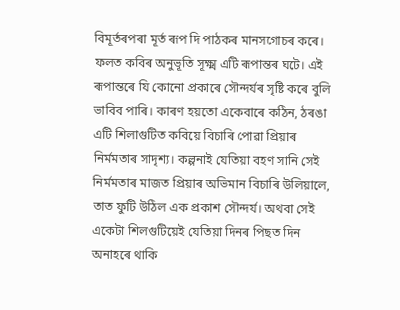বিমূৰ্তৰপৰা মূৰ্ত ৰূপ দি পাঠকৰ মানসগোচৰ কৰে। ফলত কবিৰ অনুভূতি সূক্ষ্ম এটি ৰূপান্তৰ ঘটে। এই ৰূপান্তৰে যি কোনো প্ৰকাৰে সৌন্দৰ্যৰ সৃষ্টি কৰে বুলি ভাবিব পাৰি। কাৰণ হয়তো একেবাৰে কঠিন, ঠৰঙা এটি শিলাগুটিত কবিয়ে বিচাৰি পোৱা প্ৰিয়াৰ নিৰ্মমতাৰ সাদৃশ্য। কল্পনাই যেতিয়া বহণ সানি সেই নিৰ্মমতাৰ মাজত প্ৰিয়াৰ অভিমান বিচাৰি উলিয়ালে, তাত ফুটি উঠিল এক প্রকাশ সৌন্দর্য। অথবা সেই একেটা শিলগুটিয়েই যেতিয়া দিনৰ পিছত দিন অনাহৰে থাকি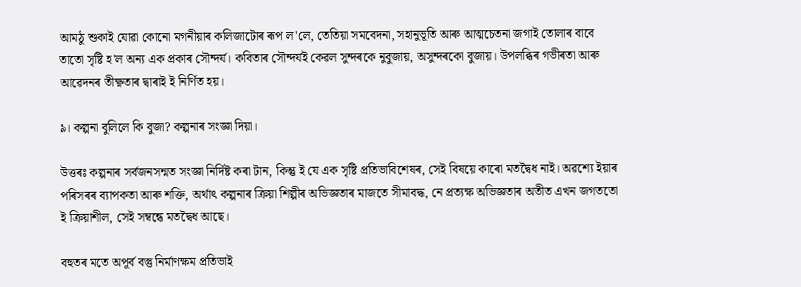আমঠু শুকাই যোৱা কোনো মগনীয়াৰ কলিজাটোৰ ৰূপ ল'লে, তেতিয়া সমবেদনা, সহানুভূতি আৰু আত্মচেতনা জগাই তোলাৰ বাবে তাতো সৃষ্টি হ'ল অন্য এক প্ৰকাৰ সৌন্দৰ্য। কবিতাৰ সৌন্দৰ্যই কেৱল সুন্দৰকে নুবুজায়, অসুন্দৰকো বুজায়। উপলব্ধিৰ গভীৰতা আৰু আৱেদনৰ তীক্ষ্ণতাৰ দ্বাৰাই ই নির্ণিত হয়।

৯। কল্পনা বুলিলে কি বুজা? কল্পনাৰ সংজ্ঞা দিয়া।

উত্তৰঃ কল্পনাৰ সৰ্বজনসন্মত সংজ্ঞা নির্দিষ্ট কৰা টান, কিন্তু ই যে এক সৃষ্টি প্রতিভাবিশেষৰ, সেই বিষয়ে কাৰো মতদ্বৈধ নাই। অৱশ্যে ইয়াৰ পৰিসৰৰ ব্যাপকতা আৰু শক্তি, অর্থাৎ কল্পনাৰ ক্রিয়া শিল্পীৰ অভিজ্ঞতাৰ মাজতে সীমাবদ্ধ, নে প্রত্যক্ষ অভিজ্ঞতাৰ অতীত এখন জগততো ই ক্রিয়াশীল, সেই সম্বন্ধে মতদ্বৈধ আছে।

বহুতৰ মতে অপূর্ব বস্তু নির্মাণক্ষম প্রতিভাই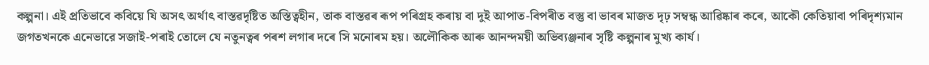কল্পনা। এই প্রতিভাবে কবিয়ে যি অসৎ অর্থাৎ বাস্তৱদৃষ্টিত অস্তিত্বহীন, তাক বাস্তৱৰ ৰূপ পৰিগ্ৰহ কৰায় বা দুই আপাত-বিপৰীত বস্তু বা ভাবৰ মাজত দৃঢ় সম্বন্ধ আৱিষ্কাৰ কৰে, আকৌ কেতিয়াবা পৰিদৃশ্যমান জগতখনকে এনেভারে সজাই-পৰাই তোলে যে নতুনত্বৰ পৰশ লগাৰ দৰে সি মনোৰম হয়। অলৌকিক আৰু আনন্দময়ী অভিব্যঞ্জনাৰ সৃষ্টি কল্পনাৰ মুখ্য কাৰ্য।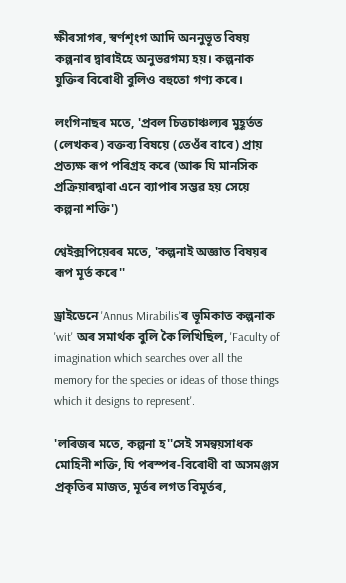ক্ষীৰসাগৰ, স্বর্ণশৃংগ আদি অননুভূত বিষয় কল্পনাৰ দ্বাৰাইহে অনুভৱগম্য হয়। কল্পনাক যুক্তিৰ বিৰোধী বুলিও বহুতো গণ্য কৰে।

লংগিনাছৰ মতে, 'প্রবল চিত্তচাঞ্চল্যৰ মুহূৰ্তত (লেখকৰ) বক্তব্য বিষয়ে (তেওঁৰ বাবে) প্রায় প্রত্যক্ষ ৰূপ পৰিগ্ৰহ কৰে (আৰু যি মানসিক প্রক্ৰিয়াৰদ্বাৰা এনে ব্যাপাৰ সম্ভৱ হয় সেয়ে কল্পনা শক্তি')

শ্বেইক্সপিয়েৰৰ মতে, 'কল্পনাই অজ্ঞাত বিষয়ৰ ৰূপ মূৰ্ত কৰে''

ড্রাইডেনে 'Annus Mirabilis'ৰ ভূমিকাত কল্পনাক 'wit' অৰ সমার্থক বুলি কৈ লিখিছিল, 'Faculty of imagination which searches over all the memory for the species or ideas of those things which it designs to represent'.

'লৰিজৰ মতে, কল্পনা হ''সেই সমন্বয়সাধক মোহিনী শক্তি, যি পৰস্পৰ-বিৰোধী বা অসমঞ্জস প্রকৃতিৰ মাজত, মূৰ্তৰ লগত বিমূৰ্তৰ,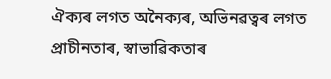ঐক্যৰ লগত অনৈক্যৰ, অভিনৱত্বৰ লগত প্রাচীনতাৰ, স্বাভাৱিকতাৰ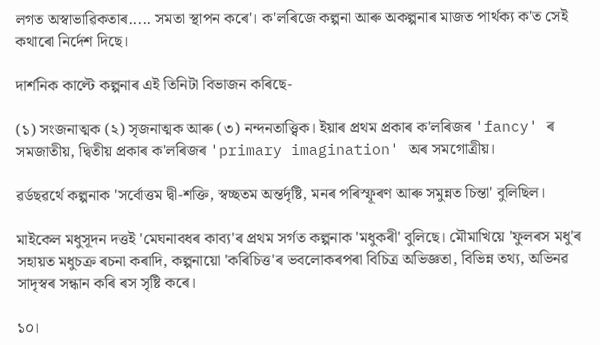লগত অস্বাভাৱিকতাৰ..... সমতা স্থাপন কৰে'। ক'লৰিজে কল্পনা আৰু অকল্পনাৰ মাজত পার্থক্য ক'ত সেই কথাৰো নির্দেশ দিছে।

দার্শনিক কাল্টে কল্পনাৰ এই তিনিটা বিভাজন কৰিছে-

(১) সংজনাত্মক (২) সৃজনাত্মক আৰু (৩) নন্দনতাত্ত্বিক। ইয়াৰ প্ৰথম প্ৰকাৰ ক'লৰিজৰ 'fancy' ৰ সমজাতীয়, দ্বিতীয় প্ৰকাৰ ক'লৰিজৰ 'primary imagination' অৰ সমগোত্রীয়।

ৱর্ডছৱর্থে কল্পনাক 'সর্বোত্তম দ্বী-শক্তি, স্বচ্ছতম অন্তর্দৃষ্টি, মনৰ পৰিস্ফূৰণ আৰু সমুন্নত চিন্তা' বুলিছিল।

মাইকেল মধুসূদন দত্তই 'মেঘনাবধৰ কাব্য'ৰ প্ৰথম সৰ্গত কল্পনাক 'মধুকৰী' বুলিছে। মৌমাখিয়ে 'ফুলৰস মধু'ৰ সহায়ত মধুচক্র ৰচনা কৰাদি, কল্পনায়ো 'কৰিচিত্ত'ৰ ভবলোকৰপৰা বিচিত্র অভিজ্ঞতা, বিভিন্ন তথ্য, অভিনৱ সাদৃস্বৰ সন্ধান কৰি ৰস সৃষ্টি কৰে।

১০।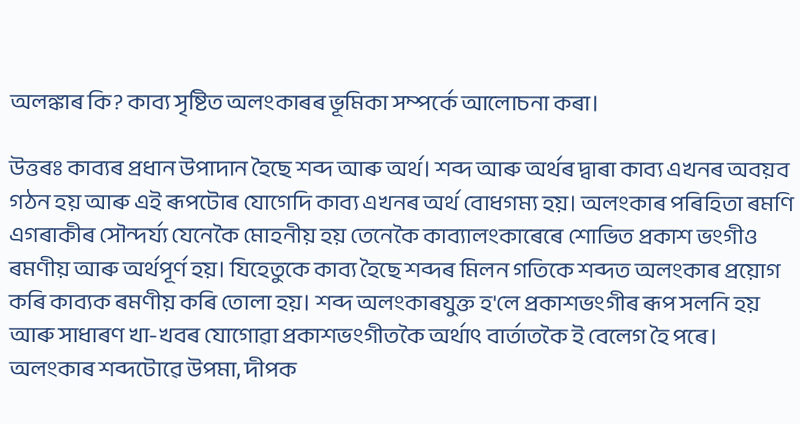অলঙ্কাৰ কি? কাব্য সৃষ্টিত অলংকাৰৰ ভূমিকা সম্পর্কে আলোচনা কৰা।

উত্তৰঃ কাব্যৰ প্ৰধান উপাদান হৈছে শব্দ আৰু অর্থ। শব্দ আৰু অৰ্থৰ দ্বাৰা কাব্য এখনৰ অবয়ব গঠন হয় আৰু এই ৰূপটোৰ যোগেদি কাব্য এখনৰ অৰ্থ বোধগম্য হয়। অলংকাৰ পৰিহিতা ৰমণি এগৰাকীৰ সৌন্দৰ্য্য যেনেকৈ মোহনীয় হয় তেনেকৈ কাব্যালংকাৰেৰে শোভিত প্রকাশ ভংগীও ৰমণীয় আৰু অর্থপূর্ণ হয়। যিহেতুকে কাব্য হৈছে শব্দৰ মিলন গতিকে শব্দত অলংকাৰ প্ৰয়োগ কৰি কাব্যক ৰমণীয় কৰি তোলা হয়। শব্দ অলংকাৰযুক্ত হ'লে প্রকাশভংগীৰ ৰূপ সলনি হয় আৰু সাধাৰণ খা-খবৰ যোগোৱা প্রকাশভংগীতকৈ অর্থাৎ বার্তাতকৈ ই বেলেগ হৈ পৰে। অলংকাৰ শব্দটোৱে উপমা, দীপক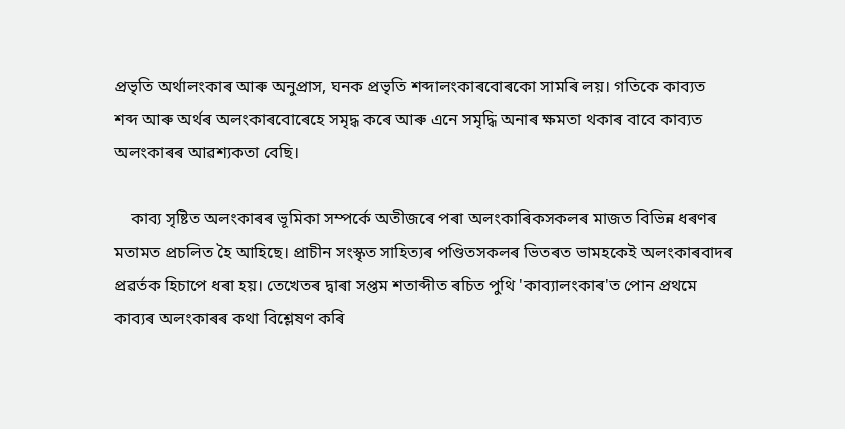প্রভৃতি অর্থালংকাৰ আৰু অনুপ্রাস, ঘনক প্রভৃতি শব্দালংকাৰবোৰকো সামৰি লয়। গতিকে কাব্যত শব্দ আৰু অৰ্থৰ অলংকাৰবোৰেহে সমৃদ্ধ কৰে আৰু এনে সমৃদ্ধি অনাৰ ক্ষমতা থকাৰ বাবে কাব্যত অলংকাৰৰ আৱশ্যকতা বেছি।

    কাব্য সৃষ্টিত অলংকাৰৰ ভূমিকা সম্পর্কে অতীজৰে পৰা অলংকাৰিকসকলৰ মাজত বিভিন্ন ধৰণৰ মতামত প্ৰচলিত হৈ আহিছে। প্রাচীন সংস্কৃত সাহিত্যৰ পণ্ডিতসকলৰ ভিতৰত ভামহকেই অলংকাৰবাদৰ প্ৰৱৰ্তক হিচাপে ধৰা হয়। তেখেতৰ দ্বাৰা সপ্তম শতাব্দীত ৰচিত পুথি 'কাব্যালংকাৰ'ত পোন প্রথমে কাব্যৰ অলংকাৰৰ কথা বিশ্লেষণ কৰি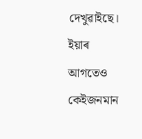দেখুৱাইছে। ইয়াৰ আগতেও কেইজনমান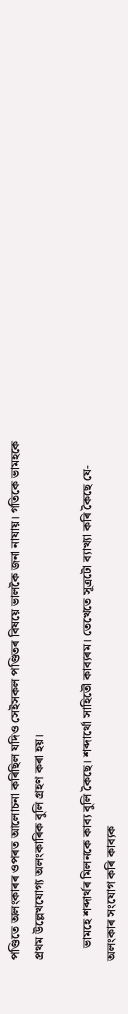পণ্ডিতে অলংকাৰৰ ওপৰত আলোচনা কৰিছিল যদিও সেইসকল পণ্ডিতৰ বিষয়ে ভালকৈ জনা নাযায়। গতিকে ভামহকে প্রথম উল্লেখযোগ্য অলংকাৰিক বুলি গ্রহণ কৰা হয়।

    ভামহে শব্দার্থৰ মিলনকে কাব্য বুলি কৈছে। শব্দার্থো সাহিতৌ কাব্যৰম। তেখেতে সূত্রটো ব্যাখ্যা কৰি কৈছে যে- অলংকাৰ সংযোগ কৰি কাব্যক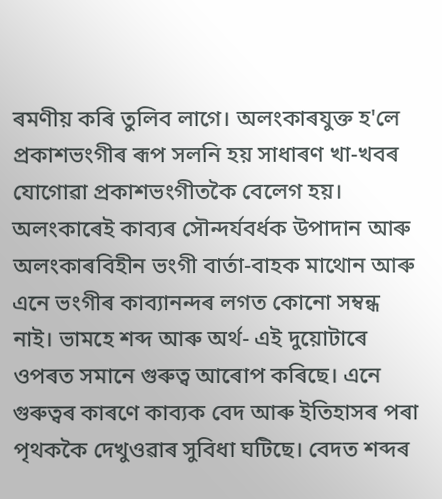ৰমণীয় কৰি তুলিব লাগে। অলংকাৰযুক্ত হ'লে প্রকাশভংগীৰ ৰূপ সলনি হয় সাধাৰণ খা-খবৰ যোগোৱা প্রকাশভংগীতকৈ বেলেগ হয়। অলংকাৰেই কাব্যৰ সৌন্দর্যবর্ধক উপাদান আৰু অলংকাৰবিহীন ভংগী বার্তা-বাহক মাথোন আৰু এনে ভংগীৰ কাব্যানন্দৰ লগত কোনো সম্বন্ধ নাই। ভামহে শব্দ আৰু অর্থ- এই দুয়োটাৰে ওপৰত সমানে গুৰুত্ব আৰোপ কৰিছে। এনে গুৰুত্বৰ কাৰণে কাব্যক বেদ আৰু ইতিহাসৰ পৰা পৃথককৈ দেখুওৱাৰ সুবিধা ঘটিছে। বেদত শব্দৰ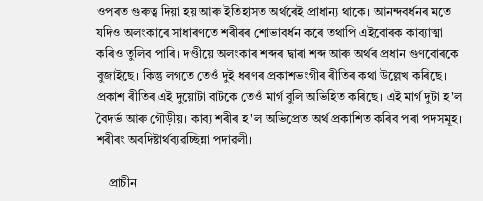ওপৰত গুৰুত্ব দিয়া হয় আৰু ইতিহাসত অর্থৰেই প্রাধান্য থাকে। আনন্দবর্ধনৰ মতে যদিও অলংকাৰে সাধাৰণতে শৰীৰৰ শোভাবর্ধন কৰে তথাপি এইবোৰক কাব্যাত্মা কৰিও তুলিব পাৰি। দণ্ডীয়ে অলংকাৰ শব্দৰ দ্বাৰা শব্দ আৰু অৰ্থৰ প্ৰধান গুণবোৰকে বুজাইছে। কিন্তু লগতে তেওঁ দুই ধৰণৰ প্ৰকাশভংগীৰ ৰীতিৰ কথা উল্লেখ কৰিছে। প্রকাশ ৰীতিৰ এই দুয়োটা বাটকে তেওঁ মার্গ বুলি অভিহিত কৰিছে। এই মার্গ দুটা হ'ল বৈদর্ভ আৰু গৌড়ীয়। কাব্য শৰীৰ হ'ল অভিপ্রেত অর্থ প্রকাশিত কৰিব পৰা পদসমূহ। শৰীৰং অবদিষ্টার্থব্যৱচ্ছিন্না পদাৱলী।

    প্রাচীন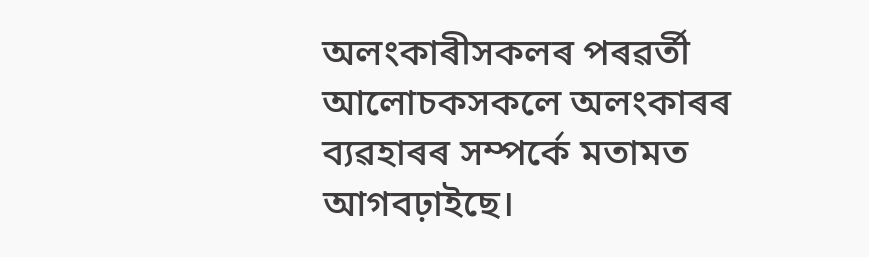অলংকাৰীসকলৰ পৰৱৰ্তী আলোচকসকলে অলংকাৰৰ ব্যৱহাৰৰ সম্পৰ্কে মতামত আগবঢ়াইছে।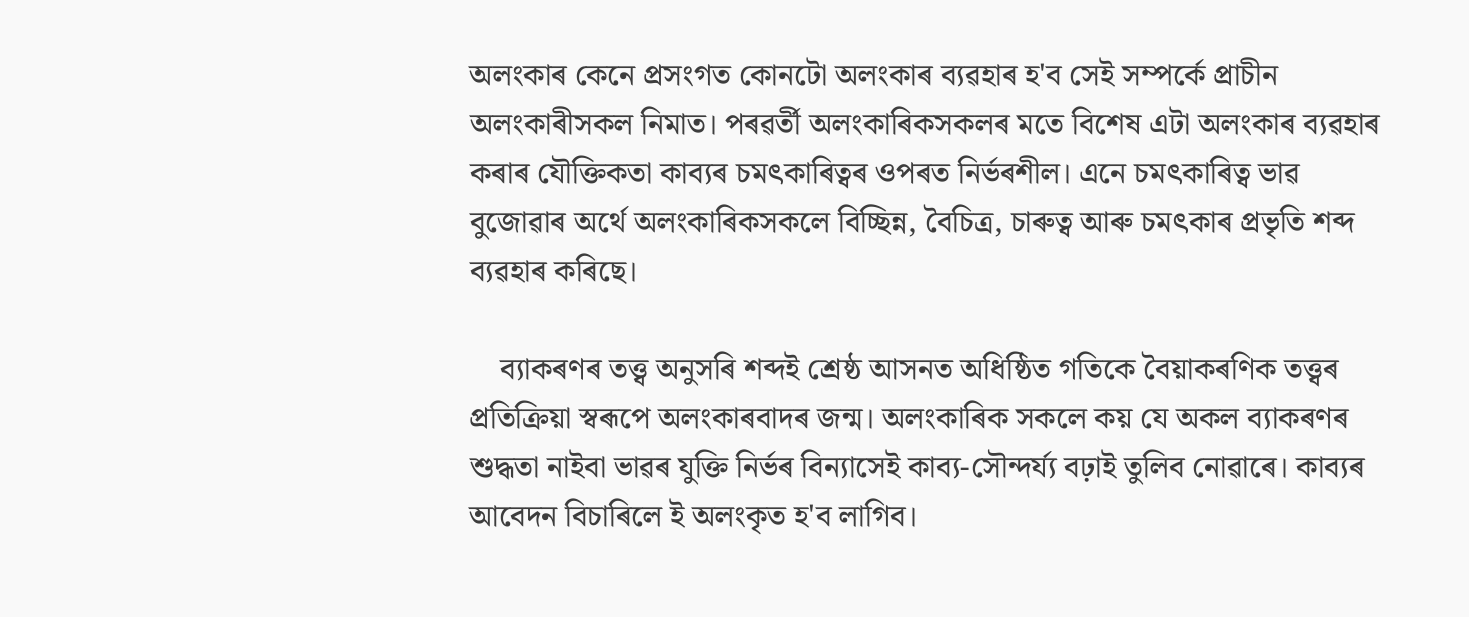অলংকাৰ কেনে প্রসংগত কোনটো অলংকাৰ ব্যৱহাৰ হ'ব সেই সম্পর্কে প্রাচীন অলংকাৰীসকল নিমাত। পৰৱৰ্তী অলংকাৰিকসকলৰ মতে বিশেষ এটা অলংকাৰ ব্যৱহাৰ কৰাৰ যৌক্তিকতা কাব্যৰ চমৎকাৰিত্বৰ ওপৰত নিৰ্ভৰশীল। এনে চমৎকাৰিত্ব ভাৱ বুজোৱাৰ অর্থে অলংকাৰিকসকলে বিচ্ছিন্ন, বৈচিত্র, চাৰুত্ব আৰু চমৎকাৰ প্ৰভৃতি শব্দ ব্যৱহাৰ কৰিছে।

    ব্যাকৰণৰ তত্ত্ব অনুসৰি শব্দই শ্রেষ্ঠ আসনত অধিষ্ঠিত গতিকে বৈয়াকৰণিক তত্ত্বৰ প্ৰতিক্রিয়া স্বৰূপে অলংকাৰবাদৰ জন্ম। অলংকাৰিক সকলে কয় যে অকল ব্যাকৰণৰ শুদ্ধতা নাইবা ভাৱৰ যুক্তি নির্ভৰ বিন্যাসেই কাব্য-সৌন্দর্য্য বঢ়াই তুলিব নোৱাৰে। কাব্যৰ আবেদন বিচাৰিলে ই অলংকৃত হ'ব লাগিব।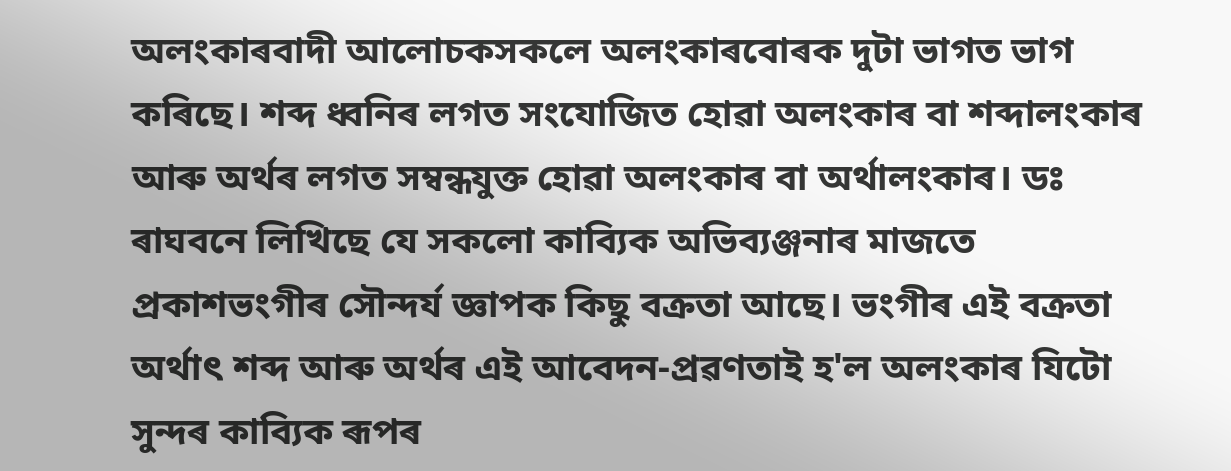অলংকাৰবাদী আলোচকসকলে অলংকাৰবোৰক দুটা ভাগত ভাগ কৰিছে। শব্দ ধ্বনিৰ লগত সংযোজিত হোৱা অলংকাৰ বা শব্দালংকাৰ আৰু অৰ্থৰ লগত সম্বন্ধযুক্ত হোৱা অলংকাৰ বা অৰ্থালংকাৰ। ডঃ ৰাঘবনে লিখিছে যে সকলো কাব্যিক অভিব্যঞ্জনাৰ মাজতে প্রকাশভংগীৰ সৌন্দৰ্য জ্ঞাপক কিছু বক্রতা আছে। ভংগীৰ এই বক্রতা অর্থাৎ শব্দ আৰু অৰ্থৰ এই আবেদন-প্ৰৱণতাই হ'ল অলংকাৰ যিটো সুন্দৰ কাব্যিক ৰূপৰ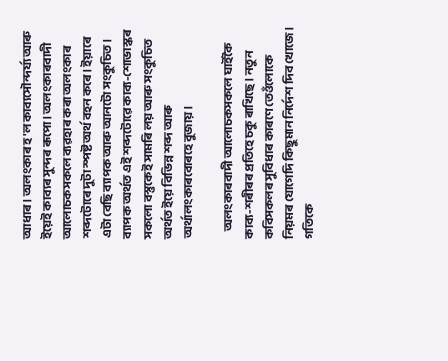আধাৰ। অলংকাৰ হ'ল কাব্যসৌন্দর্য্য আৰু ইয়েই কাব্যৰ সুন্দৰ ৰূপো। অলংকাৰবাদী আলোচকসকলে ব্যৱহাৰ কৰা অলংকাৰ শব্দটোৰে দুটা স্পষ্ট অর্থ বহন কৰে। ইয়াৰে এটা বেছি ব্যাপক আৰু আনটো সংকুচিত। ব্যাপক অর্থত এই শব্দটোৱে কাব্য-শোভাস্কৰ সকলো বস্তুকেই সামৰি লয় আৰু সংকুচিত অর্থত ইয়ে বিভিন্ন শব্দ আৰু অৰ্থালংকাৰবোৰহে বুজায়।

    অলংকাৰবাদী আলোচকসকলে ঘাইকৈ কাব্য-শৰীৰৰ প্ৰতিহে চকু ৰাখিছে। নতুন কবিসকলৰ সুবিধাৰ কাৰণে তেওঁলোকে নিয়মৰ যোগেদি কিছুমান নির্দেশ দিব খোজে। গতিকে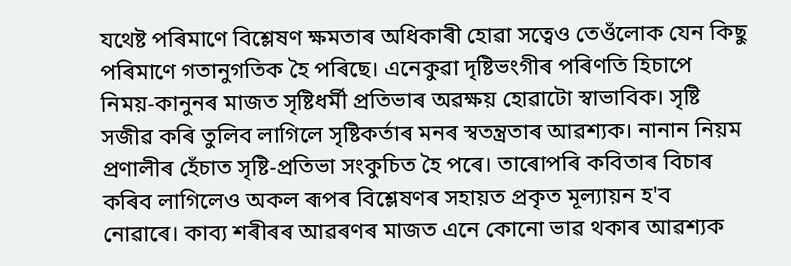যথেষ্ট পৰিমাণে বিশ্লেষণ ক্ষমতাৰ অধিকাৰী হোৱা সত্বেও তেওঁলোক যেন কিছু পৰিমাণে গতানুগতিক হৈ পৰিছে। এনেকুৱা দৃষ্টিভংগীৰ পৰিণতি হিচাপে নিময়-কানুনৰ মাজত সৃষ্টিধর্মী প্রতিভাৰ অৱক্ষয় হোৱাটো স্বাভাবিক। সৃষ্টি সজীৱ কৰি তুলিব লাগিলে সৃষ্টিকৰ্তাৰ মনৰ স্বতন্ত্ৰতাৰ আৱশ্যক। নানান নিয়ম প্রণালীৰ হেঁচাত সৃষ্টি-প্রতিভা সংকুচিত হৈ পৰে। তাৰোপৰি কবিতাৰ বিচাৰ কৰিব লাগিলেও অকল ৰূপৰ বিশ্লেষণৰ সহায়ত প্রকৃত মূল্যায়ন হ'ব নোৱাৰে। কাব্য শৰীৰৰ আৱৰণৰ মাজত এনে কোনো ভাৱ থকাৰ আৱশ্যক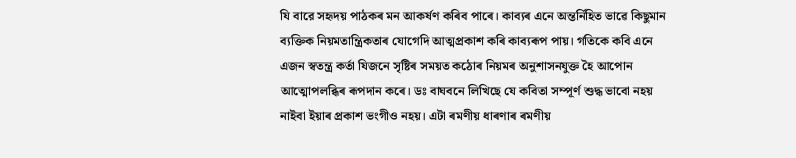যি বারে সহৃদয় পাঠকৰ মন আকৰ্ষণ কৰিব পাৰে। কাব্যৰ এনে অন্তর্নিহিত ভাৱে কিছুমান ব্যক্তিক নিয়মতান্ত্রিকতাৰ যোগেদি আত্মপ্রকাশ কৰি কাব্যৰূপ পায়। গতিকে কবি এনে এজন স্বতন্ত্র কর্তা যিজনে সৃষ্টিৰ সময়ত কঠোৰ নিয়মৰ অনুশাসনযুক্ত হৈ আপোন আত্মোপলব্ধিৰ ৰূপদান কৰে। ডঃ বাঘবনে লিখিছে যে কবিতা সম্পূর্ণ শুদ্ধ ভাবো নহয় নাইবা ইয়াৰ প্ৰকাশ ভংগীও নহয়। এটা ৰমণীয় ধাৰণাৰ ৰমণীয়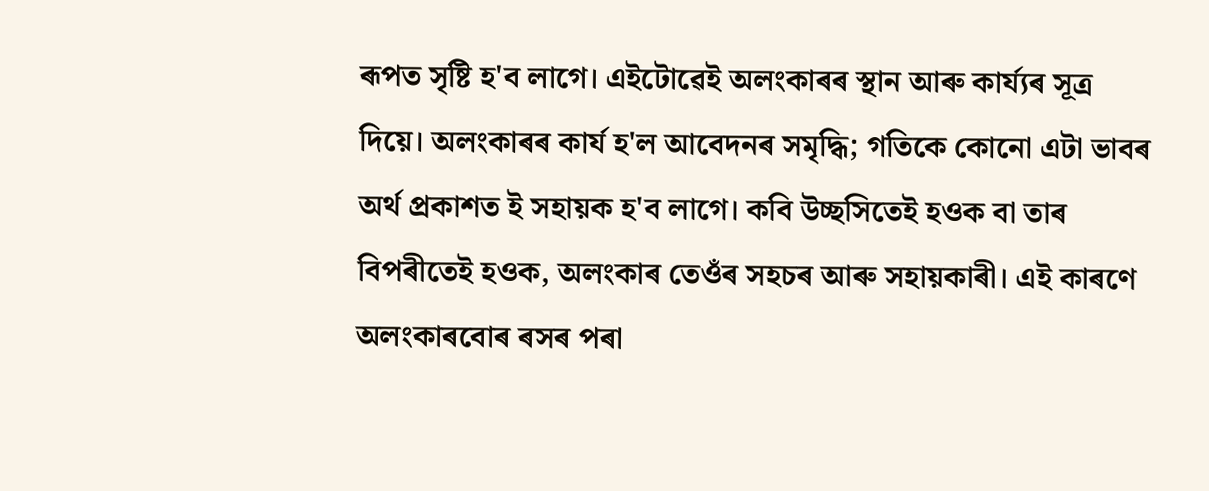ৰূপত সৃষ্টি হ'ব লাগে। এইটোৱেই অলংকাৰৰ স্থান আৰু কাৰ্য্যৰ সূত্র দিয়ে। অলংকাৰৰ কাৰ্য হ'ল আবেদনৰ সমৃদ্ধি; গতিকে কোনো এটা ভাবৰ অৰ্থ প্রকাশত ই সহায়ক হ'ব লাগে। কবি উচ্ছসিতেই হওক বা তাৰ বিপৰীতেই হওক, অলংকাৰ তেওঁৰ সহচৰ আৰু সহায়কাৰী। এই কাৰণে অলংকাৰবোৰ ৰসৰ পৰা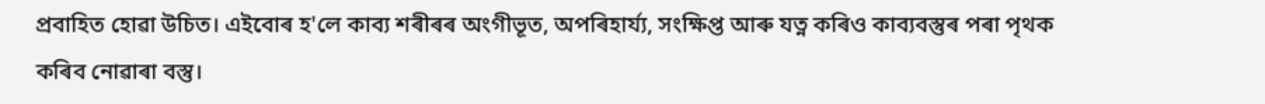প্ৰবাহিত হোৱা উচিত। এইবোৰ হ'লে কাব্য শৰীৰৰ অংগীভূত, অপৰিহাৰ্য্য, সংক্ষিপ্ত আৰু যত্ন কৰিও কাব্যবস্তুৰ পৰা পৃথক কৰিব নোৱাৰা বস্তু।